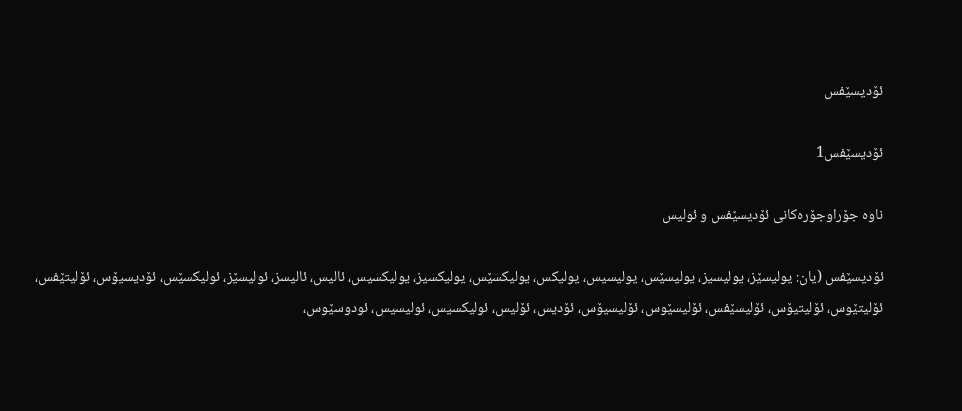ئۆدیسێفس

ئۆدیسێفس1

ناوە جۆراوجۆرەکانی ئۆدیسێفس و ئولیس

ئۆدیسێفس (یان: یولیسێز، یولیسیز، یولیسێس، یولیسیس، یولیکس، یولیکسێس، یولیکسیز، یولیکسیس، ئالیس، ئالیسز، ئولیسێز، ئولیکسێس، ئۆدیسیۆس، ئۆلیتێفس، ئۆلیتێوس، ئۆلیتیۆس، ئۆلیسێفس، ئۆلیسێوس، ئۆلیسیۆس، ئۆدیس، ئۆلیس، ئولیکسیس، ئولیسیس، ئودوسێوس،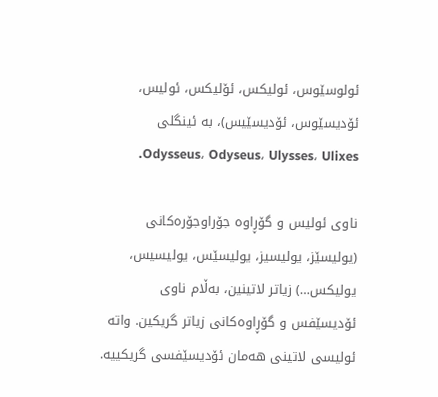ئولوسێوس، ئولیکس، ئۆلیکس، ئولیس، ئۆدیسێوس، ئۆدیسێیس)، بە ئینگلی Odysseus، Odyseus، Ulysses، Ulixes.

ناوی ئولیس و گۆڕاوە جۆراوجۆرەکانی (یولیسێز، یولیسیز، یولیسێس، یولیسیس، یولیکس…) زیاتر لاتینین، بەڵام ناوی ئۆدیسێفس و گۆڕاوەکانی زیاتر گریکین. واتە ئولیسی لاتینی هەمان ئۆدیسێفسی گریکییە.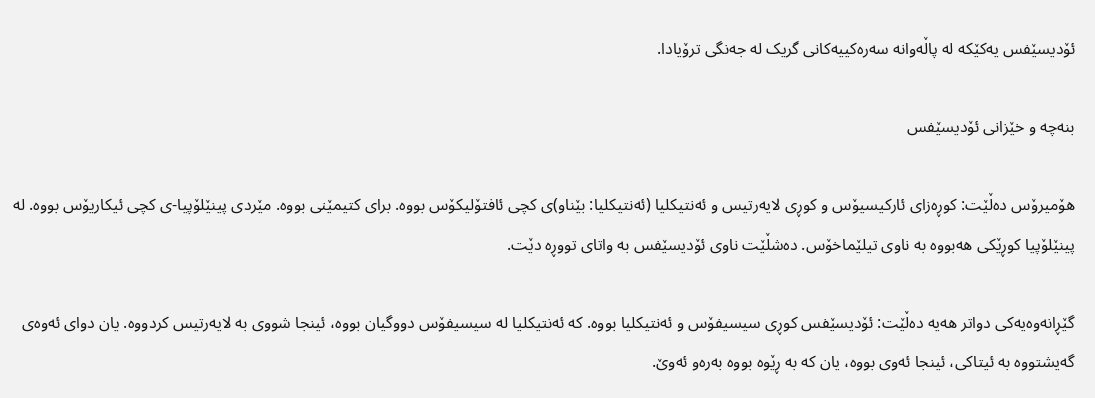ئۆدیسێفس یەکێکە لە پاڵەوانە سەرەکییەکانی گریک لە جەنگی ترۆیادا.

بنەچە و خێزانی ئۆدیسێفس

هۆمیرۆس دەڵێت: کوڕەزای ئارکیسیۆس و کوڕی لایەرتیس و ئەنتیکلیا (ئەنتیکلیا: بێناو)ی کچی ئافتۆلیکۆس بووە. برای کتیمێنی بووە. مێردی پینێلۆپیا-ی کچی ئیکاریۆس بووە. لە پینێلۆپیا کوڕێکی هەبووە بە ناوی تیلێماخۆس. دەشڵێت ناوی ئۆدیسێفس بە واتای تووڕە دێت.

گێڕانەوەیەکی دواتر هەیە دەڵێت: ئۆدیسێفس کوڕی سیسیفۆس و ئەنتیکلیا بووە. کە ئەنتیکلیا لە سیسیفۆس دووگیان بووە، ئینجا شووی بە لایەرتیس کردووە. یان دوای ئەوەی گەیشتووە بە ئیتاکی، ئینجا ئەوی بووە، یان کە بە ڕێوە بووە بەرەو ئەوێ.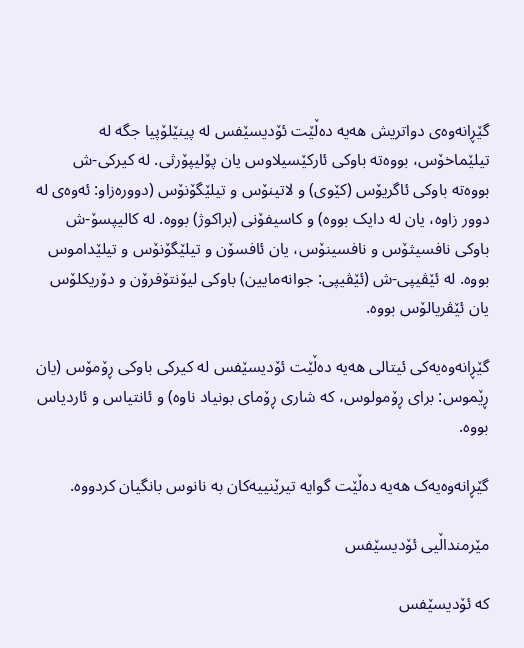گێڕانەوەی دواتریش هەیە دەڵێت ئۆدیسێفس لە پینێلۆپیا جگە لە تیلێماخۆس، بووەتە باوکی ئارکێسیلاوس یان پۆلیپۆرثی. لە کیرکی-ش بووەتە باوکی ئاگریۆس (کێوی) و لاتینۆس و تیلێگۆنۆس (دوورەزاو: ئەوەی لە دوور زاوە، یان لە دایک بووە) و کاسیفۆنی (براکوژ) بووە. لە کالیپسۆ-ش باوکی نافسیثۆس و نافسینۆس، یان ئافسۆن و تیلێگۆنۆس و تیلێداموس بووە. لە ئێڤیپی-ش (ئێڤیپی: جوانەمایین) باوکی لیۆنتۆفرۆن و دۆریکلۆس یان ئێڤریالۆس بووە.

گێڕانەوەیەکی ئیتالی هەیە دەڵێت ئۆدیسێفس لە کیرکی باوکی ڕۆمۆس (یان ڕێموس: برای ڕۆمولوس، کە شاری ڕۆمای بونیاد ناوە) و ئانتیاس و ئاردیاس بووە.

گێڕانەوەیەک هەیە دەڵێت گوایە تیرێنییەکان بە نانوس بانگیان کردووە.

مێرمنداڵیی ئۆدیسێفس

کە ئۆدیسێفس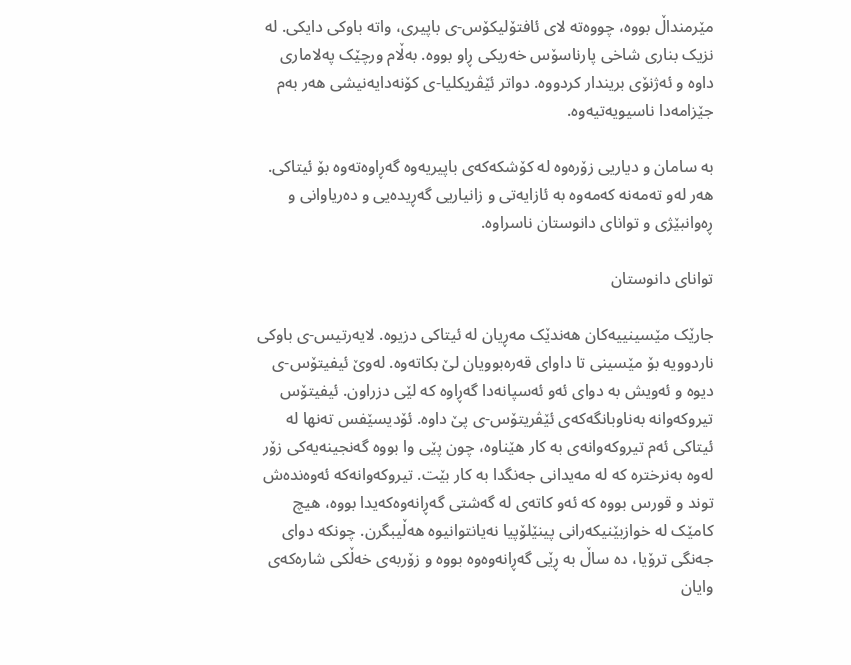مێرمنداڵ بووە، چووەتە لای ئافتۆلیکۆس-ی باپیری، واتە باوکی دایکی. لە نزیک بناری شاخی پارناسۆس خەریکی ڕاو بووە. بەڵام ورچێک پەلاماری داوە و ئەژنۆی بریندار کردووە. دواتر ئێڤریکلیا-ی کۆنەدایەنیشی هەر بەم جێزامەدا ناسیویەتیەوە.

بە سامان و دیاریی زۆرەوە لە کۆشکەکەی باپیریەوە گەڕاوەتەوە بۆ ئیتاکی. هەر لەو تەمەنە کەمەوە بە ئازایەتی و زانیاریی گەڕیدەیی و دەریاوانی و ڕەوانبێژی و توانای دانوستان ناسراوە.

توانای دانوستان

جارێک مێسینییەکان هەندێک مەڕیان لە ئیتاکی دزیوە. لایەرتیس-ی باوکی ناردوویە بۆ مێسینی تا داوای قەرەبوویان لێ بکاتەوە. لەوێ ئیفیتۆس-ی دیوە و ئەویش بە دوای ئەو ئەسپانەدا گەڕاوە کە لێی دزراون. ئیفیتۆس تیروکەوانە بەناوبانگەکەی ئێڤریتۆس-ی پێ داوە. ئۆدیسێفس تەنها لە ئیتاکی ئەم تیروکەوانەی بە کار هێناوە، چون پێی وا بووە گەنجینەیەکی زۆر لەوە بەنرخترە کە لە مەیدانی جەنگدا بە کار بێت. تیروکەوانەکە ئەوەندەش توند و قورس بووە کە ئەو کاتەی لە گەشتی گەڕانەوەکەیدا بووە، هیچ کامێک لە خوازبێنیکەرانی پینێلۆپیا نەیانتوانیوە هەڵیبگرن. چونکە دوای جەنگی ترۆیا، دە ساڵ بە ڕێی گەڕانەوەوە بووە و زۆربەی خەڵکی شارەکەی وایان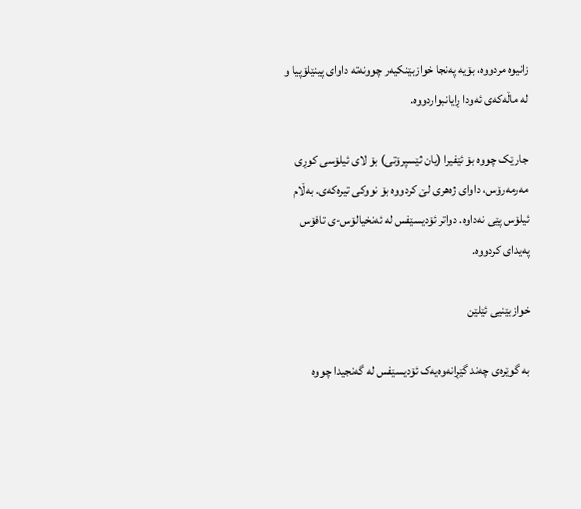زانیوە مردووە، بۆیە پەنجا خوازبێنکیەر چوونەتە داوای پینێلۆپیا و لە ماڵەکەی ئەودا ڕایانبواردووە.

جارێک چووە بۆ ئێفیرا (یان ثێسپرۆتی) بۆ لای ئیلۆسی کوڕی مەرمەرۆس، داوای ژەهری لێ کردووە بۆ نووکی تیرەکەی. بەڵام ئیلۆس پێی نەداوە. دواتر ئۆدیسێفس لە ئەنخیالۆس-ی تافۆس پەیدای کردووە.

خوازبێنیی ئێلێن

بە گوێرەی چەند گێڕانەوەیەک ئۆدیسێفس لە گەنجیدا چووە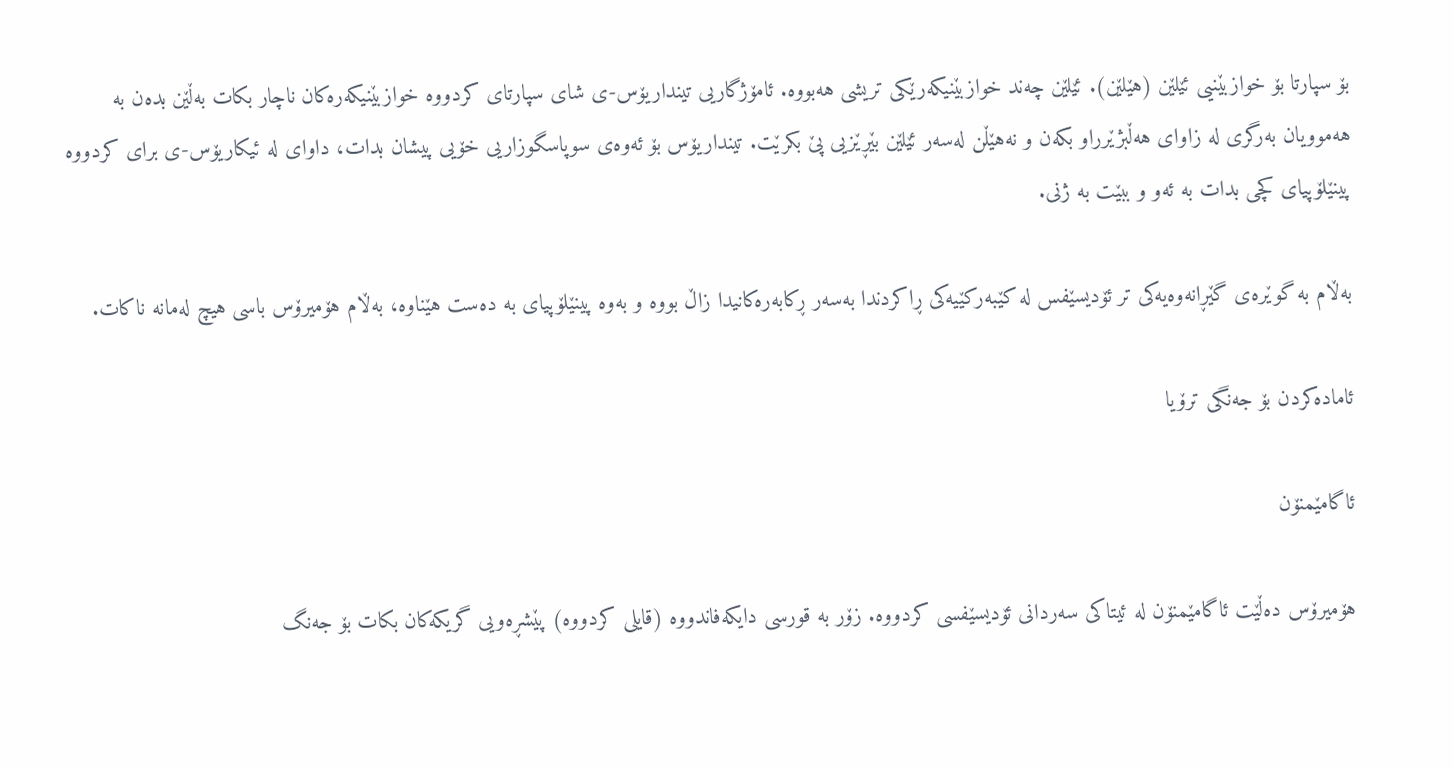بۆ سپارتا بۆ خوازبێنیی ئێلێن (هێلێن). ئێلێن چەند خوازبێنیکەرێکی تریشی هەبووە. ئامۆژگاریی تینداریۆس-ی شای سپارتای کردووە خوازبێنیکەرەکان ناچار بکات بەڵێن بدەن بە هەموویان بەرگری لە زاوای هەڵبژێرراو بکەن و نەهێڵن لەسەر ئێلێن بێڕێزیی پێ بکرێت. تینداریۆس بۆ ئەوەی سوپاسگوزاریی خۆیی پیشان بدات، داوای لە ئیکاریۆس-ی برای کردووە پینێلۆپیای کچی بدات بە ئەو و ببێت بە ژنی.

بەڵام بە گوێرەی گێڕانەوەیەکی تر ئۆدیسێفس لە کێبەرکێیەکی ڕاکردندا بەسەر ڕکابەرەکانیدا زاڵ بووە و بەوە پینێلۆپیای بە دەست هێناوە، بەڵام هۆمیرۆس باسی هیچ لەمانە ناکات.

ئامادەکردن بۆ جەنگی ترۆیا

ئاگامێمنۆن

هۆمیرۆس دەڵێت ئاگامێمنۆن لە ئیتاکی سەردانی ئۆدیسێفسی کردووە. زۆر بە قورسی دایکەفاندووە (قایلی کردووە) پێشڕەویی گریکەکان بکات بۆ جەنگ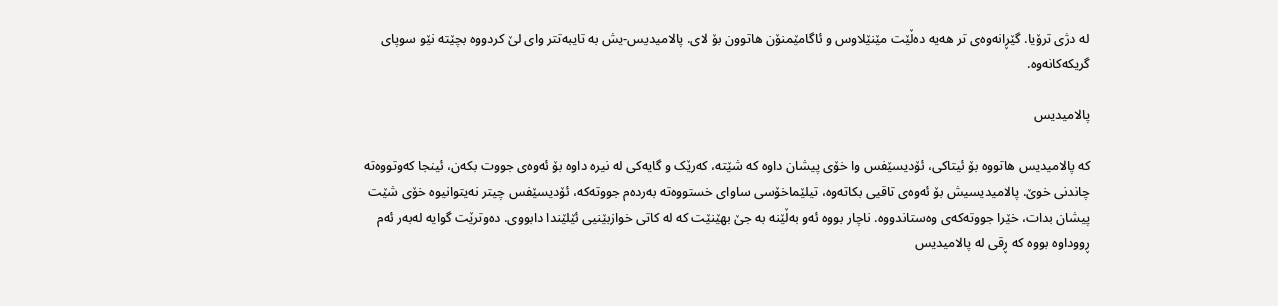لە دژی ترۆیا. گێڕانەوەی تر هەیە دەڵێت مێنێلاوس و ئاگامێمنۆن هاتوون بۆ لای. پالامیدیس-یش بە تایبەتتر وای لێ کردووە بچێتە نێو سوپای گریکەکانەوە.

پالامیدیس

کە پالامیدیس هاتووە بۆ ئیتاکی، ئۆدیسێفس وا خۆی پیشان داوە کە شێتە، کەرێک و گایەکی لە نیرە داوە بۆ ئەوەی جووت بکەن، ئینجا کەوتووەتە چاندنی خوێ. پالامیدیسیش بۆ ئەوەی تاقیی بکاتەوە، تیلێماخۆسی ساوای خستووەتە بەردەم جووتەکە، ئۆدیسێفس چیتر نەیتوانیوە خۆی شێت پیشان بدات، خێرا جووتەکەی وەستاندووە. ناچار بووە ئەو بەڵێنە بە جێ بهێنێت کە لە کاتی خوازبێنیی ئێلێندا دابووی. دەوترێت گوایە لەبەر ئەم ڕووداوە بووە کە ڕقی لە پالامیدیس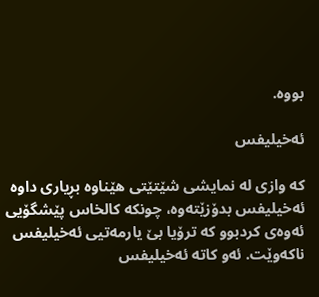بووە.

ئەخیلیفس

کە وازی لە نمایشی شێتێتی هێناوە بڕیاری داوە ئەخیلیفس بدۆزێتەوە، چونکە کالخاس پێشگۆیی ئەوەی کردبوو کە ترۆیا بێ یارمەتیی ئەخیلیفس ناکەوێت. ئەو کاتە ئەخیلیفس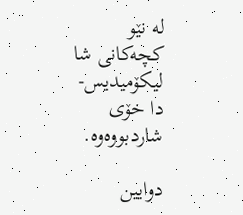لە نێو کچەکانی شا لیکۆمیدیس-دا خۆی شاردبووەوە.

دوایین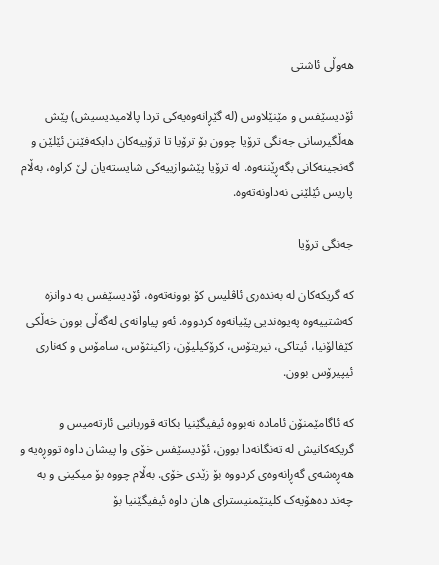هەوڵی ئاشتی

ئۆدیسێفس و مێنێلاوس (لە گێڕانەوەیەکی تردا پالامیدیسیش) پێش هەڵگیرسانی جەنگی ترۆیا چوون بۆ ترۆیا تا ترۆییەکان دابکەفێنن ئێلێن و گەنجینەکانی بگەڕێننەوە. لە ترۆیا پێشوازییەکی شایستەیان لێ کراوە، بەڵام پاریس ئێلێنی نەداونەتەوە.

جەنگی ترۆیا

کە گریکەکان لە بەندەری ئاڤلیس کۆ بوونەتەوە، ئۆدیسێفس بە دوانزە کەشتییەوە پەیوەندیی پێیانەوە کردووە. ئەو پیاوانەی لەگەڵی بوون خەڵکی کێفالۆنیا، ئیتاکی، نیریتۆس، کرۆکیلیۆن، زاکینثۆس، سامۆس و کەناری ئیپیرۆس بوون.

کە ئاگامێمنۆن ئامادە نەبووە ئیفیگێنیا بکاتە قوربانیی ئارتەمیس و گریکەکانیش لە تەنگانەدا بوون، ئۆدیسێفس خۆی وا پیشان داوە تووڕەیە و هەڕەشەی گەڕانەوەی کردووە بۆ زێدی خۆی. بەڵام چووە بۆ میکینی و بە چەند دەهۆیەک کلیتێمنیسترای هان داوە ئیفیگێنیا بۆ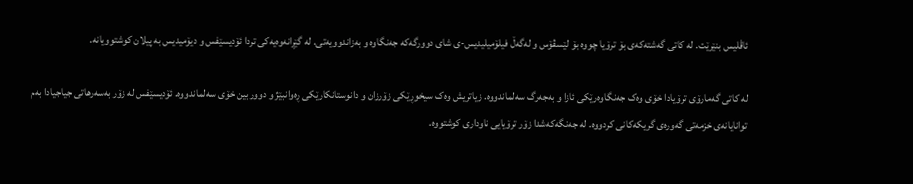ئاڤلیس بنێرێت. لە کاتی گەشتەکەی بۆ ترۆیا چووە بۆ لێسڤۆس و لەگەڵ فیلۆمیلیدیس-ی شای دوورگەکە جەنگاوە و بەزاندوویەتی. لە گێڕانەوەیەکی تردا ئۆدیسێفس و دیۆمیدیس بە پیلان کوشتوویانە.

لە کاتی گەمارۆی ترۆیادا خۆی وەک جەنگاوەرێکی ئازا و بەجەرگ سەلماندووە. زیاتریش وەک سیخوڕێکی زۆرزان و دانوستانکارێکی ڕەوانبێژ و دووربین خۆی سەلماندووە. ئۆدیسێفس لە زۆر بەسەرهاتی جیاجیادا بەم توانایانەی خزمەتی گەورەی گریکەکانی کردووە. لە جەنگەکەشدا زۆر ترۆیایی ناوداری کوشتووە.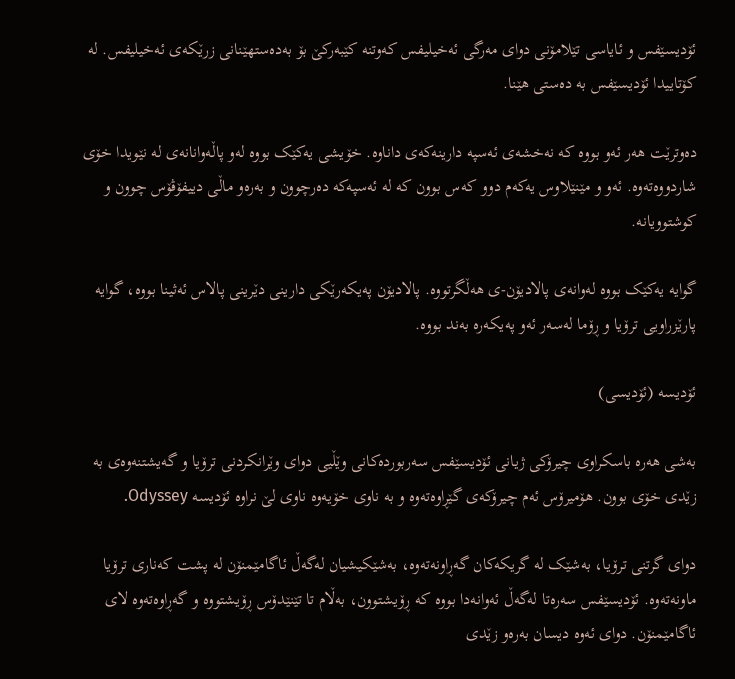ئۆدیسێفس و ئایاسی تێلامۆنی دوای مەرگی ئەخیلیفس کەوتنە کێبەرکێ بۆ بەدەستهێنانی زرێکەی ئەخیلیفس. لە کۆتاییدا ئۆدیسێفس بە دەستی هێنا.

دەوترێت هەر ئەو بووە کە نەخشەی ئەسپە دارینەکەی داناوە. خۆیشی یەکێک بووە لەو پاڵەوانانەی لە نێویدا خۆی شاردووەتەوە. ئەو و مێنێلاوس یەکەم دوو کەس بوون کە لە ئەسپەکە دەرچوون و بەرەو ماڵی دییفۆڤۆس چوون و کوشتوویانە.

گوایە یەکێک بووە لەوانەی پالادیۆن-ی هەڵگرتووە. پالادیۆن پەیکەرێکی دارینی دێرینی پالاس ئەثینا بووە، گوایە پارێزراویی ترۆیا و ڕۆما لەسەر ئەو پەیکەرە بەند بووە.

ئۆدیسە (ئۆدیسی)

بەشی هەرە باسکراوی چیرۆکی ژیانی ئۆدیسێفس سەربوردەکانی وێڵیی دوای وێرانکردنی ترۆیا و گەیشتنەوەی بە زێدی خۆی بوون. هۆمیرۆس ئەم چیرۆکەی گێڕاوەتەوە و بە ناوی خۆیەوە ناوی لێ نراوە ئۆدیسە Odyssey.

دوای گرتنی ترۆیا، بەشێک لە گریکەکان گەڕاونەتەوە، بەشێکیشیان لەگەڵ ئاگامێمنۆن لە پشت کەناری ترۆیا ماونەتەوە. ئۆدیسێفس سەرەتا لەگەڵ ئەوانەدا بووە کە ڕۆیشتوون، بەڵام تا تێنێدۆس ڕۆیشتووە و گەڕاوەتەوە لای ئاگامێمنۆن. دوای ئەوە دیسان بەرەو زێدی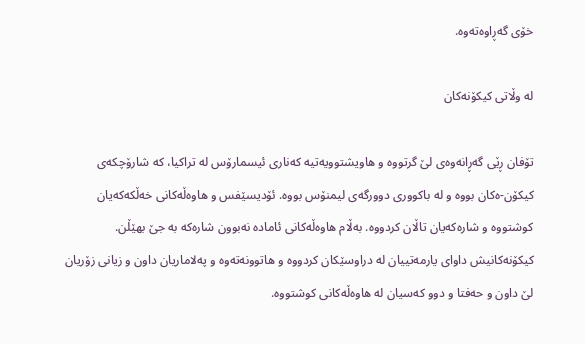خۆی گەڕاوەتەوە.

لە وڵاتی کیکۆنەکان

تۆفان ڕێی گەڕانەوەی لێ گرتووە و هاویشتوویەتیە کەناری ئیسمارۆس لە تراکیا، کە شارۆچکەی کیکۆن-ەکان بووە و لە باکووری دوورگەی لیمنۆس بووە. ئۆدیسێفس و هاوەڵەکانی خەڵکەکەیان کوشتووە و شارەکەیان تاڵان کردووە. بەڵام هاوەڵەکانی ئامادە نەبوون شارەکە بە جێ بهێڵن. کیکۆنەکانیش داوای یارمەتییان لە دراوسێکان کردووە و هاتوونەتەوە و پەلاماریان داون و زیانی زۆریان لێ داون و حەفتا و دوو کەسیان لە هاوەڵەکانی کوشتووە.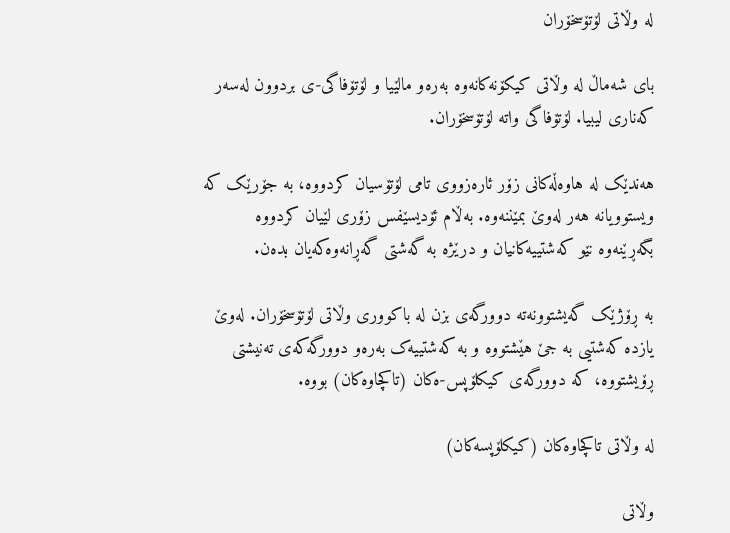لە وڵاتی لۆتۆسخۆران

بای شەماڵ لە وڵاتی کیکۆنەکانەوە بەرەو مالێیا و لۆتۆفاگی-ی بردوون لەسەر کەناری لیبیا. لۆتۆفاگی واتە لۆتۆسخۆران.

هەندێک لە هاوەڵەکانی زۆر ئارەزووی تامی لۆتۆسیان کردووە، بە جۆرێک کە ویستوویانە هەر لەوێ بمێننەوە. بەڵام ئۆدیسێفس زۆری لێیان کردووە بگەڕێنەوە نێو کەشتییەکانیان و درێژە بە گەشتی گەڕانەوەکەیان بدەن.

بە ڕۆژێک گەیشتوونەتە دوورگەی بزن لە باکووری وڵاتی لۆتۆسخۆران. لەوێ یازدە کەشتیی بە جێ هێشتووە و بە کەشتییەک بەرەو دوورگەکەی تەنیشتی ڕۆیشتووە، کە دوورگەی کیکلۆپس-ەکان (تاکچاوەکان) بووە.

لە وڵاتی تاکچاوەکان (کیکلۆپسەکان)

وڵاتی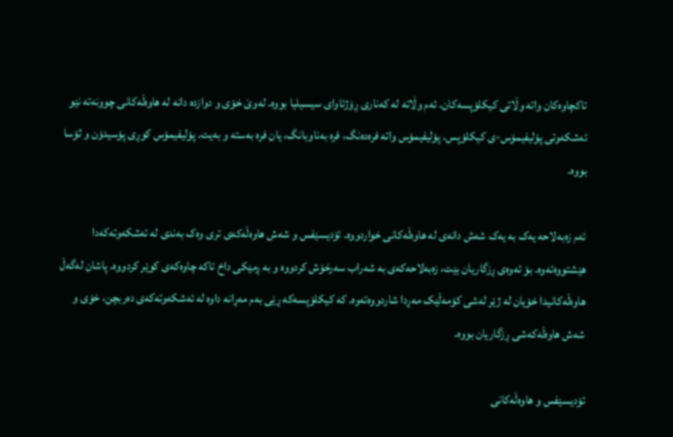تاکچاوەکان واتە وڵاتی کیکلۆپسەکان. ئەم وڵاتە لە کەناری ڕۆژئاوای سیسیلیا بووە. لەوێ خۆی و دوازدە دانە لە هاوەڵەکانی چوونەتە نێو ئەشکەوتی پۆلیفیمۆس-ی کیکلۆپس. پۆلیفیمۆس واتە فرەدەنگ، فرە بەناوبانگ، یان فرە بەستە و بەیت. پۆلیفیمۆس کوڕی پۆسیدۆن و ثۆسا بووە.

ئەم زەبەلاحە یەک بە یەک شەش دانەی لە هاوەڵەکانی خواردووە. ئۆدیسێفس و شەش هاوەڵەکەی تری وەک بەندی لە ئەشکەوتەکەدا هێشتووەتەوە. بۆ ئەوەی ڕزگاریان بێت، زەبەلاحەکەی بە شەراب سەرخۆش کردووە و بە ڕمێکی داخ تاکە چاوەکەی کوێر کردووە. پاشان لەگەڵ هاوەڵەکانیدا خۆیان لە ژێر لەشی کۆمەڵێک مەڕدا شاردووەتەوە. کە کیکلۆپسەکە ڕێی بەم مەڕانە داوە لە ئەشکەوتەکەی دەربچن، خۆی و شەش هاوەڵەکەشی ڕزگاریان بووە.

ئۆدیسێفس و هاوەڵەکانی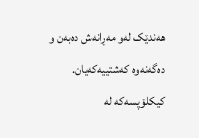هەندێک لەو مەڕانەش دەبەن و دەگەنەوە کەشتییەکەیان. کیکلۆپسەکە لە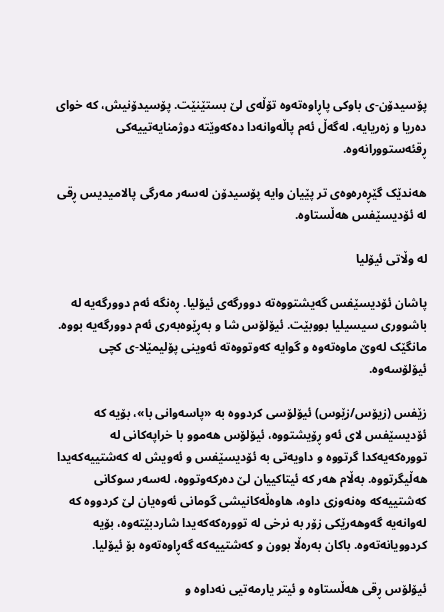پۆسیدۆن-ی باوکی پاڕاوەتەوە تۆڵەی لێ بستێنێت. پۆسیدۆنیش، کە خوای دەریا و زەریایە، لەگەڵ ئەم پاڵەوانەدا دەکەوێتە دوژمنایەتییەکی ڕقئەستوورانەوە.

هەندێک گێڕەرەوەی تر پێیان وایە پۆسیدۆن لەسەر مەرگی پالامیدیس ڕقی لە ئۆدیسێفس هەڵستاوە.

لە وڵاتی ئیۆلیا

پاشان ئۆدیسێفس گەیشتووەتە دوورگەی ئیۆلیا. ڕەنگە ئەم دوورگەیە لە باشووری سیسیلیا بووبێت. ئیۆلۆس شا و بەڕێوەبەری ئەم دوورگەیە بووە. مانگێک لەوێ ماوەتەوە و گوایە کەوتووەتە ئەوینی پۆلیمێلا-ی کچی ئیۆلۆسەوە.

زێفس (زیۆس/زێوس) ئیۆلۆسی کردووە بە «پاسەوانی با»، بۆیە کە ئۆدیسێفس لای ئەو ڕۆیشتووە، ئیۆلۆس ھەموو با خراپەکانی لە توورەکەیەکدا گرتووە و داویەتی بە ئۆدیسێفس و ئەویش لە کەشتییەکەیدا ھەڵیگرتووە. بەڵام ھەر کە ئیتاکییان لێ دەرکەوتووە، لەسەر سوکانی کەشتییەکە وەنەوزی داوە، ھاوەڵەکانیشی گومانی ئەوەیان لێ کردووە کە لەوانەیە گەوھەرێکی زۆر بە نرخی لە توورەکەکەیدا شاردبێتەوە، بۆیە کردوویانەتەوە. باکان بەرەڵا بوون و کەشتییەکە گەڕاوەتەوە بۆ ئیۆلیا.

ئیۆلۆس ڕقی هەڵستاوە و ئیتر یارمەتیی نەداوە و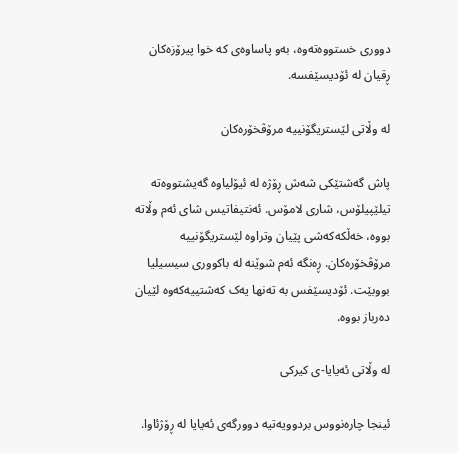دووری خستووەتەوە، بەو پاساوەی کە خوا پیرۆزەکان ڕقیان لە ئۆدیسێفسە.

لە وڵاتی لێستریگۆنییە مرۆڤخۆرەکان

پاش گەشتێکی شەش ڕۆژە لە ئیۆلیاوە گەیشتووەتە تیلێپیلۆس، شاری لامۆس. ئەنتیفاتیس شای ئەم وڵاتە بووە، خەڵکەکەشی پێیان وتراوە لێستریگۆنییە مرۆڤخۆرەکان. ڕەنگە ئەم شوێنە لە باكووری سیسیلیا بووبێت. ئۆدیسێفس بە تەنها یەک کەشتییەکەوە لێیان دەرباز بووە.

لە وڵاتی ئەیایا-ی کیرکی

ئینجا چارەنووس بردوویەتیە دوورگەی ئەیایا لە ڕۆژئاوا.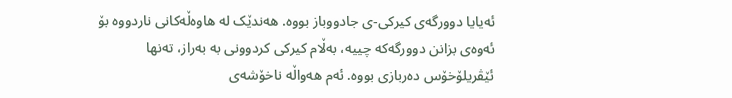ئەیایا دوورگەی کیرکی-ی جادووباز بووە. هەندێک لە هاوەڵەکانی ناردووە بۆ ئەوەی بزانن دوورگەکە چییە، بەڵام کیرکی کردوونی بە بەراز، تەنها ئێڤریلۆخۆس دەربازی بووە. ئەم هەواڵە ناخۆشەی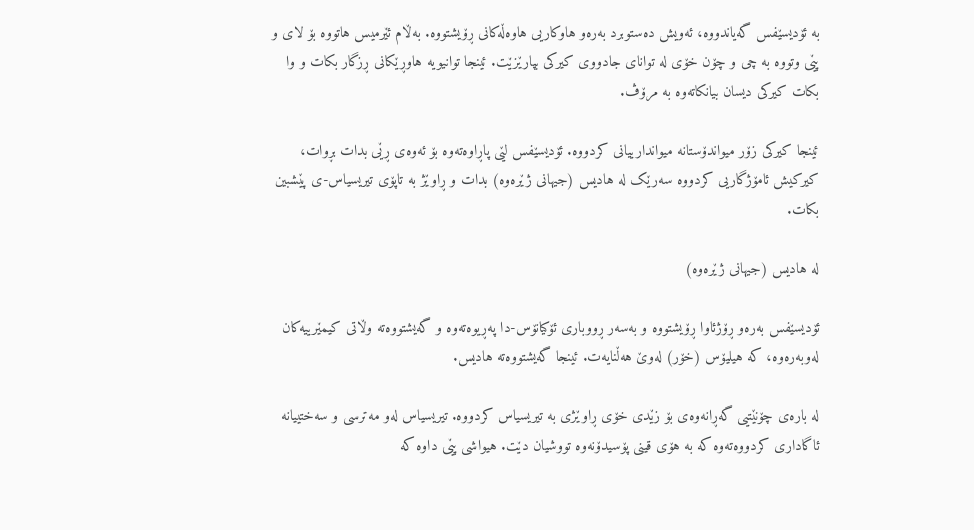بە ئۆدیسێفس گەیاندووە، ئەویش دەستوبرد بەرەو هاوکاریی هاوەڵەکانی ڕۆیشتووە. بەڵام ئێرمیس هاتووە بۆ لای و پێی وتووە بە چی و چۆن خۆی لە توانای جادووی کیرکی بپارێزێت. ئینجا توانیویە هاوڕێکانی ڕزگار بکات و وا بکات کیرکی دیسان بیانکاتەوە بە مرۆڤ.

ئینجا کیرکی زۆر میواندۆستانە میواندارییانی کردووە. ئۆدیسێفس لێی پاڕاوەتەوە بۆ ئەوەی ڕێی بدات بڕوات، کیرکیش ئامۆژگاریی کردووە سەرێک لە هادیس (جیهانی ژێرەوە) بدات و ڕاوێژ بە تاپۆی تیریسیاس-ی پێشبین بکات.

لە هادیس (جیهانی ژێرەوە)

ئۆدیسێفس بەرەو ڕۆژئاوا ڕۆیشتووە و بەسەر ڕووباری ئۆکیانۆس-دا پەڕیوەتەوە و گەیشتووەتە وڵاتی کیمێرییەکان لەوبەرەوە، کە هیلیۆس (خۆر) لەوێ هەڵنایەت. ئینجا گەیشتووەتە هادیس.

لە بارەی چۆنێتیی گەڕانەوەی بۆ زێدی خۆی ڕاوێژی بە تیریسیاس کردووە. تیریسیاس لەو مەترسی و سەختییانە ئاگاداری کردووەتەوە کە بە هۆی قینی پۆسیدۆنەوە تووشیان دێت. هیواشی پێی داوە کە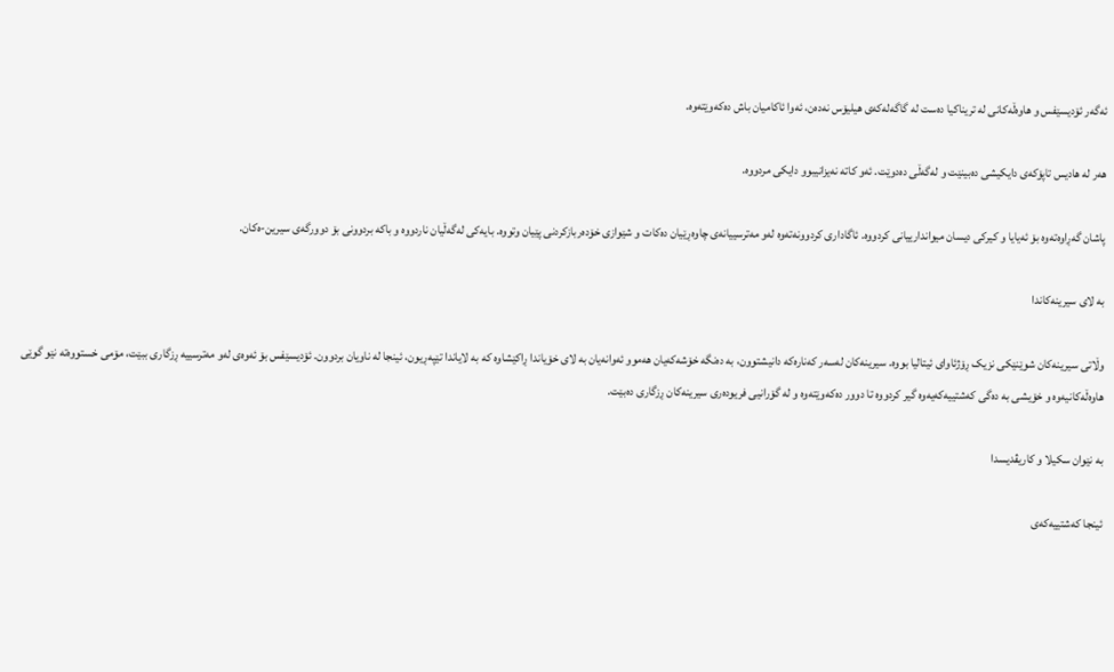ئەگەر ئۆدیسێفس و هاوەڵەکانی لە تریناکیا دەست لە گاگەلەکەی هیلیۆس نەدەن، ئەوا ئاکامیان باش دەکەوێتەوە.

هەر لە هادیس تاپۆکەی دایکیشی دەبینێت و لەگەڵی دەدوێت. ئەو کاتە نەیزانیبوو دایکی مردووە.

پاشان گەڕاوەتەوە بۆ ئەیایا و کیرکی دیسان میواندارییانی کردووە. ئاگاداری کردوونەتەوە لەو مەترسییانەی چاوەڕێیان دەکات و شێوازی خۆدەربازکردنی پێیان وتووە. بایەکی لەگەڵیان ناردووە و باکە بردوونی بۆ دوورگەی سیرین-ەکان.

بە لای سیرینەکاندا

وڵاتی سیرینەکان شوێنێکی نزیک ڕۆژئاوای ئیتالیا بووە. سیرینەکان لەسەر کەنارەکە دانیشتوون، بە دەنگە خۆشەکەیان هەموو ئەوانەیان بە لای خۆیاندا ڕاکێشاوە کە بە لایاندا تێپەڕیون، ئینجا لە ناویان بردوون. ئۆدیسێفس بۆ ئەوەی لەو مەترسییە ڕزگاری ببێت، مۆمی خستووەتە نێو گوێی هاوەڵەکانیەوە و خۆیشی بە دەگی کەشتییەکەیەوە گیر کردووە تا دوور دەکەوێتەوە و لە گۆرانیی فریودەری سیرینەکان ڕزگاری دەبێت.

بە نێوان سکیلا و کاریڤدیسدا

ئینجا کەشتییەکەی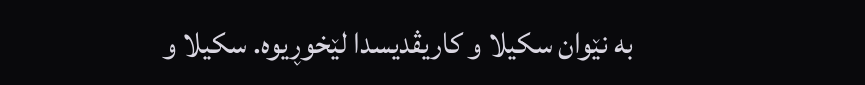بە نێوان سکیلا و کاریڤدیسدا لێخوڕیوە. سکیلا و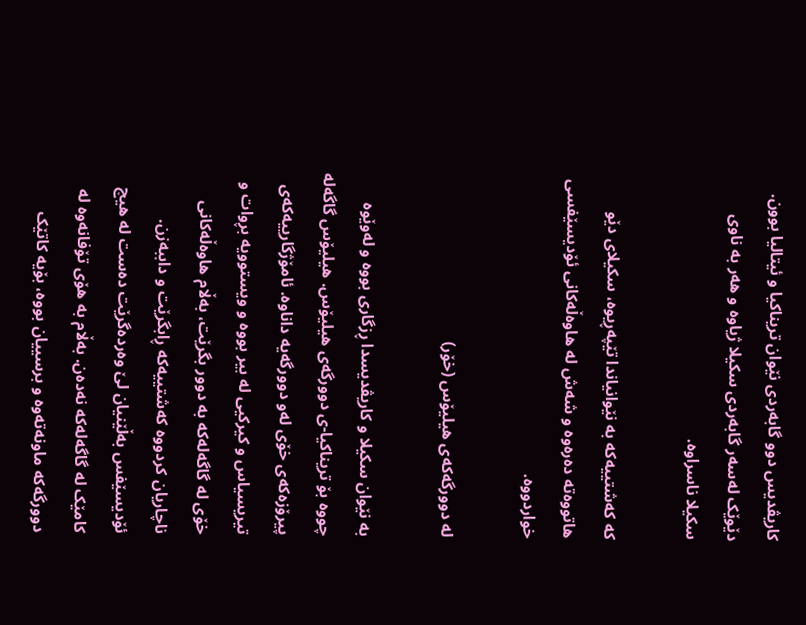کاریڤدیس دوو گابەردی نێوان تریناکیا و ئیتالیا بوون. دێوێک لەسەر گابەردی سکیلا ژیاوە و هەر بە ناوی سکیلا ناسراوە.

کە کەشتییەکە بە نێوانیاندا تێپەڕیوە، سکیلای دێو هاتووەتە دەرەوە و شەش لە هاوەڵەکانی ئۆدیسێفسی خواردووە.

لە دوورگەکەی هیلیۆس (خۆر)

بە نێوان سکیلا و کاریڤدیسدا ڕزگاری بووە و لەوێوە چووە بۆ تریناکیا-ی دوورگەی هیلیۆس. هیلیۆس گاگەلە پیرۆزەکەی خۆی لەو دوورگەیە داناوە. ئامۆژگارییەکەی تیریسیاس و کیرکیی لە بیر بووە و ویستوویە بڕوات و خۆی لە گاگەلەکە بە دوور بگرێت، بەڵام هاوەڵەکانی ناچاریان کردووە کەشتییەکە ڕابگرێت و داببەزن. ئۆدیسێفس بەڵێنیان لێ وەردەگرێت دەست لە هیچ کامێک لە گاگەلەکە نەدەن. بەڵام بە هۆی تۆفانەوە لە دوورگەکە ماونەتەوە و برسییان بووە، بۆیە کاتێک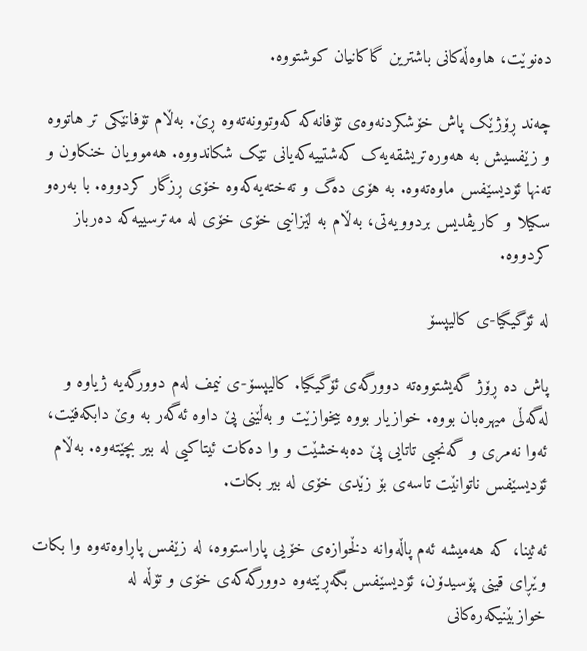دەنوێت، هاوەڵەکانی باشترین گاکانیان کوشتووە.

چەند ڕۆژێک پاش خۆشکردنەوەی تۆفانەکە کەوتوونەتەوە ڕێ. بەڵام تۆفانێکی تر هاتووە و زێفسیش بە هەورەتریشقەیەک کەشتییەکەیانی تێک شکاندووە. هەموویان خنکاون و تەنها ئۆدیسێفس ماوەتەوە. بە هۆی دەگ و تەختەیەکەوە خۆی ڕزگار کردووە. با بەرەو سکیلا و کاریڤدیس بردوویەتی، بەڵام بە لێزانیی خۆی خۆی لە مەترسییەکە دەرباز کردووە.

لە ئۆگیگیا-ی کالیپسۆ

پاش دە ڕۆژ گەیشتووەتە دوورگەی ئۆگیگیا. کالیپسۆ-ی نیمف لەم دوورگەیە ژیاوە و لەگەڵی میهرەبان بووە. خوازیار بووە بیخوازێت و بەڵێنی پێ داوە ئەگەر بە وێ دابکەفێت، ئەوا نەمری و گەنجیی تاتایی پێ دەبەخشێت و وا دەکات ئیتاکیی لە بیر بچێتەوە. بەڵام ئۆدیسێفس ناتوانێت تاسەی بۆ زێدی خۆی لە بیر بکات.

ئەثینا، کە هەمیشە ئەم پاڵەوانە دڵخوازەی خۆیی پاراستووە، لە زێفس پاڕاوەتەوە وا بکات وێڕای قینی پۆسیدۆن، ئۆدیسێفس بگەڕێتەوە دوورگەکەی خۆی و تۆڵە لە خوازبێنیکەرەکانی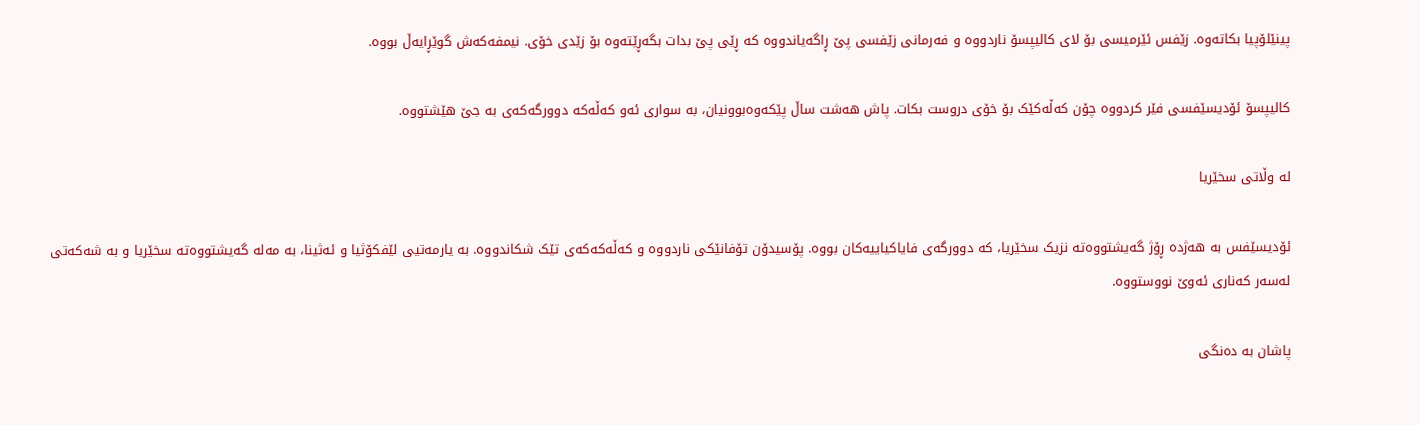پینێلۆپیا بکاتەوە. زێفس ئێرمیسی بۆ لای کالیپسۆ ناردووە و فەرمانی زێفسی پێ ڕاگەیاندووە کە ڕێی پێ بدات بگەڕێتەوە بۆ زێدی خۆی. نیمفەکەش گوێڕایەڵ بووە.

کالیپسۆ ئۆدیسێفسی فێر کردووە چۆن کەڵەکێک بۆ خۆی دروست بکات. پاش هەشت ساڵ پێکەوەبوونیان، بە سواری ئەو کەڵەکە دوورگەکەی بە جێ هێشتووە.

لە وڵاتی سخێریا

ئۆدیسێفس بە هەژدە ڕۆژ گەیشتووەتە نزیک سخێریا، کە دوورگەی فایاکیاییەکان بووە. پۆسیدۆن تۆفانێکی ناردووە و کەڵەکەکەی تێک شکاندووە. بە یارمەتیی لێفکۆثیا و ئەثینا، بە مەلە گەیشتووەتە سخێریا و بە شەکەتی لەسەر کەناری ئەوێ نووستووە.

پاشان بە دەنگی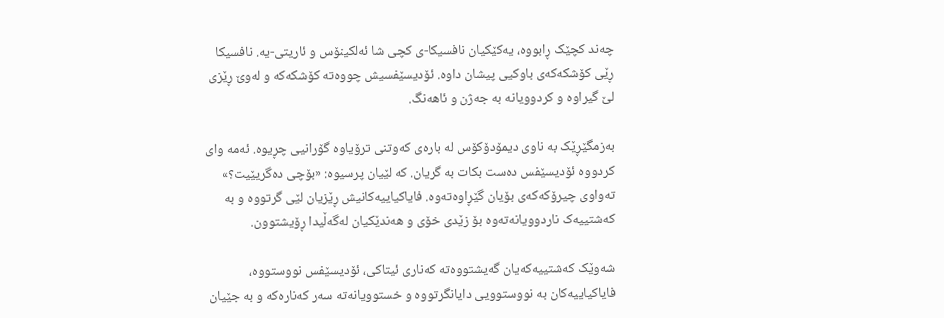چەند کچێک ڕابووە، یەکێکیان نافسیکا-ی کچی شا ئەلکینۆس و ئاریتی-یە. نافسیکا ڕێی کۆشکەکەی باوکیی پیشان داوە. ئۆدیسێفسیش چووەتە کۆشکەکە و لەوێ ڕێزی لێ گیراوە و کردوویانە بە جەژن و ئاهەنگ.

بەزمگێڕێک بە ناوی دیمۆدۆکۆس لە بارەی کەوتنی ترۆیاوە گۆرانیی چڕیوە. ئەمە وای کردووە ئۆدیسێفس دەست بکات بە گریان. کە لێیان پرسیوە: «بۆچی دەگریێیت؟» تەواوی چیرۆکەکەی بۆیان گێڕاوەتەوە. فایاکیاییەکانیش ڕێزیان لێی گرتووە و بە کەشتییەک ناردوویانەتەوە بۆ زێدی خۆی و هەندێکیان لەگەڵیدا ڕۆیشتوون.

شەوێک کەشتییەکەیان گەیشتووەتە کەناری ئیتاکی، ئۆدیسێفس نووستووە، فایاکیاییەکان بە نووستوویی دایانگرتووە و خستوویانەتە سەر کەنارەکە و بە جێیان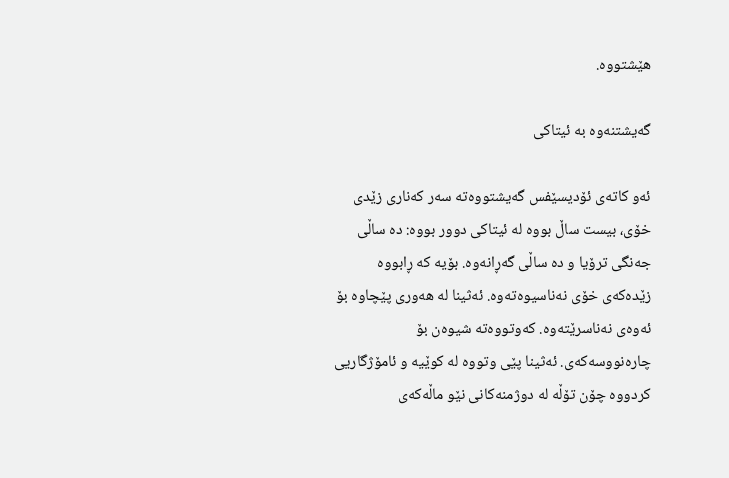هێشتووە.

گەیشتنەوە بە ئیتاکی

ئەو کاتەی ئۆدیسێفس گەیشتووەتە سەر کەناری زێدی خۆی، بیست ساڵ بووە لە ئیتاکی دوور بووە: دە ساڵی جەنگی ترۆیا و دە ساڵی گەڕانەوە. بۆیە کە ڕابووە زێدەکەی خۆی نەناسیوەتەوە. ئەثینا لە هەوری پێچاوە بۆ ئەوەی نەناسرێتەوە. کەوتووەتە شیوەن بۆ چارەنووسەکەی. ئەثینا پێی وتووە لە کوێیە و ئامۆژگاریی کردووە چۆن تۆڵە لە دوژمنەکانی نێو ماڵەکەی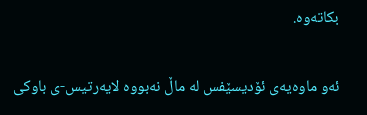بکاتەوە.

ئەو ماوەیەی ئۆدیسێفس لە ماڵ نەبووە لایەرتیس-ی باوکی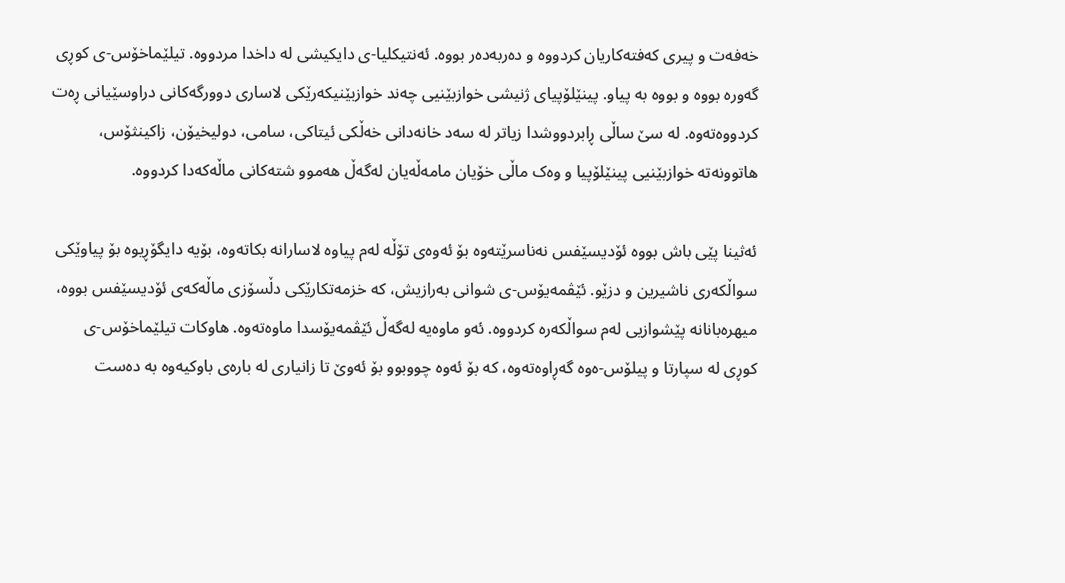خەفەت و پیری کەفتەکاریان کردووە و دەربەدەر بووە. ئەنتیکلیا-ی دایکیشی لە داخدا مردووە. تیلێماخۆس-ی کوڕی گەورە بووە و بووە بە پیاو. پینێلۆپیای ژنیشی خوازبێنیی چەند خوازبێنیکەرێکی لاساری دوورگەکانی دراوسێیانی ڕەت کردووەتەوە. لە سێ ساڵی ڕابردووشدا زیاتر لە سەد خانەدانی خەڵکی ئیتاکی، سامی، دولیخیۆن، زاکینثۆس، هاتوونەتە خوازبێنیی پینێلۆپیا و وەک ماڵی خۆیان مامەڵەیان لەگەڵ هەموو شتەکانی ماڵەکەدا کردووە.

ئەثینا پێی باش بووە ئۆدیسێفس نەناسرێتەوە بۆ ئەوەی تۆڵە لەم پیاوە لاسارانە بکاتەوە، بۆیە دایگۆڕیوە بۆ پیاوێکی سواڵکەری ناشیرین و دزێو. ئێڤمەیۆس-ی شوانی بەرازیش، کە خزمەتکارێکی دڵسۆزی ماڵەکەی ئۆدیسێفس بووە، میهرەبانانە پێشوازیی لەم سواڵکەرە کردووە. ئەو ماوەیە لەگەڵ ئێڤمەیۆسدا ماوەتەوە. هاوکات تیلێماخۆس-ی کوڕی لە سپارتا و پیلۆس-ەوە گەڕاوەتەوە، کە بۆ ئەوە چووبوو بۆ ئەوێ تا زانیاری لە بارەی باوکیەوە بە دەست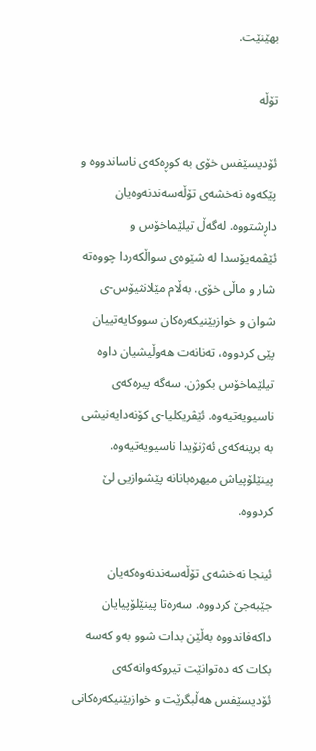بهێنێت.

تۆڵە

ئۆدیسێفس خۆی بە کوڕەکەی ناساندووە و پێکەوە نەخشەی تۆڵەسەندنەوەیان داڕشتووە. لەگەڵ تیلێماخۆس و ئێڤمەیۆسدا لە شێوەی سواڵکەردا چووەتە شار و ماڵی خۆی. بەڵام مێلانثیۆس-ی شوان و خوازبێنیکەرەکان سووکایەتییان پێی کردووە، تەنانەت هەوڵیشیان داوە تیلێماخۆس بکوژن. سەگە پیرەکەی ناسیویەتیەوە. ئێڤریکلیا-ی کۆنەدایەنیشی بە برینەکەی ئەژنۆیدا ناسیویەتیەوە. پینێلۆپیاش میهرەبانانە پێشوازیی لێ کردووە.

ئینجا نەخشەی تۆڵەسەندنەوەکەیان جێبەجێ کردووە. سەرەتا پینێلۆپیایان داکەفاندووە بەڵێن بدات شوو بەو کەسە بکات کە دەتوانێت تیروکەوانەکەی ئۆدیسێفس هەڵبگرێت و خوازبێنیکەرەکانی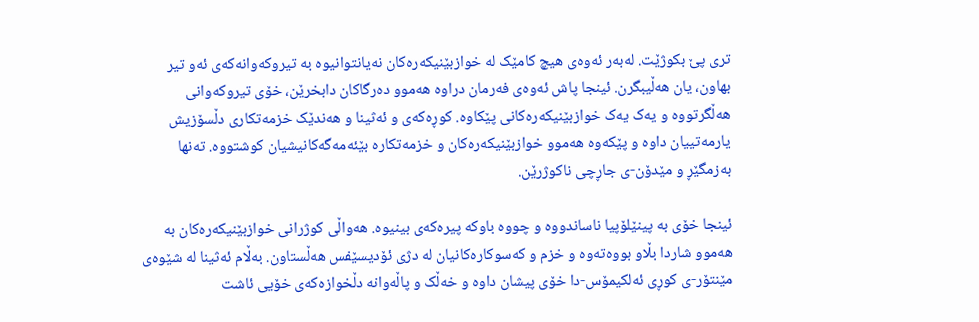تری پێ بکوژێت. لەبەر ئەوەی هیچ کامێک لە خوازبێنیکەرەکان نەیانتوانیوە بە تیروکەوانەکەی ئەو تیر بهاون، یان هەڵیبگرن. ئینجا پاش ئەوەی فەرمان دراوە هەموو دەرگاکان دابخرێن، خۆی تیروکەوانی هەڵگرتووە و یەک یەک خوازبێنیکەرەکانی پێکاوە. کوڕەکەی و ئەثینا و هەندێک خزمەتکاری دڵسۆزیش یارمەتییان داوە و پێکەوە هەموو خوازبێنیکەرەکان و خزمەتکارە بێئەمەگەکانیشیان کوشتووە. تەنها بەزمگێڕ و مێدۆن-ی جاڕچی ناکوژرێن.

ئینجا خۆی بە پینێلۆپیا ناساندووە و چووە باوکە پیرەکەی بینیوە. هەواڵی کوژرانی خوازبێنیکەرەکان بە هەموو شاردا بڵاو بووەتەوە و خزم و کەسوکارەکانیان لە دژی ئۆدیسێفس هەڵستاون. بەڵام ئەثینا لە شێوەی مێنتۆر-ی کوڕی ئەلکیمۆس-دا خۆی پیشان داوە و خەڵک و پاڵەوانە دڵخوازەکەی خۆیی ئاشت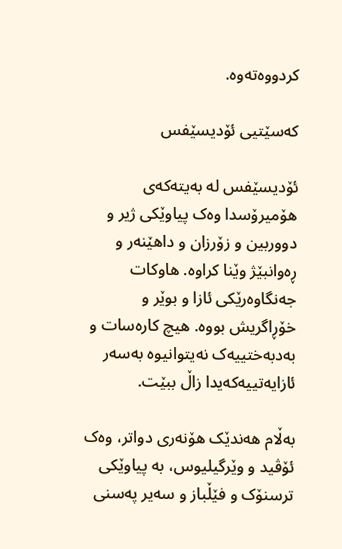کردووەتەوە.

کەسێتیی ئۆدیسێفس

ئۆدیسێفس لە بەیتەکەی هۆمیرۆسدا وەک پیاوێکی ژیر و دووربین و زۆرزان و داهێنەر و ڕەوانبێژ وێنا کراوە. هاوکات جەنگاوەرێکی ئازا و بوێر و خۆڕاگریش بووە. هیچ کارەسات و بەدبەختییەک نەیتوانیوە بەسەر ئازایەتییەکەیدا زاڵ ببێت.

بەڵام هەندێک هۆنەری دواتر، وەک ئۆڤید و وێرگیلیوس، بە پیاوێکی ترسنۆک و فێڵباز و سەیر پەسنی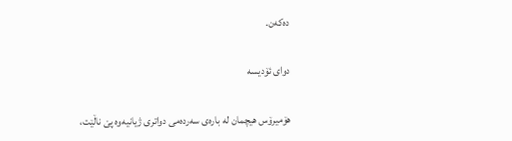دەکەن.

دوای ئۆدیسە

هۆمیرۆس هیچمان لە بارەی سەردەمی دواتری ژیانیەوە پێ ناڵێت،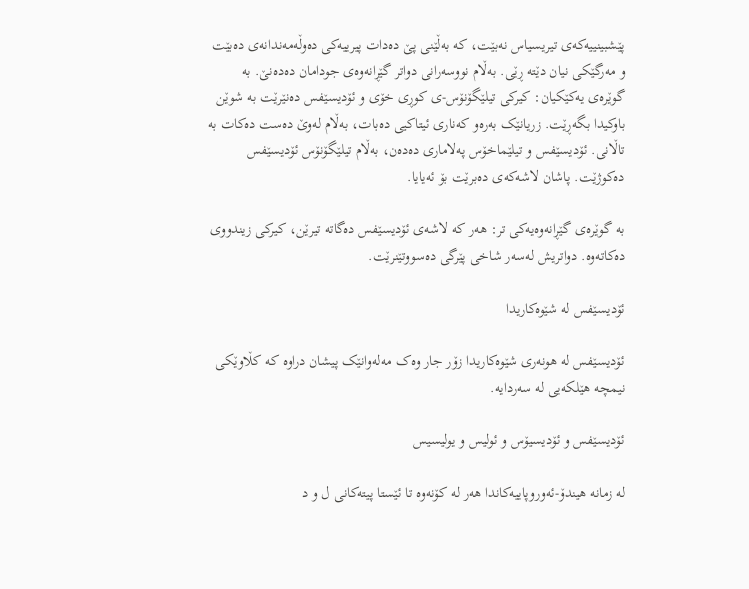پێشبینییەکەی تیریسیاس نەبێت، کە بەڵێنی پێ دەدات پیرییەکی دەوڵەمەندانەی دەبێت و مەرگێکی نیان دێتە ڕێی. بەڵام نووسەرانی دواتر گێڕانەوەی جودامان دەدەنێ. بە گوێرەی یەکێکیان: کیرکی تیلێگۆنۆس-ی کوڕی خۆی و ئۆدیسێفس دەنێرێت بە شوێن باوکیدا بگەڕێت. زریانێک بەرەو کەناری ئیتاکیی دەبات، بەڵام لەوێ دەست دەکات بە تاڵانی. ئۆدیسێفس و تیلێماخۆس پەلاماری دەدەن، بەڵام تیلێگۆنۆس ئۆدیسێفس دەکوژێت. پاشان لاشەکەی دەبرێت بۆ ئەیایا.

بە گوێرەی گێڕانەوەیەکی تر: هەر کە لاشەی ئۆدیسێفس دەگاتە تیرێن، کیرکی زیندووی دەکاتەوە. دواتریش لەسەر شاخی پێرگی دەسووتێنرێت.

ئۆدیسێفس لە شێوەکاریدا

ئۆدیسێفس لە هونەری شێوەکاریدا زۆر جار وەک مەلەوانێک پیشان دراوە کە کڵاوێکی نیمچە هێلکەیی لە سەردایە.

ئۆدیسێفس و ئۆدیسیۆس و ئولیس و یولیسیس

لە زمانە ھیندۆ-ئەوروپاییەکاندا ھەر لە کۆنەوە تا ئێستا پیتەکانی ل و د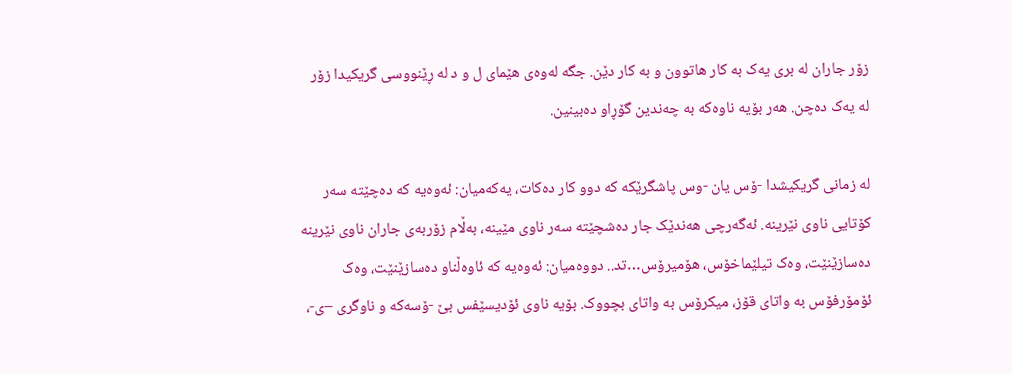زۆر جاران لە بری یەک بە کار ھاتوون و بە کار دێن. جگە لەوەی ھێمای ل و د لە ڕێنووسی گریکیدا زۆر لە یەک دەچن. ھەر بۆیە ناوەکە بە چەندین گۆڕاو دەبینین.

لە زمانی گریکیشدا -ۆس یان -وس پاشگرێکە کە دوو کار دەکات، یەکەمیان: ئەوەیە کە دەچێتە سەر کۆتایی ناوی نێرینە. ئەگەرچی ھەندێک جار دەشچێتە سەر ناوی مێینە، بەڵام زۆربەی جاران ناوی نێرینە دەسازێنێت، وەک تیلێماخۆس، ھۆمیرۆس…تد.. دووەمیان: ئەوەیە کە ئاوەڵناو دەسازێنێت، وەک ئۆمۆرفۆس بە واتای قۆز، میکرۆس بە واتای بچووک. بۆیە ناوی ئۆدیسێفس بێ -ۆسەکە و ناوگری –ی-،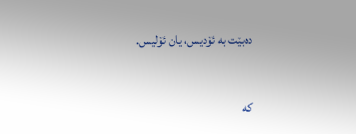دەبێت بە ئۆدیس، یان ئۆلیس.

کە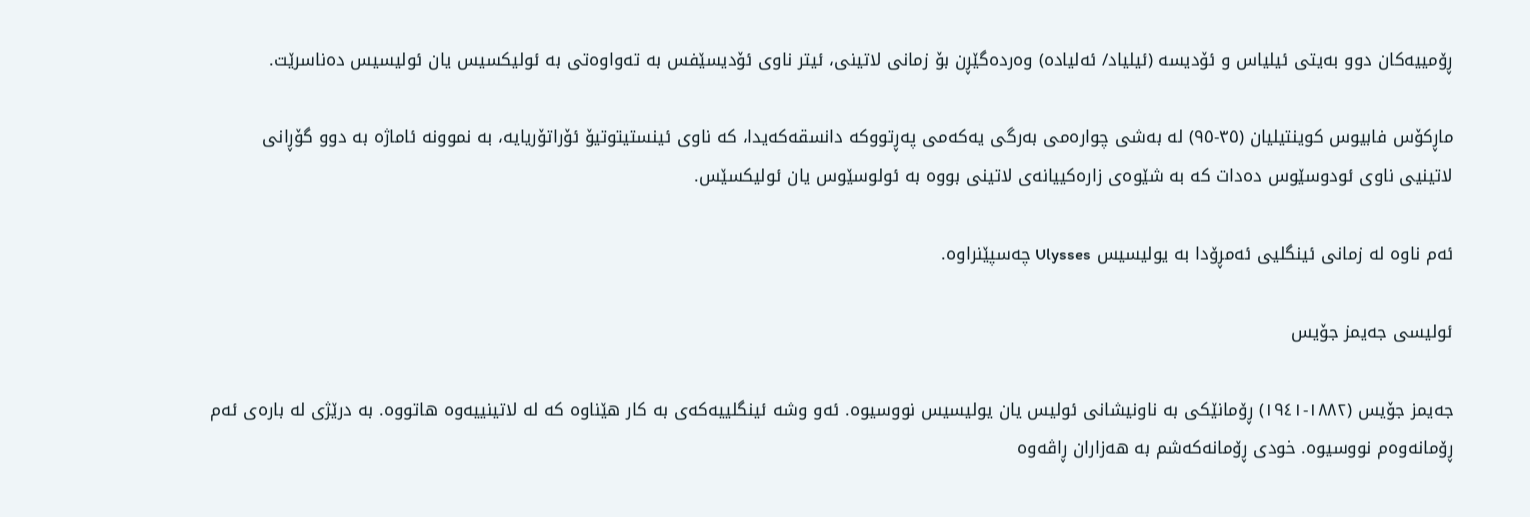ڕۆمییەکان دوو بەیتی ئیلیاس و ئۆدیسە (ئیلیاد/ ئەلیادە) وەردەگێڕن بۆ زمانی لاتینی، ئیتر ناوی ئۆدیسێفس بە تەواوەتی بە ئولیکسیس یان ئولیسیس دەناسرێت.

ماڕکۆس فابیوس کوینتیلیان (٣٥-٩٥) لە بەشی چوارەمی بەرگی یەکەمی پەڕتووکە دانسقەکەیدا، کە ناوی ئینستیتوتیۆ ئۆراتۆریایە، بە نموونە ئاماژە بە دوو گۆڕانی لاتینیی ناوی ئودوسێوس دەدات کە بە شێوەی زارەکییانەی لاتینی بووە بە ئولوسێوس یان ئولیکسێس.

ئەم ناوە لە زمانی ئینگلیی ئەمڕۆدا بە یولیسیس Ulysses چەسپێنراوە.

ئولیسی جەیمز جۆیس

جەیمز جۆیس (١٨٨٢-١٩٤١) ڕۆمانێکی بە ناونیشانی ئولیس یان یولیسیس نووسیوە. ئەو وشە ئینگلییەکەی بە کار هێناوە کە لە لاتینییەوە هاتووە. بە درێژی لە بارەی ئەم ڕۆمانەوەم نووسیوە. خودی ڕۆمانەکەشم بە هەزاران ڕاڤەوە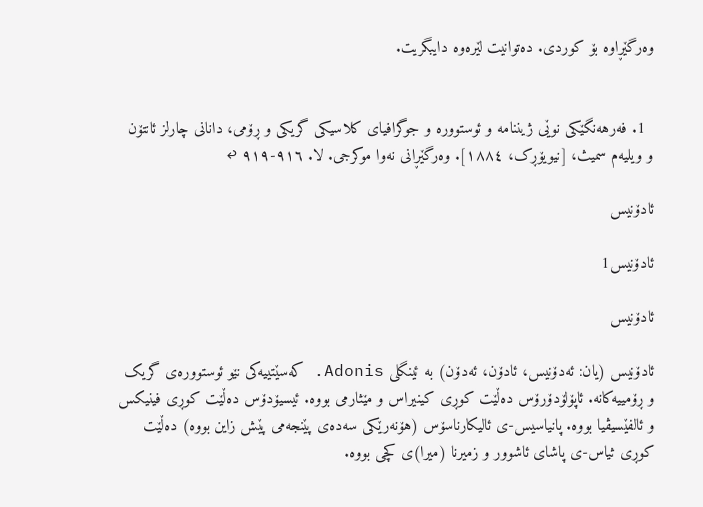وەرگێڕاوە بۆ کوردی. دەتوانیت لێرەوە دایبگریت.


  1. فەرهەنگێکی نوێی ژیننامە و ئوستوورە و جوگرافیای کلاسیکی گریکی و ڕۆمی، دانانی چارلز ئانتۆن و ویلیەم سمیث، [نیویۆڕک، ١٨٨٤]. وەرگێڕانی نەوا موکرجی. لا. ٩١٦-٩١٩ ↩

ئادۆنیس

ئادۆنیس1

ئادۆنیس

ئادۆنیس (یان: ئەدۆنیس، ئادۆن، ئەدۆن) بە ئینگلی Adonis. کەسێتییەکی نێو ئوستوورەی گریک و ڕۆمییەکانە. ئاپۆلۆدۆرۆس دەڵێت کوڕی کینیراس و مێثارمی بووە. ئیسیۆدۆس دەڵێت کوڕی فینیکس و ئالفێسیڤیا بووە. پانیاسیس-ی ئالیکارناسۆس (هۆنەرێکی سەدەی پێنجەمی پێش زاین بووە) دەڵێت کوڕی ثیاس-ی پاشای ئاشوور و زمیرنا (میرا)ی کچی بووە.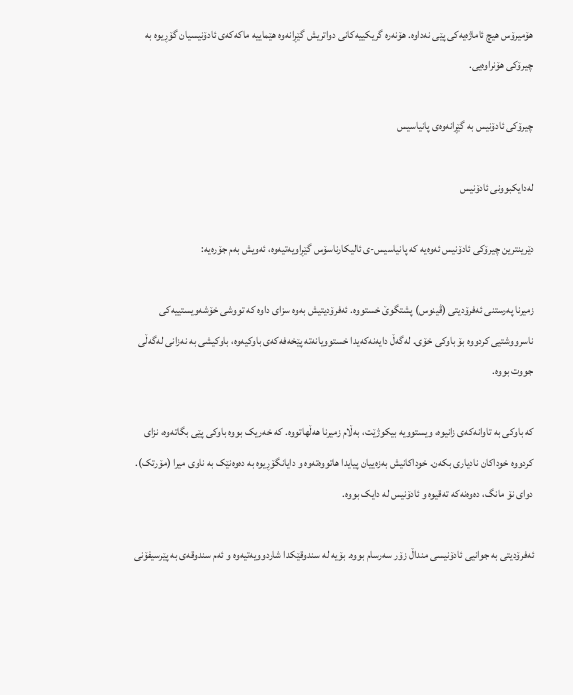هۆمیرۆس هیچ ئاماژەیەکی پێی نەداوە. هۆنەرە گریکییەکانی دواتریش گێڕانەوە هێماییە ماکەکەی ئادۆنیسیان گۆڕیوە بە چیرۆکی هۆنراوەیی.

چیرۆکی ئادۆنیس بە گێڕانەوەی پانیاسیس

لەدایکبوونی ئادۆنیس

دێرینترین چیرۆکی ئادۆنیس ئەوەیە کە پانیاسیس-ی ئالیکارناسۆس گێڕاویەتیەوە، ئەویش بەم جۆرەیە:

زمیرنا پەرستنی ئەفرۆدیتی (ڤینوس) پشتگوێ خستووە. ئەفرۆدیتیش بەوە سزای داوە کە تووشی خۆشەویستییەکی ناسرووشتیی کردووە بۆ باوکی خۆی. لەگەڵ دایەنەکەیدا خستوویانەتە پێخەفەکەی باوکیەوە، باوکیشی بە نەزانی لەگەڵی جووت بووە.

کە باوکی بە تاوانەکەی زانیوە، ویستوویە بیکوژێت، بەڵام زمیرنا هەڵهاتووە. کە خەریک بووە باوکی پێی بگاتەوە، نزای کردووە خوداکان نادیاری بکەن. خوداکانیش بەزەییان پیایدا هاتووەتەوە و دایانگۆڕیوە بە دەوەنێک بە ناوی میرا (مۆرتک). دوای نۆ مانگ، دەوەنەکە تەقیوە و ئادۆنیس لە دایک بووە.

ئەفرۆدیتی بە جوانیی ئادۆنیسی منداڵ زۆر سەرسام بووە. بۆیە لە سندوقێکدا شاردوویەتیەوە و ئەم سندوقەی بە پێرسیفۆنی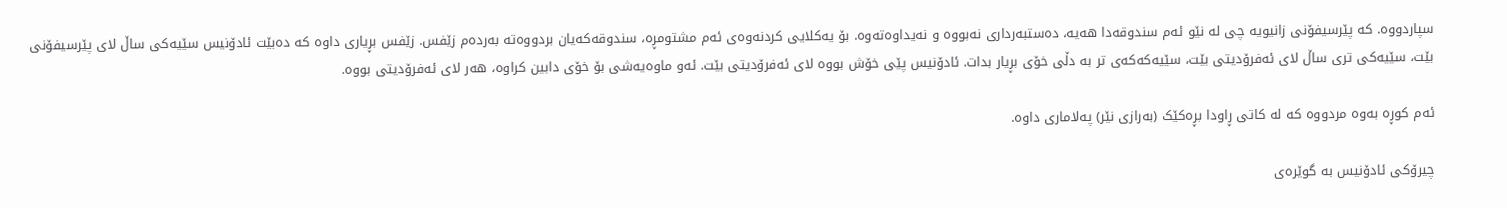سپاردووە. کە پێرسیفۆنی زانیویە چی لە نێو ئەم سندوقەدا هەیە، دەستبەرداری نەبووە و نەیداوەتەوە. بۆ یەکلایی کردنەوەی ئەم مشتومڕە، سندوقەکەیان بردووەتە بەردەم زێفس. زێفس بڕیاری داوە کە دەبێت ئادۆنیس سێیەکی ساڵ لای پێرسیفۆنی بێت، سێیەکی تری ساڵ لای ئەفرۆدیتی بێت، سێیەکەکەی تر بە دڵی خۆی بڕیار بدات. ئادۆنیس پێی خۆش بووە لای ئەفرۆدیتی بێت. ئەو ماوەیەشی بۆ خۆی دابین کراوە، هەر لای ئەفرۆدیتی بووە.

ئەم کوڕە بەوە مردووە کە لە کاتی ڕاودا بڕەکێک (بەرازی نێر) پەلاماری داوە.

چیرۆکی ئادۆنیس بە گوێرەی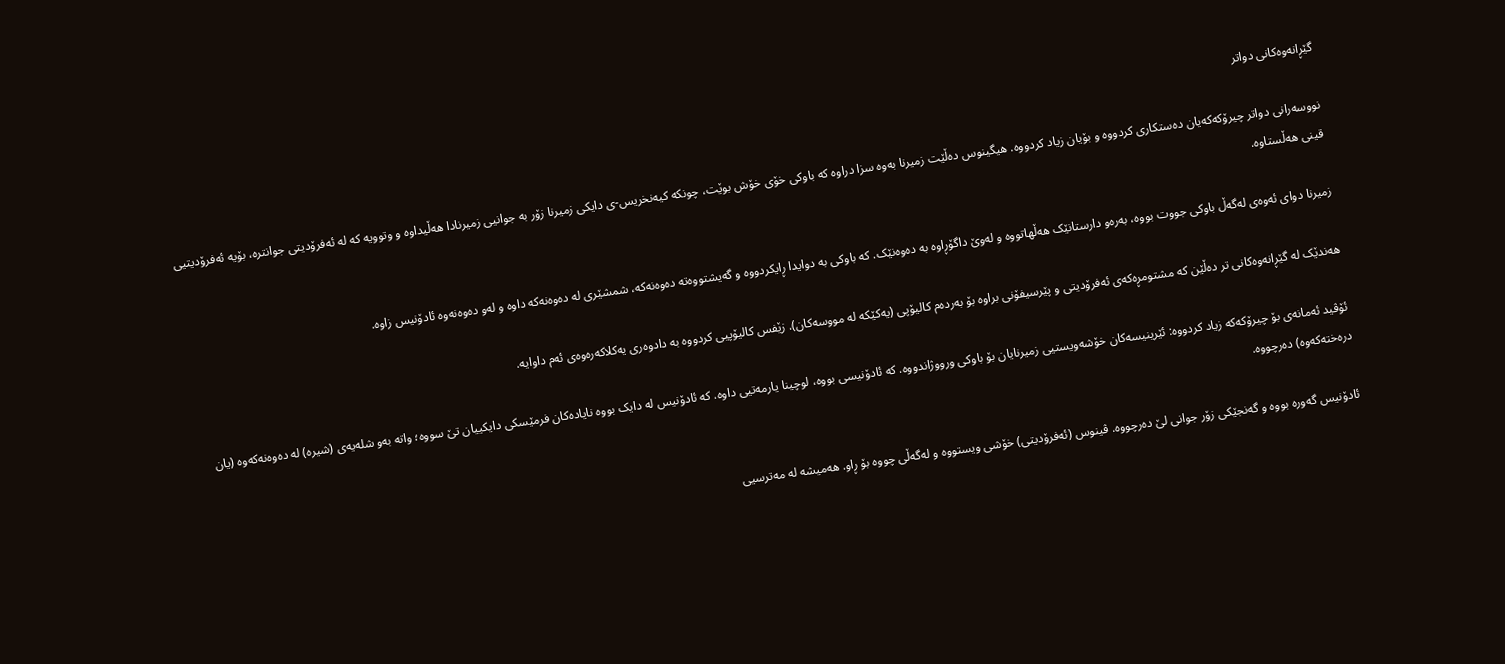گێڕانەوەکانی دواتر

نووسەرانی دواتر چیرۆکەکەیان دەستکاری کردووە و بۆیان زیاد کردووە. هیگینوس دەڵێت زمیرنا بەوە سزا دراوە کە باوکی خۆی خۆش بوێت، چونکە کیەنخریس-ی دایکی زمیرنا زۆر بە جوانیی زمیرنادا هەڵیداوە و وتوویە کە لە ئەفرۆدیتی جوانترە، بۆیە ئەفرۆدیتیی قینی هەڵستاوە.

زمیرنا دوای ئەوەی لەگەڵ باوکی جووت بووە، بەرەو دارستانێک هەڵهاتووە و لەوێ داگۆڕاوە بە دەوەنێک. کە باوکی بە دوایدا ڕایکردووە و گەیشتووەتە دەوەنەکە، شمشێری لە دەوەنەکە داوە و لەو دەوەنەوە ئادۆنیس زاوە.

هەندێک لە گێڕانەوەکانی تر دەڵێن کە مشتومڕەکەی ئەفرۆدیتی و پێرسیفۆنی براوە بۆ بەردەم کالیۆپی (یەکێکە لە مووسەکان). زێفس کالیۆپیی کردووە بە دادوەری یەکلاکەرەوەی ئەم داوایە.

ئۆڤید ئەمانەی بۆ چیرۆکەکە زیاد کردووە: ئێرینیسەکان خۆشەویستیی زمیرنایان بۆ باوکی ورووژاندووە. کە ئادۆنیسی بووە، لوچینا یارمەتیی داوە. کە ئادۆنیس لە دایک بووە نایادەکان فرمێسکی دایکییان تێ سووە؛ واتە بەو شلەیەی (شیرە) لە دەوەنەکەوە (یان درەختەکەوە) دەرچووە.

ئادۆنیس گەورە بووە و گەنجێکی زۆر جوانی لێ دەرچووە. ڤینوس (ئەفرۆدیتی) خۆشی ویستووە و لەگەڵی چووە بۆ ڕاو. هەمیشە لە مەترسیی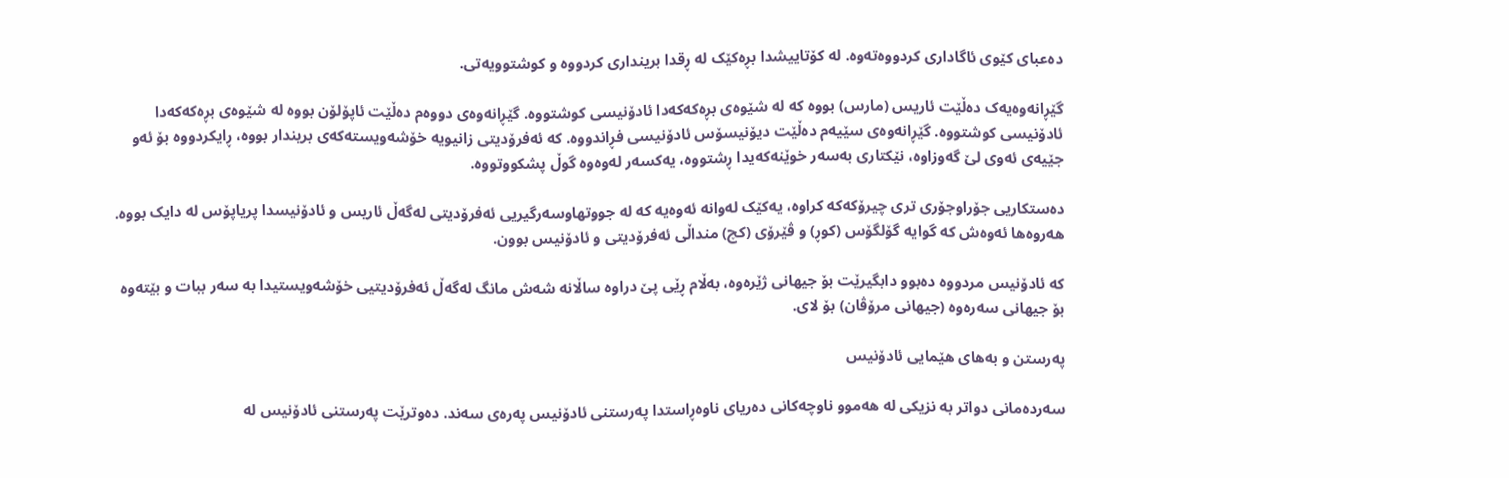دەعبای کێوی ئاگاداری کردووەتەوە. لە کۆتاییشدا بڕەکێک لە ڕقدا برینداری کردووە و کوشتوویەتی.

گێڕانەوەیەک دەڵێت ئاریس (مارس) بووە کە لە شێوەی بڕەکەکەدا ئادۆنیسی کوشتووە. گێڕانەوەی دووەم دەڵێت ئاپۆلۆن بووە لە شێوەی بڕەکەکەدا ئادۆنیسی کوشتووە. گێڕانەوەی سێیەم دەڵێت دیۆنیسۆس ئادۆنیسی فڕاندووە. کە ئەفرۆدیتی زانیویە خۆشەویستەکەی بریندار بووە، ڕایکردووە بۆ ئەو جێیەی ئەوی لێ گەوزاوە، نێکتاری بەسەر خوێنەکەیدا ڕشتووە، یەکسەر لەوەوە گوڵ پشکووتووە.

دەستکاریی جۆراوجۆری تری چیرۆکەکە کراوە، یەکێک لەوانە ئەوەیە کە لە جووتهاوسەرگیریی ئەفرۆدیتی لەگەڵ ئاریس و ئادۆنیسدا پریاپۆس لە دایک بووە. هەروەها ئەوەش کە گوایە گۆلگۆس (کوڕ) و ڤێرۆی (کچ) منداڵی ئەفرۆدیتی و ئادۆنیس بوون.

کە ئادۆنیس مردووە دەبوو دابگیرێت بۆ جیهانی ژێرەوە، بەڵام ڕێی پێ دراوە ساڵانە شەش مانگ لەگەڵ ئەفرۆدیتیی خۆشەویستیدا بە سەر ببات و بێتەوە بۆ جیهانی سەرەوە (جیهانی مرۆڤان) بۆ لای.

پەرستن و بەهای هێمایی ئادۆنیس

سەردەمانی دواتر بە نزیکی لە هەموو ناوچەکانی دەریای ناوەڕاستدا پەرستنی ئادۆنیس پەرەی سەند. دەوترێت پەرستنی ئادۆنیس لە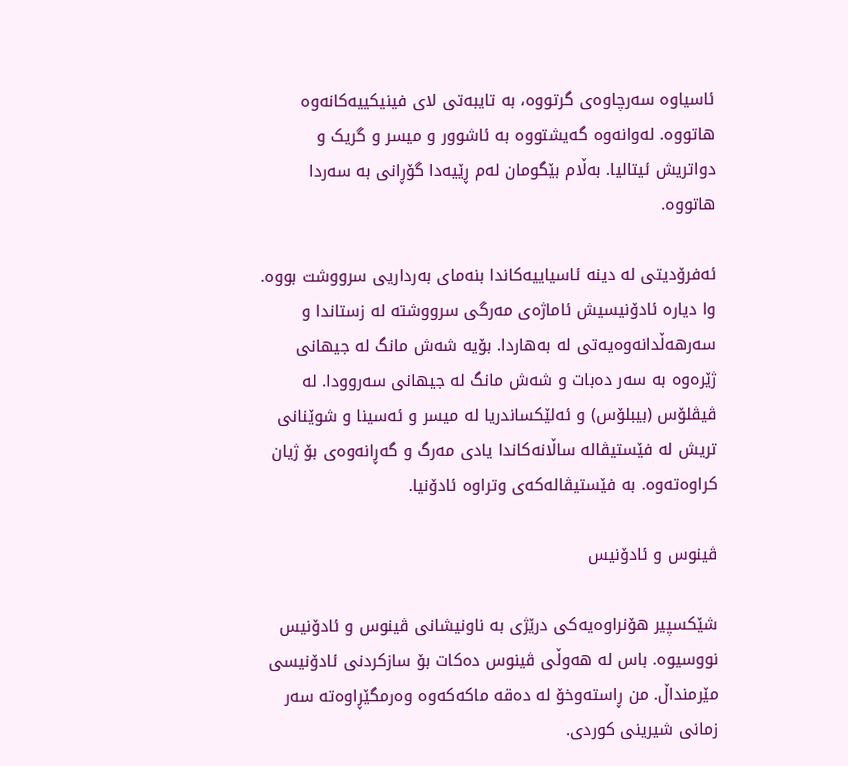ئاسیاوە سەرچاوەی گرتووە، بە تایبەتی لای فینیکییەکانەوە هاتووە. لەوانەوە گەیشتووە بە ئاشوور و میسر و گریک و دواتریش ئیتالیا. بەڵام بێگومان لەم ڕێیەدا گۆڕانی بە سەردا هاتووە.

ئەفرۆدیتی لە دینە ئاسیاییەکاندا بنەمای بەرداریی سرووشت بووە. وا دیارە ئادۆنیسیش ئاماژەی مەرگی سرووشتە لە زستاندا و سەرهەڵدانەوەیەتی لە بەهاردا. بۆیە شەش مانگ لە جیهانی ژێرەوە بە سەر دەبات و شەش مانگ لە جیهانی سەروودا. لە ڤیڤلۆس (بیبلۆس) و ئەلێکساندریا لە میسر و ئەسینا و شوێنانی تریش لە فێستیڤالە ساڵانەکاندا یادی مەرگ و گەڕانەوەی بۆ ژیان کراوەتەوە. بە فێستیڤالەکەی وتراوە ئادۆنیا.

ڤینوس و ئادۆنیس

شێکسپیر هۆنراوەیەکی درێژی بە ناونیشانی ڤینوس و ئادۆنیس نووسیوە. باس لە هەوڵی ڤینوس دەکات بۆ سازکردنی ئادۆنیسی مێرمنداڵ. من ڕاستەوخۆ لە دەقە ماکەکەوە وەرمگێڕاوەتە سەر زمانی شیرینی کوردی.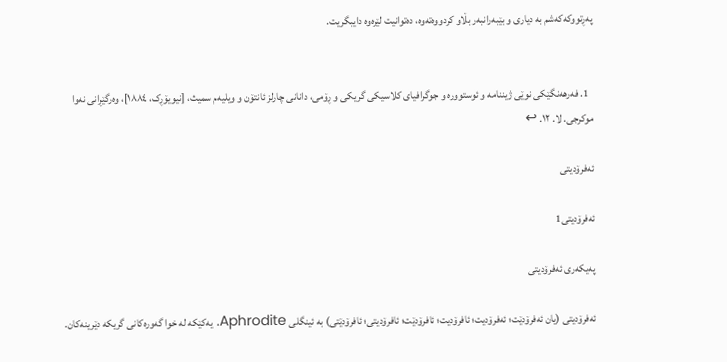پەڕتووکەکەشم بە دیاری و بێبەرانبەر بڵاو کردووەتەوە، دەتوانیت لێرەوە دایبگریت.


  1. فەرهەنگێکی نوێی ژیننامە و ئوستوورە و جوگرافیای کلاسیکی گریکی و ڕۆمی، دانانی چارلز ئانتۆن و ویلیەم سمیث، [نیویۆڕک، ١٨٨٤]، وەرگێڕانی نەوا موکرجی. لا. ١٢. ↩

ئەفرۆدیتی

ئەفرۆدیتی1

پەیکەری ئەفرۆدیتی

ئەفرۆدیتی (یان ئەفرۆدێت؛ ئەفرۆدیت؛ ئافرۆدیت؛ ئافرۆدێت؛ ئافرۆدیتی؛ ئافرۆدێتی) بە ئینگلی Aphrodite. یەکێکە لە خوا گەورەکانی گریکە دێرینەکان.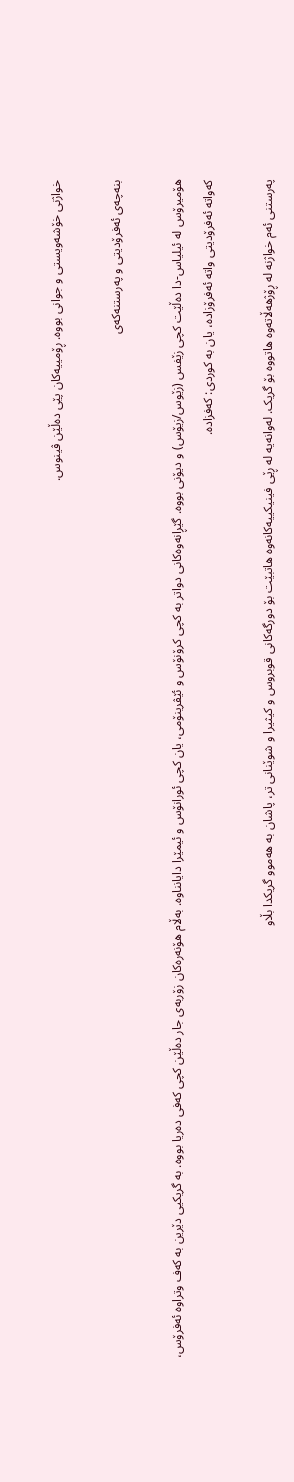خواژنی خۆشەویستی و جوانی بووە. ڕۆمییەکان پێی دەڵێن ڤینوس.

بنەچەی ئەفرۆدیتی و پەرستنەکەی

هۆمیرۆس لە ئیلیاس-دا دەڵێت کچی زێفس (زێوس/زیۆس) و دیۆنی بووە. گێڕانەوەکانی دواتر بە کچی کرۆنۆس و ئێڤرینۆمی، یان کچی ئورانۆس و ئیمێرا دایانناوە. بەڵام هۆنەرەکان زۆربەی جار دەڵێن کچی کەفی دەریا بووە. بە گریکیی دێرین بە کەف وتراوە ئەفرۆس، کەواتە ئەفرۆدیتی واتە ئەفرۆزادە، یان بە کوردی: کەفزادە.

پەرستنی ئەم خواژنە لە ڕۆژهەڵاتەوە هاتووە بۆ گریک. لەوانەیە لە ڕێی فینیکییەکانەوە هاتبێت بۆ دورگەکانی قوبروس و کیثیرا و شوێنانی تر، پاشان بە هەموو گریکدا بڵاو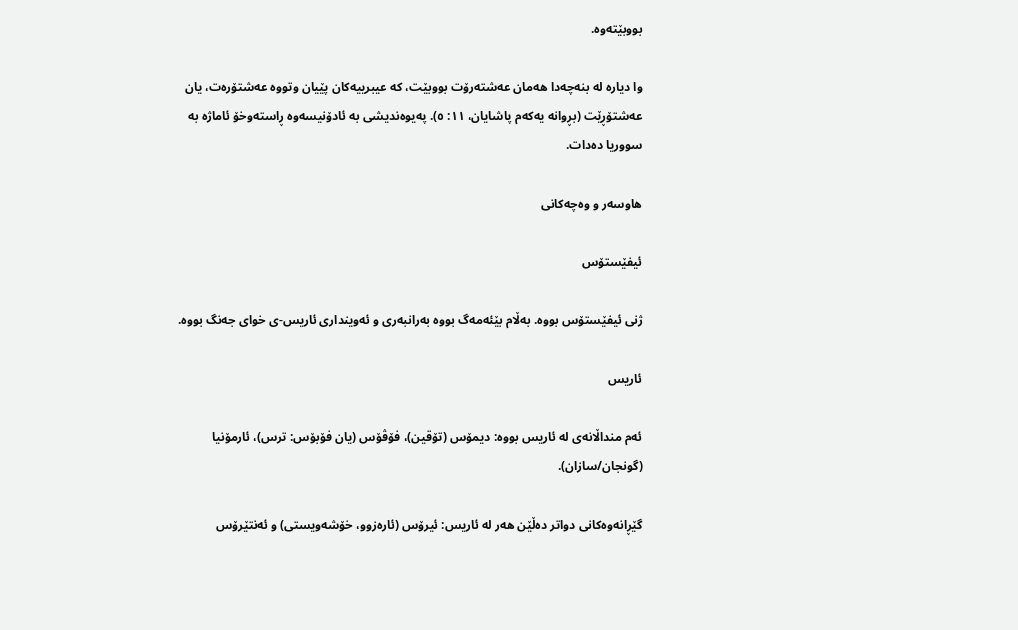بووبێتەوە.

وا دیارە لە بنەچەدا هەمان عەشتەرۆت بووبێت، کە عیبرییەکان پێیان وتووە عەشتۆرەت، یان عەشتۆڕێت (بڕوانە یەکەم پاشایان، ١١: ٥). پەیوەندیشی بە ئادۆنیسەوە ڕاستەوخۆ ئاماژە بە سووریا دەدات.

هاوسەر و وەچەکانی

ئیفێستۆس

ژنی ئیفێستۆس بووە. بەڵام بێئەمەگ بووە بەرانبەری و ئەوینداری ئاریس-ی خوای جەنگ بووە.

ئاریس

ئەم منداڵانەی لە ئاریس بووە: دیمۆس (تۆقین)، فۆڤۆس (یان فۆبۆس: ترس)، ئارمۆنیا (گونجان/سازان).

گێڕانەوەکانی دواتر دەڵێن هەر لە ئاریس: ئیرۆس (ئارەزوو، خۆشەویستی) و ئەنتێرۆس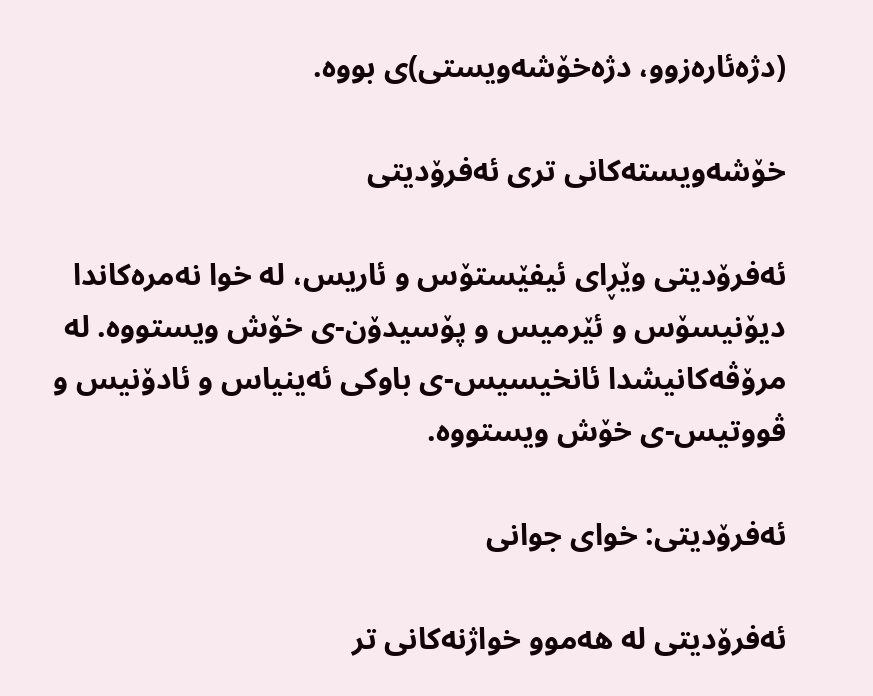(دژەئارەزوو، دژەخۆشەویستی)ی بووە.

خۆشەویستەکانی تری ئەفرۆدیتی

ئەفرۆدیتی وێڕای ئیفێستۆس و ئاریس، لە خوا نەمرەکاندا دیۆنیسۆس و ئێرمیس و پۆسیدۆن-ی خۆش ویستووە. لە مرۆڤەکانیشدا ئانخیسیس-ی باوکی ئەینیاس و ئادۆنیس و ڤووتیس-ی خۆش ویستووە.

ئەفرۆدیتی: خوای جوانی

ئەفرۆدیتی لە هەموو خواژنەکانی تر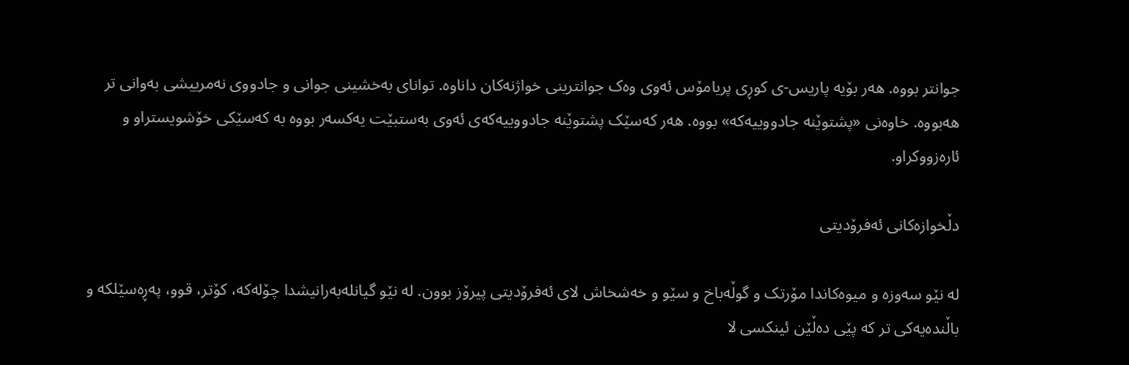جوانتر بووە. هەر بۆیە پاریس-ی کوڕی پریامۆس ئەوی وەک جوانترینی خواژنەکان داناوە. توانای بەخشینی جوانی و جادووی نەمرییشی بەوانی تر هەبووە. خاوەنی «پشتوێنە جادووییەکە» بووە. هەر کەسێک پشتوێنە جادووییەکەی ئەوی بەستبێت یەکسەر بووە بە کەسێکی خۆشویستراو و ئارەزووکراو.

دڵخوازەکانی ئەفرۆدیتی

لە نێو سەوزە و میوەکاندا مۆرتک و گوڵەباخ و سێو و خەشخاش لای ئەفرۆدیتی پیرۆز بوون. لە نێو گیانلەبەرانیشدا چۆلەکە، کۆتر، قوو، پەڕەسێلکە و باڵندەیەکی تر کە پێی دەڵێن ئینکسی لا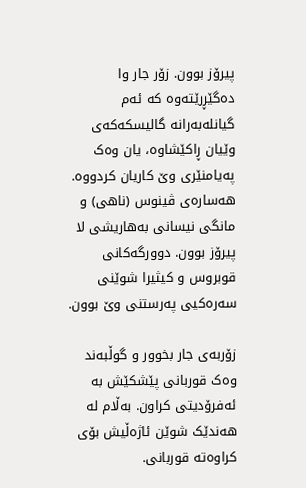پیرۆز بوون. زۆر جار وا دەگێڕرێتەوە کە ئەم گیانلەبەرانە گالیسکەکەی وێیان ڕاکێشاوە، یان وەک پەیامنێری وێ کاریان کردووە. هەسارەی ڤینوس (ناهی) و مانگی نیسانی بەهاریشی لا پیرۆز بوون. دوورگەکانی قوبروس و کیثیرا شوێنی سەرەکیی پەرستنی وێ بوون.

زۆربەی جار بخوور و گوڵبەند وەک قوربانی پێشکێش بە ئەفرۆدیتی کراون. بەڵام لە هەندێک شوێن ئاژەڵیش بۆی کراوەتە قوربانی.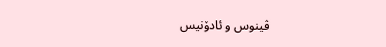ڤینوس و ئادۆنیس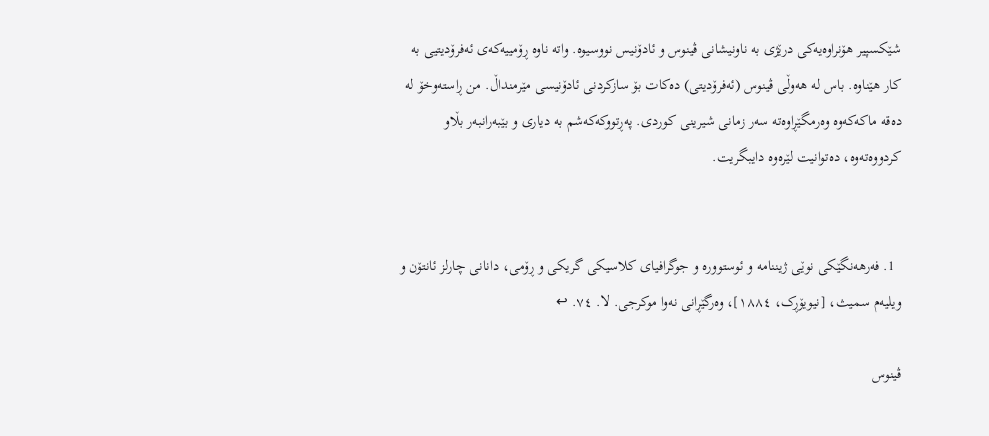شێکسپیر هۆنراوەیەکی درێژی بە ناونیشانی ڤینوس و ئادۆنیس نووسیوە. واتە ناوە ڕۆمییەکەی ئەفرۆدیتیی بە کار هێناوە. باس لە هەوڵی ڤینوس (ئەفرۆدیتی) دەکات بۆ سازکردنی ئادۆنیسی مێرمنداڵ. من ڕاستەوخۆ لە دەقە ماکەکەوە وەرمگێڕاوەتە سەر زمانی شیرینی کوردی. پەڕتووکەکەشم بە دیاری و بێبەرانبەر بڵاو کردووەتەوە، دەتوانیت لێرەوە دایبگریت.


  1. فەرهەنگێکی نوێی ژیننامە و ئوستوورە و جوگرافیای کلاسیکی گریکی و ڕۆمی، دانانی چارلز ئانتۆن و ویلیەم سمیث، [نیویۆڕک، ١٨٨٤]، وەرگێڕانی نەوا موکرجی. لا. ٧٤. ↩

ڤینوس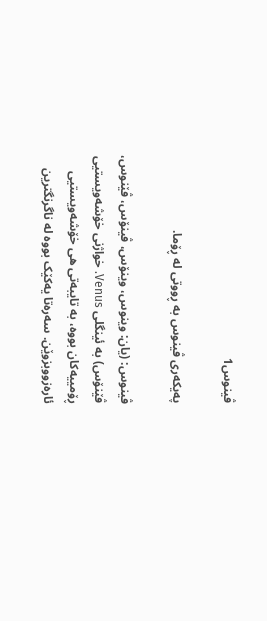ڤینوس1

پەیکەری ڤینوس بە ڕووتی لە ڕۆما.

ڤینوس: (یان: وینوس، وینۆس، ڤینۆس، ڤێنوس، ڤێنۆس) بە ئینگلی Venus. خواژنی خۆشەویستیی ڕۆمییەکان بووە، بە تایبەتی هی خۆشەویستیی ئارەزووبزوێن. سەرەتا یەکێک بووە لە ناگرنگترین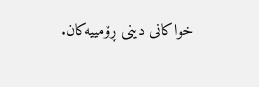خواکانی دینی ڕۆمییەکان.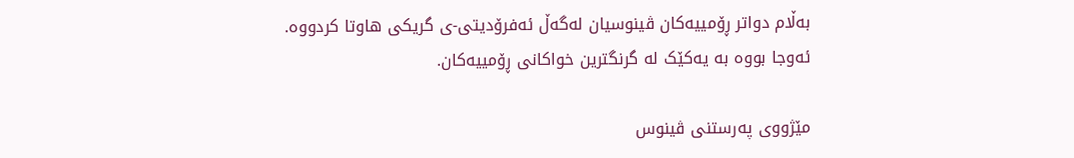بەڵام دواتر ڕۆمییەکان ڤینوسیان لەگەڵ ئەفرۆدیتی-ی گریکی هاوتا کردووە. ئەوجا بووە بە یەکێک لە گرنگترین خواکانی ڕۆمییەکان.

مێژووی پەرستنی ڤینوس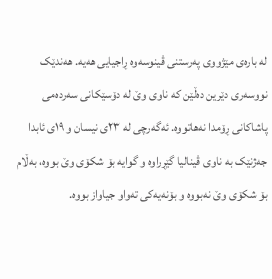لە بارەی مێژووی پەرستنی ڤینوسەوە ڕاجیایی هەیە. هەندێک نووسەری دێرین دەڵێن کە ناوی وێ لە دۆسێکانی سەردەمی پاشاکانی ڕۆمدا نەهاتووە. ئەگەرچی لە ٢٣ی نیسان و ١٩ی ئابدا جەژنێک بە ناوی ڤینالیا گێڕراوە و گوایە بۆ شکۆی وێ بووە، بەڵام بۆ شکۆی وێ نەبووە و بۆنەیەکی تەواو جیاواز بووە.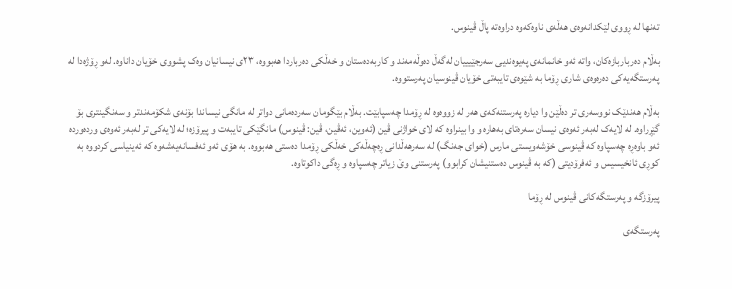تەنها لە ڕووی لێکدانەوەی هەڵەی ناوەکەوە دراوەتە پاڵ ڤینوس.

بەڵام دەرباربازەکان، واتە ئەو خانمانەی پەیوەندیی سەرجێیییان لەگەڵ دەوڵەمەند و کاربەدەستان و خەڵکی دەرباردا هەبووە، ٢٣ی نیسانیان وەک پشووی خۆیان داناوە. لەو ڕۆژەدا لە پەرستگەیەکی دەرەوەی شاری ڕۆما بە شێوەی تایبەتی خۆیان ڤینوسیان پەرستووە.

بەڵام هەندێک نووسەری تر دەڵێن وا دیارە پەرستنەکەی هەر لە زووەوە لە ڕۆمدا چەسپابێت. بەڵام بێگومان سەردەمانی دواتر لە مانگی نیساندا بۆنەی شکۆمەندتر و سەنگینتری بۆ گێڕراوە. لە لایەک لەبەر ئەوەی نیسان سەرەتای بەهارە و وا بینراوە کە لای خواژنی ڤین (ئەوین، ئەڤین، ڤین: ڤینوس) مانگێکی تایبەت و پیرۆزە؛ لە لایەکی تر لەبەر ئەوەی وردەوردە ئەو باوەڕە چەسپاوە کە ڤینوسی خۆشەویستی مارس (خوای جەنگ) لە سەرهەڵدانی ڕەچەڵەکی خەڵکی ڕۆمدا دەستی هەبووە. بە هۆی ئەو ئەفسانەیەشەوە کە ئەینیاسی کردووە بە کوڕی ئانخیسیس و ئەفرۆدیتی (کە بە ڤینوس دەستنیشان کرابوو) پەرستنی وێ زیاتر چەسپاوە و ڕەگی داکوتاوە.

پیرۆزگە و پەرستگەکانی ڤینوس لە ڕۆما

پەرستگەی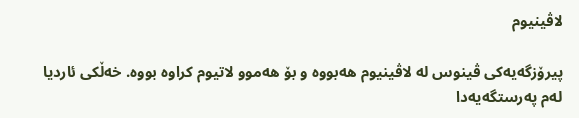لاڤینیوم

پیرۆزگەیەکی ڤینوس لە لاڤینیوم هەبووە و بۆ هەموو لاتیوم کراوە بووە. خەڵکی ئاردیا لەم پەرستگەیەدا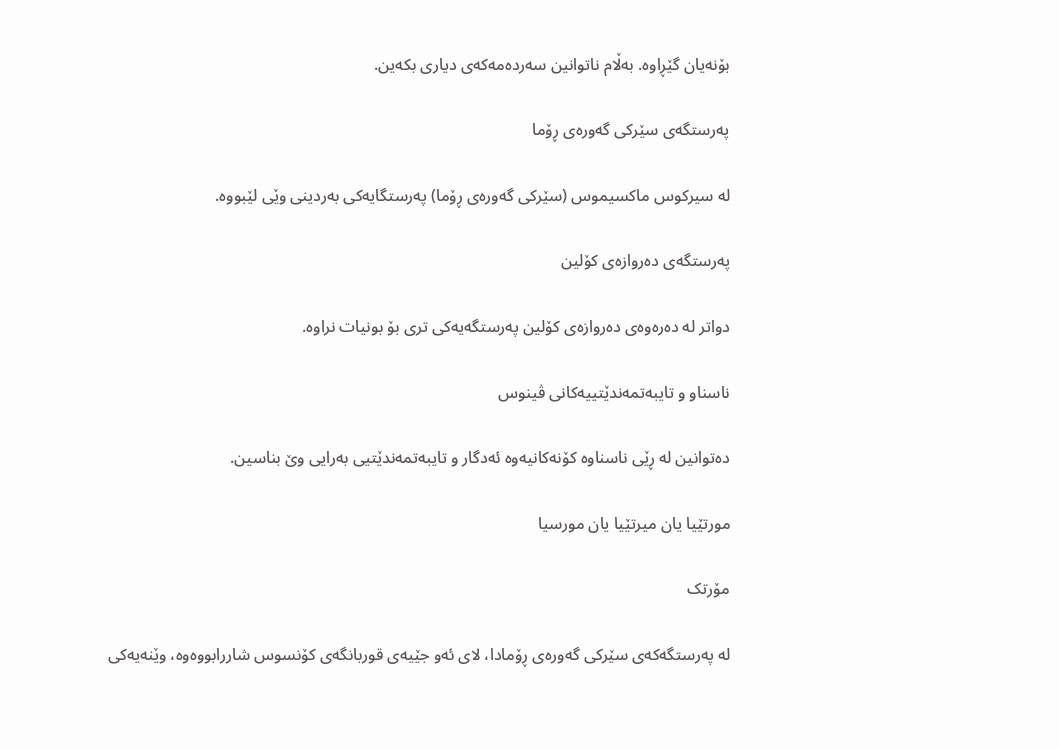بۆنەیان گێڕاوە. بەڵام ناتوانین سەردەمەکەی دیاری بکەین.

پەرستگەی سێرکی گەورەی ڕۆما

لە سیرکوس ماکسیموس (سێرکی گەورەی ڕۆما) پەرستگایەکی بەردینی وێی لێبووە.

پەرستگەی دەروازەی کۆلین

دواتر لە دەرەوەی دەروازەی کۆلین پەرستگەیەکی تری بۆ بونیات نراوە.

ناسناو و تایبەتمەندێتییەکانی ڤینوس

دەتوانین لە ڕێی ناسناوە کۆنەکانیەوە ئەدگار و تایبەتمەندێتیی بەرایی وێ بناسین.

مورتێیا یان میرتێیا یان مورسیا

مۆرتک

لە پەرستگەکەی سێرکی گەورەی ڕۆمادا، لای ئەو جێیەی قوربانگەی کۆنسوس شاررابووەوە، وێنەیەکی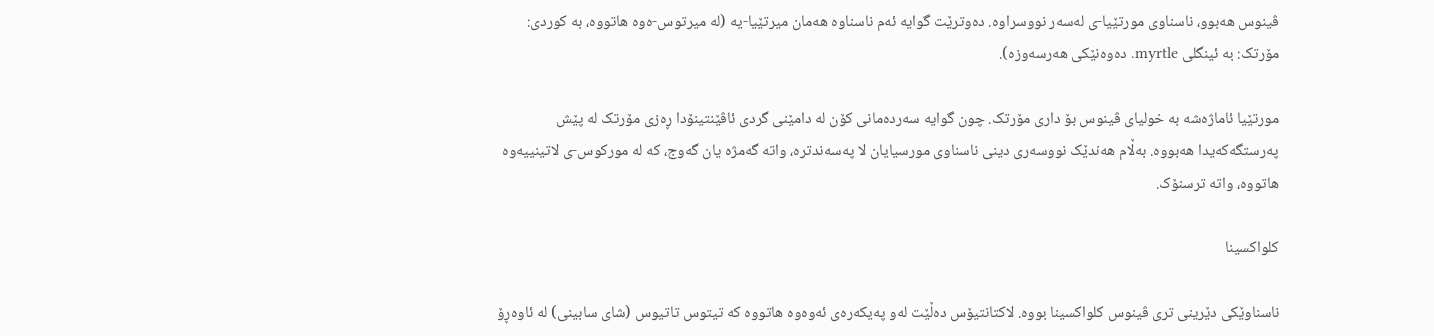ڤینوس هەبوو، ناسناوی مورتێیا-ی لەسەر نووسراوە. دەوترێت گوایە ئەم ناسناوە هەمان میرتێیا-یە (لە میرتوس-ەوە هاتووە، بە کوردی: مۆرتک: بە ئینگلی myrtle. دەوەنێکی هەرسەوزە).

مورتێیا ئاماژەشە بە خولیای ڤینوس بۆ داری مۆرتک. چون گوایە سەردەمانی کۆن لە دامێنی گردی ئاڤێنتینۆدا ڕەزی مۆرتک لە پێش پەرستگەکەیدا هەبووە. بەڵام هەندێک نووسەری دینی ناسناوی مورسیایان لا پەسەندترە، واتە گەمژە یان گەوج، کە لە مورکوس-ی لاتینییەوە هاتووە، واتە ترسنۆک.

کلواکسینا

ناسناوێکی دێرینی تری ڤینوس کلواکسینا بووە. لاکتانتیۆس دەڵێت لەو پەیکەرەی ئەوەوە هاتووە کە تیتوس تاتیوس (شای سابینی) لە ئاوەڕۆ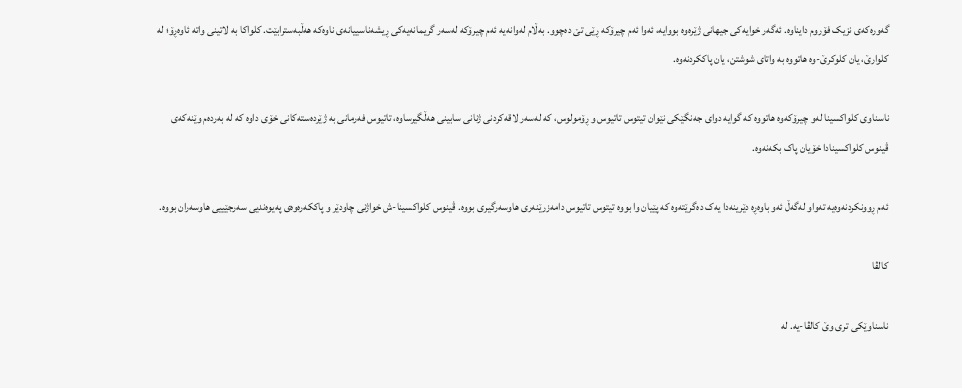گەورەکەی نزیک فۆروم دایناوە. ئەگەر خوایەکی جیهانی ژێرەوە بووایە، ئەوا ئەم چیرۆکە ڕێی تێ دەچوو. بەڵام لەوانەیە ئەم چیرۆکە لەسەر گریمانەیەکی ڕیشەناسییانەی ناوەکە هەڵبەسترابێت. کلواکا بە لاتینی واتە ئاوەڕۆ؛ لە کلوارێ، یان کلوکرێ-وە هاتووە بە واتای شوشتن، یان پاککردنەوە.

ناسناوی کلواکسینا لەو چیرۆکەوە هاتووە کە گوایە دوای جەنگێکی نێوان تیتوس تاتیوس و ڕۆمولوس، کە لەسەر لاقەکردنی ژنانی سابینی هەڵگیرساوە، تاتیوس فەرمانی بە ژێردەستەکانی خۆی داوە کە لە بەردەم وێنەکەی ڤینوس کلواکسینادا خۆیان پاک بکەنەوە.

ئەم ڕوونکردنەوەیە تەواو لەگەڵ ئەو باوەڕە دێرینەدا یەک دەگرێتەوە کە پێیان وا بووە تیتوس تاتیوس دامەزرێنەری هاوسەرگیری بووە. ڤینوس کلواکسینا-ش خواژنی چاودێر و پاککەرەوەی پەیوەندیی سەرجێییی هاوسەران بووە.

کالڤا

ناسناوێکی تری وێ کالڤا-یە. لە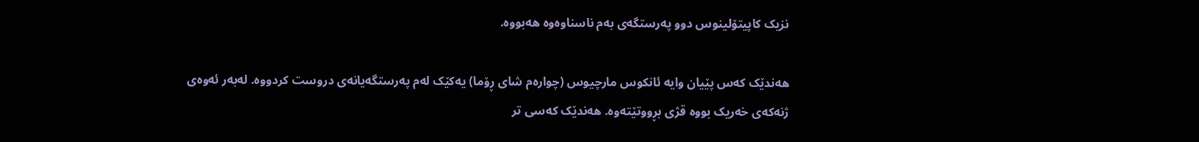نزیک کاپیتۆلینوس دوو پەرستگەی بەم ناسناوەوە هەبووە.

هەندێک کەس پێیان وایە ئانکوس مارچیوس (چوارەم شای ڕۆما) یەکێک لەم پەرستگەیانەی دروست کردووە. لەبەر ئەوەی ژنەکەی خەریک بووە قژی بڕووتێتەوە. هەندێک کەسی تر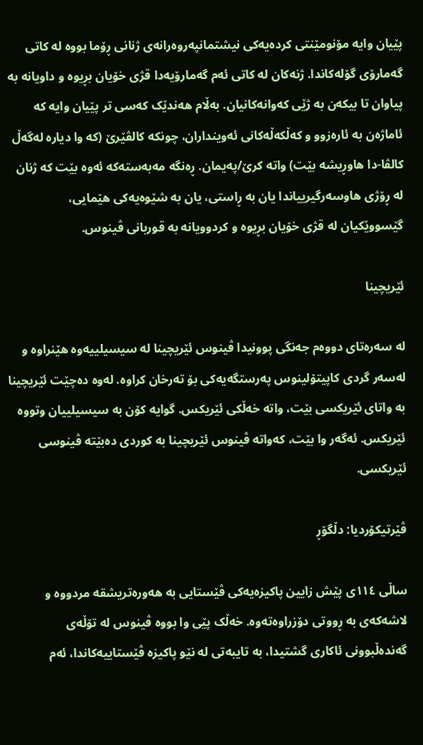پێیان وایە مۆنومێنتی کردەیەکی نیشتمانپەروەرانەی ژنانی ڕۆما بووە لە کاتی گەمارۆی گۆلەکاندا. ژنەکان لە کاتی ئەم گەمارۆیەدا قژی خۆیان بڕیوە و داویانە بە پیاوان تا بیکەن بە ژێی کەوانەکانیان. بەڵام هەندێک کەسی تر پێیان وایە کە ئاماژەن بە ئارەزوو و کەڵکەڵەکانی ئەوینداران، چونکە کالڤێرێ (کە وا دیارە لەگەڵ کالڤا-دا هاوڕیشە بێت) واتە کرێ/پەیمان. ڕەنگە مەبەستەکە ئەوە بێت کە ژنان لە ڕۆژی هاوسەرگیرییاندا یان بە ڕاستی، یان بە شێوەیەکی هێمایی، گێسووێکیان لە قژی خۆیان بڕیوە و کردوویانە بە قوربانی ڤینوس.

ئێریچینا

لە سەرەتای دووەم جەنگی پوونیدا ڤینوس ئێریچینا لە سیسیلییەوە هێنراوە و لەسەر گردی کاپیتۆلینوس پەرستگەیەکی بۆ تەرخان کراوە. لەوە دەچێت ئێریچینا بە واتای ئێریکسی بێت، واتە خەڵکی ئێریکس. گوایە کۆن بە سیسیلییان وتووە ئێریکس. ئەگەر وا بێت، کەواتە ڤینوس ئێریچینا بە کوردی دەبێتە ڤینوسی ئێریکسی.

ڤێرتیکۆردیا: دڵگۆڕ

ساڵی ١١٤ی پێش زایین پاکیزەیەکی ڤێستایی بە هەورەتریشقە مردووە و لاشەکەی بە ڕووتی دۆزراوەتەوە. خەڵک پێی وا بووە ڤینوس لە تۆڵەی گەندەڵبوونی ئاکاری گشتیدا، بە تایبەتی لە نێو پاکیزە ڤێستاییەکاندا، ئەم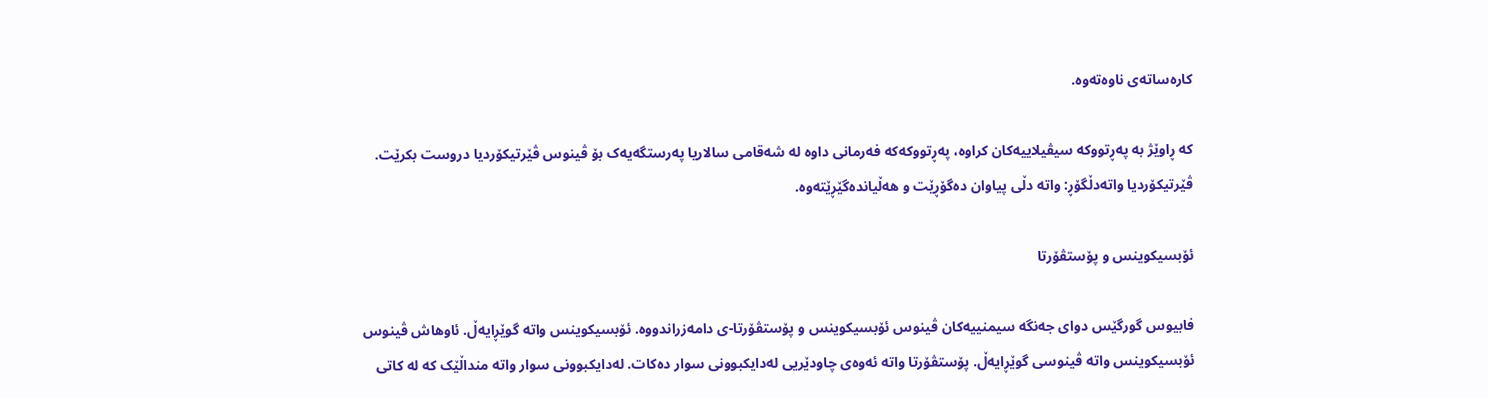کارەساتەی ناوەتەوە.

کە ڕاوێژ بە پەڕتووکە سیڤیلاییەکان کراوە، پەڕتووکەکە فەرمانی داوە لە شەقامی سالاریا پەرستگەیەک بۆ ڤینوس ڤێرتیکۆردیا دروست بکرێت. ڤێرتیکۆردیا واتەدڵگۆڕ: واتە دڵی پیاوان دەگۆڕێت و هەڵیاندەگێڕێتەوە.

ئۆبسیکوینس و پۆستڤۆرتا

فابیوس گورگێس دوای جەنگە سیمنییەکان ڤینوس ئۆبسیکوینس و پۆستڤۆرتا-ی دامەزراندووە. ئۆبسیکوینس واتە گوێڕایەڵ. ئاوهاش ڤینوس ئۆبسیکوینس واتە ڤینوسی گوێڕایەڵ. پۆستڤۆرتا واتە ئەوەی چاودێریی لەدایکبوونی سوار دەکات. لەدایکبوونی سوار واتە منداڵێک کە لە کاتی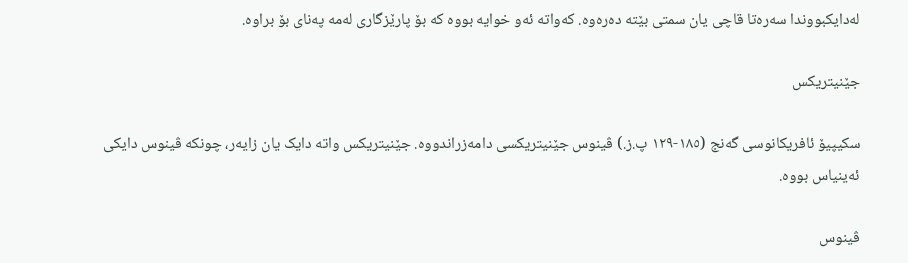لەدایکبووندا سەرەتا قاچی یان سمتی بێتە دەرەوە. کەواتە ئەو خوایە بووە کە بۆ پارێزگاری لەمە پەنای بۆ براوە.

جێنیتریکس

سکیپیۆ ئافریکانوسی گەنج (١٨٥-١٢٩ پ.ز.) ڤینوس جێنیتریکسی دامەزراندووە. جێنیتریکس واتە دایک یان زایەر، چونکە ڤینوس دایکی ئەینیاس بووە.

ڤینوس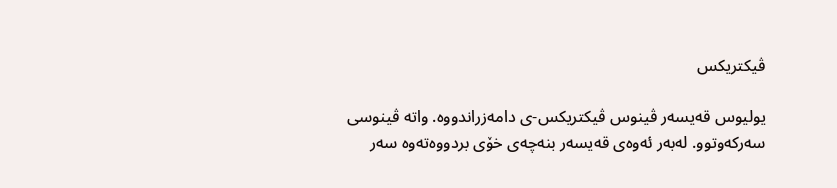ڤیکتریکس

یولیوس قەیسەر ڤینوس ڤیکتریکس-ی دامەزراندووە. واتە ڤینوسی سەرکەوتوو. لەبەر ئەوەی قەیسەر بنەچەی خۆی بردووەتەوە سەر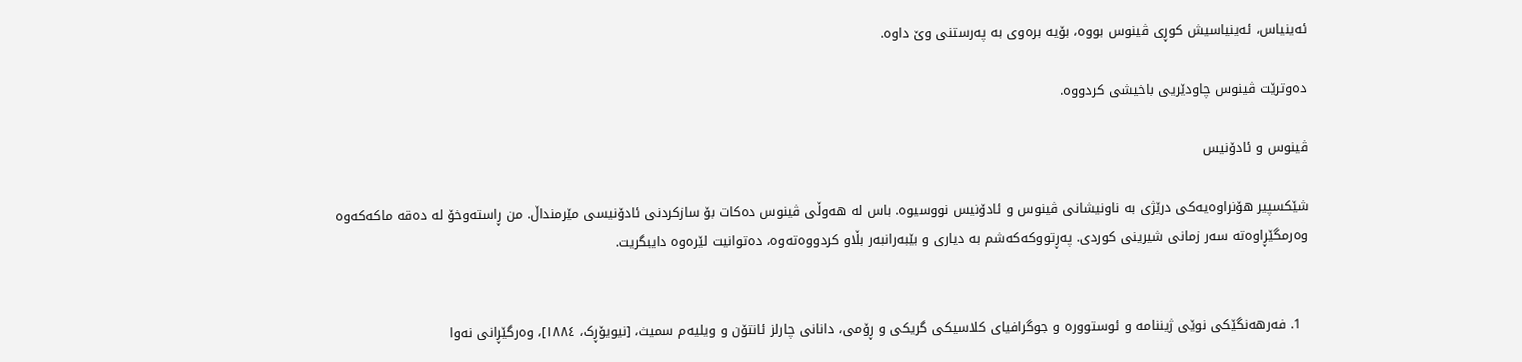ئەینیاس، ئەینیاسیش کوڕی ڤینوس بووە، بۆیە برەوی بە پەرستنی وێ داوە.

دەوترێت ڤینوس چاودێریی باخیشی کردووە.

ڤینوس و ئادۆنیس

شێکسپیر هۆنراوەیەکی درێژی بە ناونیشانی ڤینوس و ئادۆنیس نووسیوە. باس لە هەوڵی ڤینوس دەکات بۆ سازکردنی ئادۆنیسی مێرمنداڵ. من ڕاستەوخۆ لە دەقە ماکەکەوە وەرمگێڕاوەتە سەر زمانی شیرینی کوردی. پەڕتووکەکەشم بە دیاری و بێبەرانبەر بڵاو کردووەتەوە، دەتوانیت لێرەوە دایبگریت.


  1. فەرهەنگێکی نوێی ژیننامە و ئوستوورە و جوگرافیای کلاسیکی گریکی و ڕۆمی، دانانی چارلز ئانتۆن و ویلیەم سمیث، [نیویۆڕک، ١٨٨٤]، وەرگێڕانی نەوا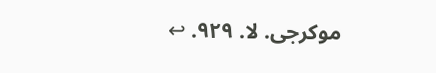موکرجی. لا. ٩٢٩. ↩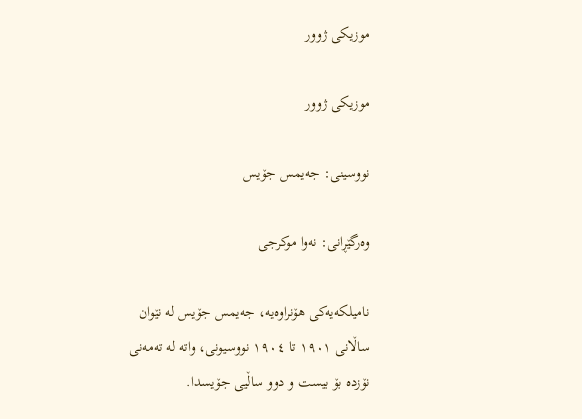موزیکی ژوور

موزیکی ژوور

نووسینی: جەیمس جۆیس

وەرگێڕانی: نەوا موکرجی

نامیلکەیەکی هۆنراوەیە، جەیمس جۆیس لە نێوان ساڵانی ١٩٠١ تا ١٩٠٤ نووسیونی، واتە لە تەمەنی نۆزدە بۆ بیست و دوو ساڵیی جۆیسدا.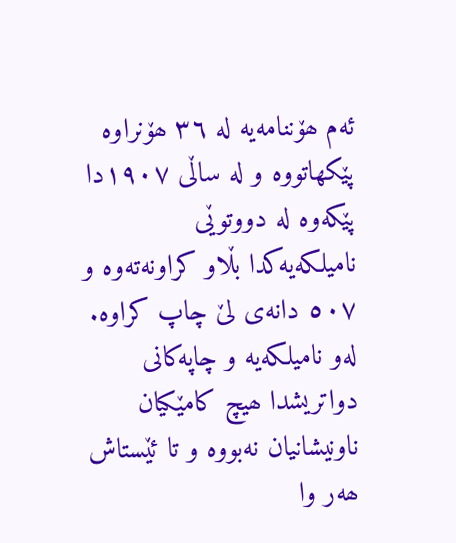ئەم ھۆننامەیە لە ٣٦ ھۆنراوە پێکھاتووە و لە ساڵی ١٩٠٧دا پێکەوە لە دووتوێی نامیلکەیەکدا بڵاو کراونەتەوە و ٥٠٧ دانەی لێ چاپ کراوە. لەو نامیلکەیە و چاپەکانی دواتریشدا ھیچ کامێکیان ناونیشانیان نەبووە و تا ئێستاش ھەر وا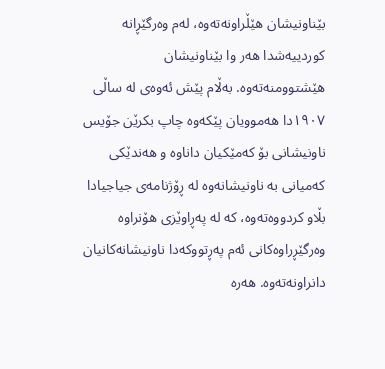بێناونیشان ھێڵراونەتەوە، لەم وەرگێڕانە کوردییەشدا ھەر وا بێناونیشان ھێشتوومنەتەوە. بەڵام پێش ئەوەی لە ساڵی ١٩٠٧دا ھەموویان پێکەوە چاپ بکرێن جۆیس ناونیشانی بۆ کەمێکیان داناوە و ھەندێکی کەمیانی بە ناونیشانەوە لە ڕۆژنامەی جیاجیادا بڵاو کردووەتەوە، کە لە پەڕاوێزی ھۆنراوە وەرگێڕراوەکانی ئەم پەڕتووکەدا ناونیشانەکانیان دانراونەتەوە. ھەرە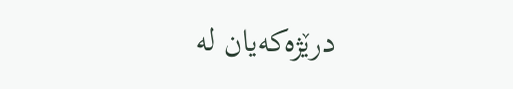درێژەکەیان لە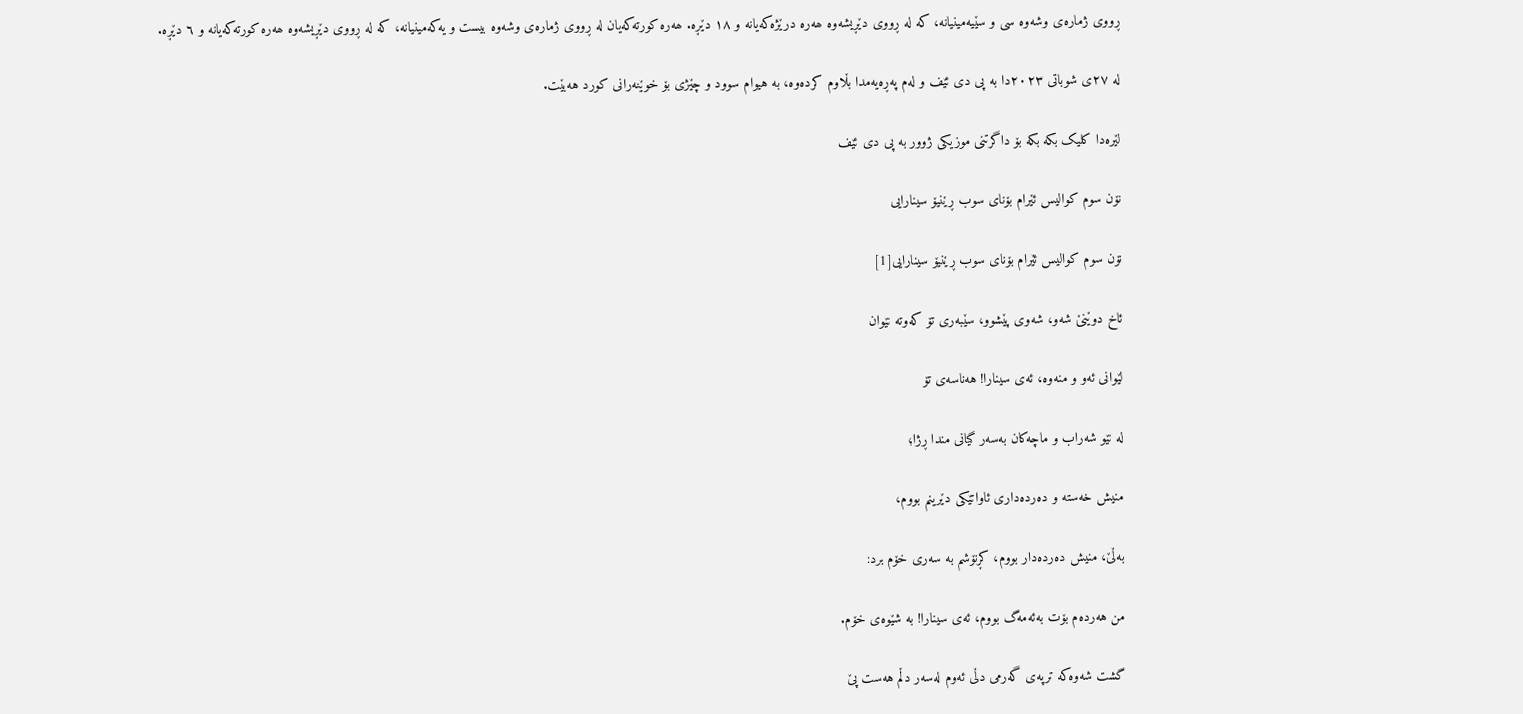ڕووی ژمارەی وشەوە سی و سێیەمینیانە، کە لە ڕووی دێڕیشەوە ھەرە درێژەکەیانە و ١٨ دێڕە. ھەرە کورتەکەیان لە ڕووی ژمارەی وشەوە بیست و یەکەمینیانە، کە لە ڕووی دێڕیشەوە ھەرە کورتەکەیانە و ٦ دێڕە.

لە ٢٧ی شوباتی ٢٠٢٣دا بە پی دی ئێف و لەم پەڕەیەمدا بڵاوم کردەوە، بە هیوام سوود و چێژی بۆ خوێنەرانی کورد هەبێت.

لێرەدا کلیک بکە بکە بۆ داگرتنی موزیکی ژوور بە پی دی ئێف

نۆن سوم کوالیس ئێرام بۆنای سوب ڕێنیۆ سینارایی

نۆن سوم کوالیس ئێرام بۆنای سوب ڕێنیۆ سینارایی[1]

ئاخ دوێنێ شەو، شەوی پێشوو، سێبەری تۆ کەوتە نێوان

لێوانی ئەو و منەوە، ئەی سینارا! هەناسەی تۆ

لە نێو شەراب و ماچەکان بەسەر گیانی مندا ڕژا؛

منیش خەستە و دەردەداری ئاواتێکی دێرینم بووم،

بەڵێ، منیش دەردەدار بووم، کڕنۆشم بە سەری خۆم برد:

من هەردەم بۆت بەئەمەگ بووم، ئەی سینارا! بە شێوەی خۆم.

گشت شەوەکە ترپەی گەرمی دڵی ئەوم لەسەر دڵم هەست پێ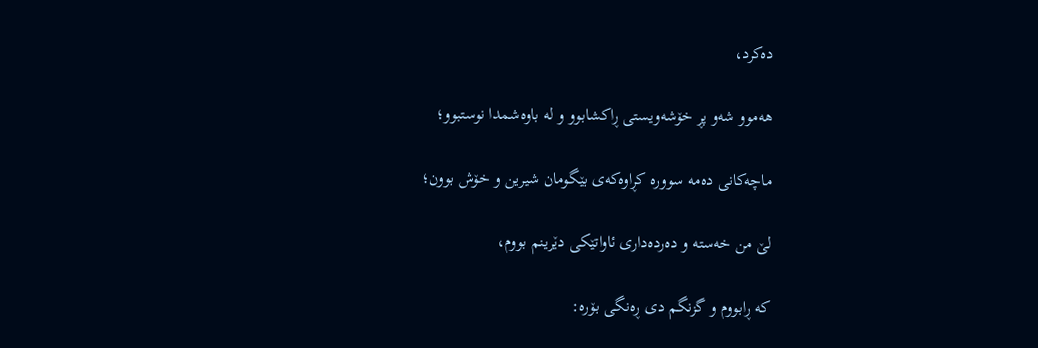دەکرد،

هەموو شەو پڕ خۆشەویستی ڕاکشابوو و لە باوەشمدا نوستبوو؛

ماچەکانی دەمە سوورە کڕاوەکەی بێگومان شیرین و خۆش بوون؛

لێ من خەستە و دەردەداری ئاواتێکی دێرینم بووم،

کە ڕابووم و گزنگم دی ڕەنگی بۆرە: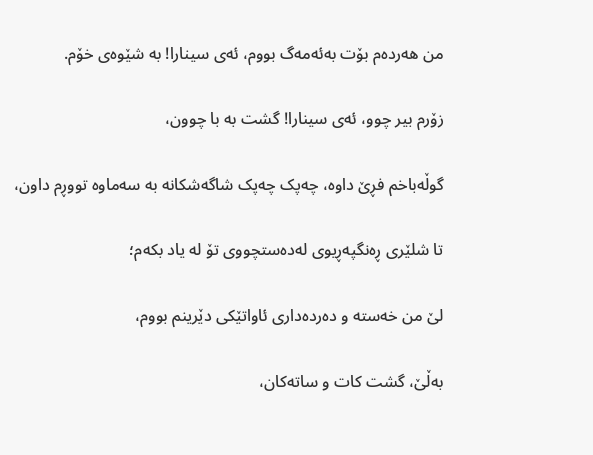من هەردەم بۆت بەئەمەگ بووم، ئەی سینارا! بە شێوەی خۆم.

زۆرم بیر چوو، ئەی سینارا! گشت بە با چوون،

گوڵەباخم فڕێ داوە، چەپک چەپک شاگەشکانە بە سەماوە تووڕم داون،

تا شلێری ڕەنگپەڕیوی لەدەستچووی تۆ لە یاد بکەم؛

لێ من خەستە و دەردەداری ئاواتێکی دێرینم بووم،

بەڵێ، گشت کات و ساتەکان،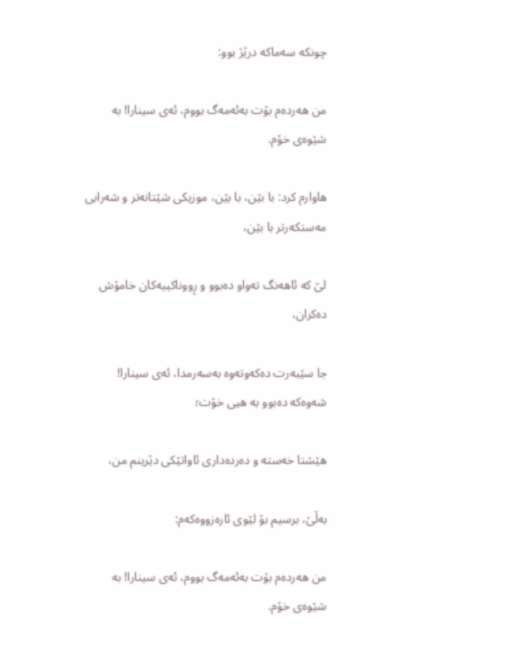چونکە سەماکە درێژ بوو:

من هەردەم بۆت بەئەمەگ بووم، ئەی سینارا! بە شێوەی خۆم.

هاوارم کرد: با بێن، با بێن، موزیکی شێتانەتر و شەرابی مەستکەرتر با بێن،

لێ کە ئاهەنگ تەواو دەبوو و ڕووناکییەکان خامۆش دەکران،

جا سێبەرت دەکەوتەوە بەسەرمدا، ئەی سینارا! شەوەکە دەبوو بە هیی خۆت؛

هێشتا خەستە و دەردەداری ئاواتێکی دێرینم من،

بەڵێ، برسیم بۆ لێوی ئارەزووەکەم:

من هەردەم بۆت بەئەمەگ بووم، ئەی سینارا! بە شێوەی خۆم.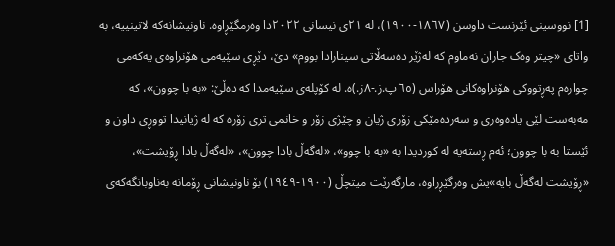[1] نووسینی ئێرنست داوسن (١٨٦٧-١٩٠٠)، لە ٢١ی نیسانی ٢٠٢٢دا وەرمگێڕاوە. ناونیشانەکە لاتینییە، بە واتای «چیتر وەک جاران نەماوم کە لەژێر دەسەڵاتی سینارادا بووم» دێ، دێڕی سێیەمی هۆنراوەی یەکەمی چوارەم پەڕتووکی هۆنراوەکانی هۆراس (٦٥پ.ز.-٨ز.)ە. لە کۆپلەی سێیەمدا کە دەڵێ: «بە با چوون»، کە مەبەست لێی یادەوەری و سەردەمێکی زۆری ژیان و چێژی زۆر و خانمی تری زۆرە کە لە ژیانیدا تووڕی داون و ئێستا بە با چوون؛ ئەم ڕستەیە لە کوردیدا بە «بە با چوو»، «لەگەڵ بادا چوون»، «لەگەڵ بادا ڕۆیشت»، «ڕۆیشت له‌گه‌ڵ بایه»یش وەرگێڕراوە، مارگەرێت میتچڵ (١٩٠٠-١٩٤٩) بۆ ناونیشانی ڕۆمانە بەناوبانگەکەی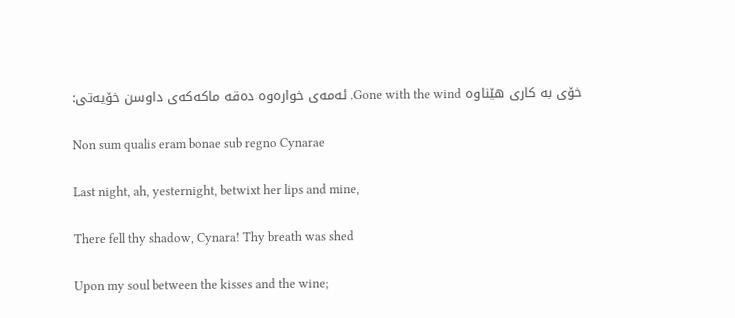خۆی بە کاری هێناوە Gone with the wind. ئەمەی خوارەوە دەقە ماکەکەی داوسن خۆیەتی:

Non sum qualis eram bonae sub regno Cynarae

Last night, ah, yesternight, betwixt her lips and mine,

There fell thy shadow, Cynara! Thy breath was shed

Upon my soul between the kisses and the wine;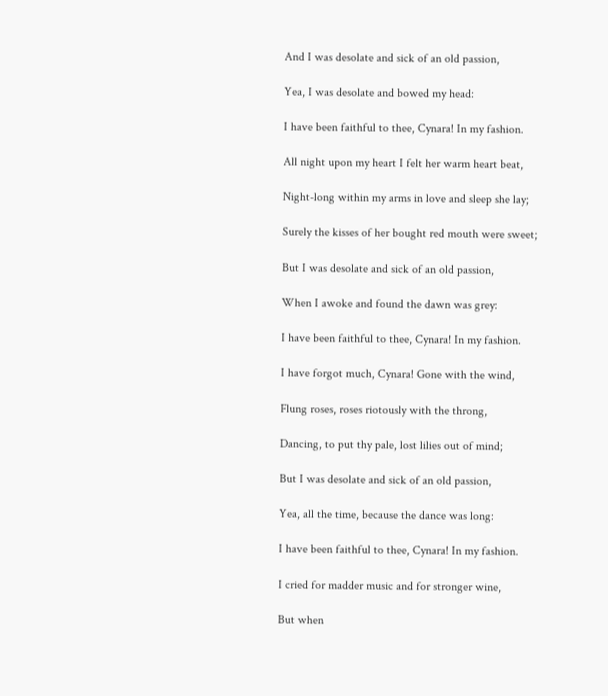And I was desolate and sick of an old passion,

Yea, I was desolate and bowed my head:

I have been faithful to thee, Cynara! In my fashion.

All night upon my heart I felt her warm heart beat,

Night-long within my arms in love and sleep she lay;

Surely the kisses of her bought red mouth were sweet;

But I was desolate and sick of an old passion,

When I awoke and found the dawn was grey:

I have been faithful to thee, Cynara! In my fashion.

I have forgot much, Cynara! Gone with the wind,

Flung roses, roses riotously with the throng,

Dancing, to put thy pale, lost lilies out of mind;

But I was desolate and sick of an old passion,

Yea, all the time, because the dance was long:

I have been faithful to thee, Cynara! In my fashion.

I cried for madder music and for stronger wine,

But when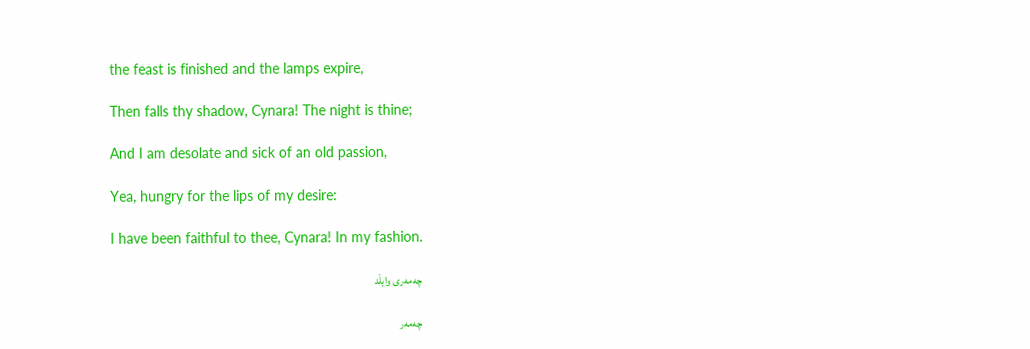the feast is finished and the lamps expire,

Then falls thy shadow, Cynara! The night is thine;

And I am desolate and sick of an old passion,

Yea, hungry for the lips of my desire:

I have been faithful to thee, Cynara! In my fashion.

چەمەری وایڵد

چەمەر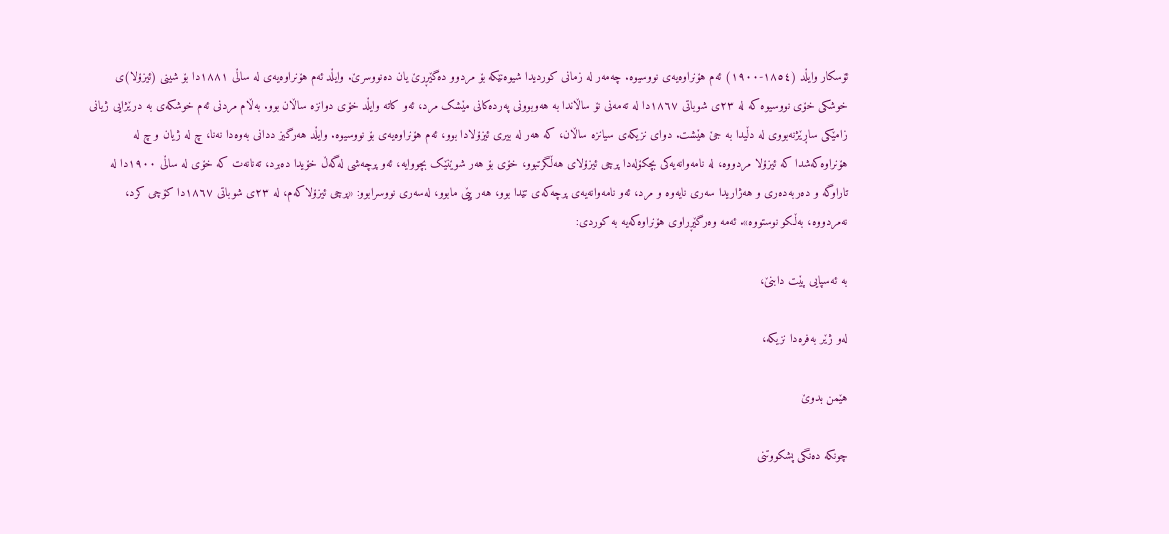ئۆسکار وایڵد (١٨٥٤-١٩٠٠) ئەم هۆنراوەیەی نووسیوە. چەمەر لە زمانی کوردیدا شیوەنێکە بۆ مردوو دەگێڕرێ یان دەنووسرێ. وایڵد ئەم هۆنراوەیەی لە ساڵی ١٨٨١دا بۆ شینی (ئیزۆلا)ی خوشکی خۆی نووسیوە کە لە ٢٣ی شوباتی ١٨٦٧دا لە تەمەنی نۆ ساڵاندا بە هەوبوونی پەردەکانی مێشک مرد، ئەو کاتە وایڵد خۆی دوانزە ساڵان بوو. بەڵام مردنی ئەم خوشکەی بە درێژایی ژیانی زامێکی ساڕێژنەبووی لە دڵیدا بە جێ هێشت. دوای نزیکەی سیانزە ساڵان، کە هەر لە بیری ئیزۆلادا بوو، ئەم هۆنراوەیەی بۆ نووسیوە. وایڵد هەرگیز ددانی بەوەدا نەنا، چ لە ژیان و چ لە هۆنراوەکەشدا کە ئیزۆلا مردووە، لە نامەوانەیەکی بچکۆلەدا پرچی ئیزۆلای هەڵگرتبوو، خۆی بۆ هەر شوێنێک بچووایە، ئەو پرچەشی لەگەڵ خۆیدا دەبرد، تەنانەت کە خۆی لە ساڵی ١٩٠٠دا لە تاراوگە و دەربەدەری و هەژاریدا سەری نایەوە و مرد، ئەو نامەوانەیەی پرچەکەی تێدا بوو، هەر پێی مابوو، لەسەری نووسرابوو: «پرچی ئیزۆلاکەم، لە ٢٣ی شوباتی ١٨٦٧دا کۆچی کرد، نەمردووە، بەڵکو نوستووە». ئەمە وەرگێڕراوی هۆنراوەکەیە بە کوردی:

بە ئەسپایی پێت دابنێ،

لەو ژێر بەفرەدا نزیکە،

هێمن بدوێ

چونکە دەنگی پشکووتنی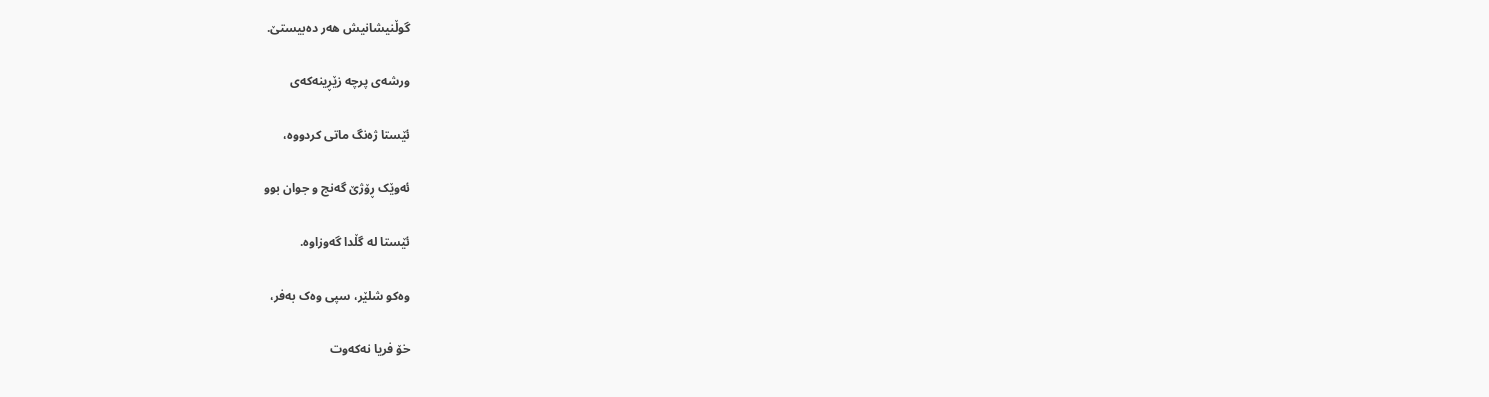گوڵنیشانیش هەر دەبیستێ.

ورشەی پرچە زێڕینەکەی

ئێستا ژەنگ ماتی کردووە،

ئەوێک ڕۆژێ گەنج و جوان بوو

ئێستا لە گڵدا گەوزاوە.

وەکو شلێر، سپی وەک بەفر،

خۆ فریا نەکەوت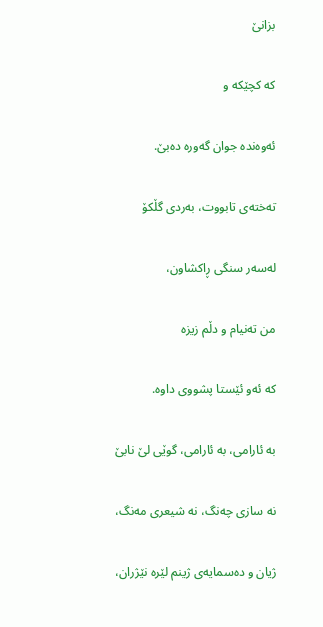بزانێ

کە کچێکە و

ئەوەندە جوان گەورە دەبێ.

تەختەی تابووت، بەردی گڵکۆ

لەسەر سنگی ڕاکشاون،

من تەنیام و دڵم زیزە

کە ئەو ئێستا پشووی داوە.

بە ئارامی، بە ئارامی، گوێی لێ نابێ

نە سازی چەنگ، نە شیعری مەنگ،

ژیان و دەسمایەی ژینم لێرە نێژران،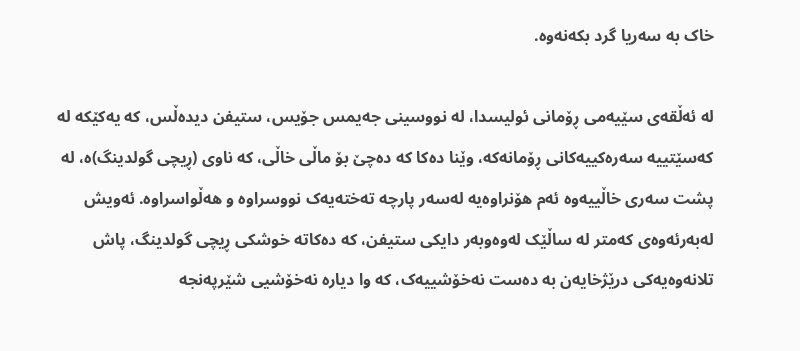خاک بە سەریا گرد بکەنەوە.

لە ئەڵقەی سێیەمی ڕۆمانی ئولیسدا، لە نووسینی جەیمس جۆیس، ستیفن دیدەڵس، کە یەکێکە لە کەسێتییە سەرەکییەکانی ڕۆمانەکە، وێنا دەکا کە دەچێ بۆ ماڵی خاڵی، کە ناوی (ڕیچی گولدینگ)ە، لە پشت سەری خاڵییەوە ئەم هۆنراوەیە لەسەر پارچە تەختەیەک نووسراوە و هەڵواسراوە. ئەویش لەبەرئەوەی کەمتر لە ساڵێک لەوەوبەر دایکی ستیفن، کە دەکاتە خوشکی ڕیچی گولدینگ، پاش تلانەوەیەکی درێژخایەن بە دەست نەخۆشییەک، کە وا دیارە نەخۆشیی شێرپەنجە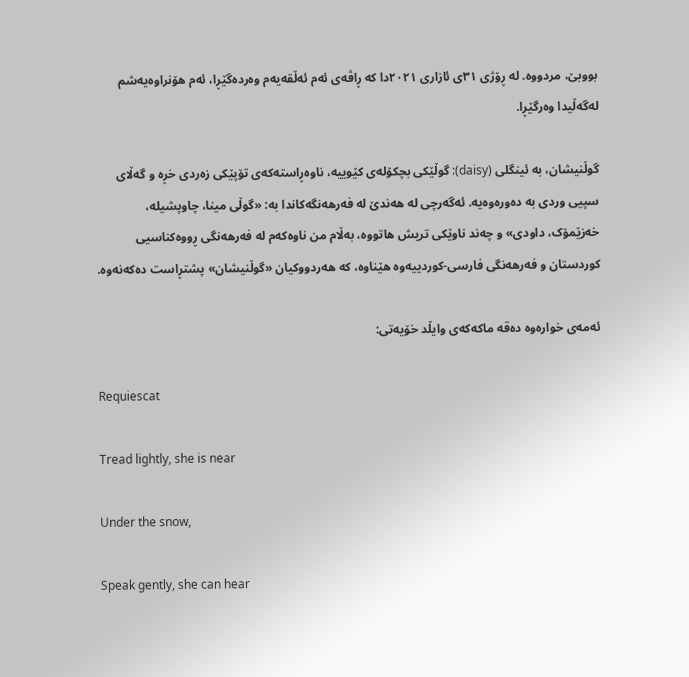بووبێ، مردووە. لە ڕۆژی ٣١ی ئازاری ٢٠٢١دا کە ڕاڤەی ئەم ئەڵقەیەم وەردەگێڕا، ئەم هۆنراوەیەشم لەگەڵیدا وەرگێڕا.

گوڵنیشان، بە ئینگلی (daisy): گوڵێکی بچکۆلەی کێوییە، ناوەڕاستەکەی تۆپێکی زەردی خڕە و گەڵای سپیی وردی بە دەورەوەیە. ئەگەرچی لە هەندێ لە فەرهەنگەکاندا بە: «گوڵی مینا، چاوپشیلە، خەزێمۆک، داودی» و چەند ناوێکی تریش هاتووە، بەڵام من ناوەکەم لە فەرهەنگی ڕووەکناسیی کوردستان و فەرهەنگی فارسی-کوردییەوە هێناوە، کە هەردووکیان «گوڵنیشان» پشتڕاست دەکەنەوە.

ئەمەی خوارەوە دەقە ماکەکەی وایڵد خۆیەتی:

Requiescat

Tread lightly, she is near

Under the snow,

Speak gently, she can hear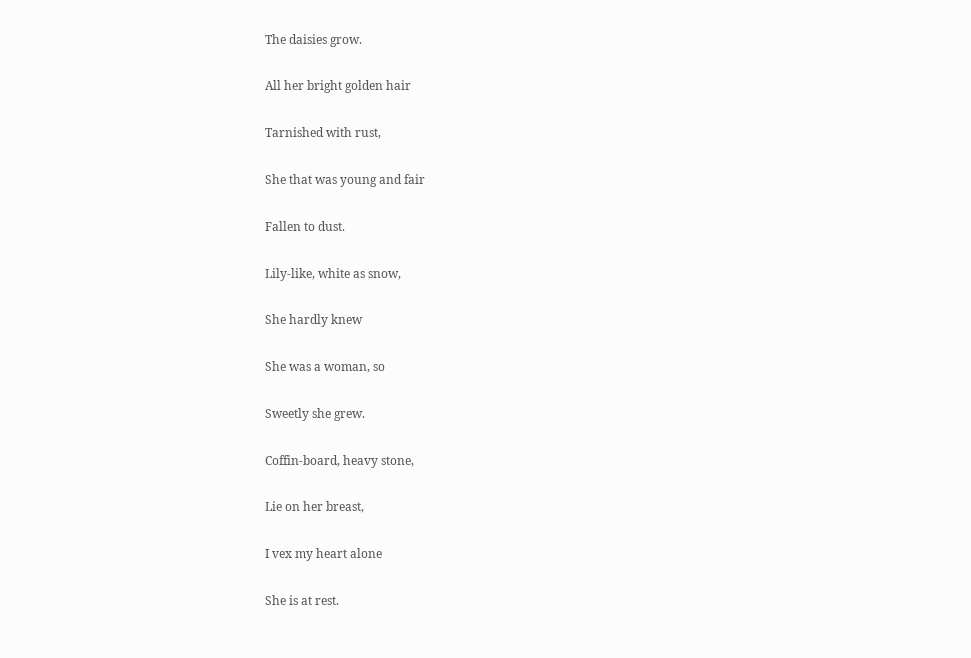The daisies grow.

All her bright golden hair

Tarnished with rust,

She that was young and fair

Fallen to dust.

Lily-like, white as snow,

She hardly knew

She was a woman, so

Sweetly she grew.

Coffin-board, heavy stone,

Lie on her breast,

I vex my heart alone

She is at rest.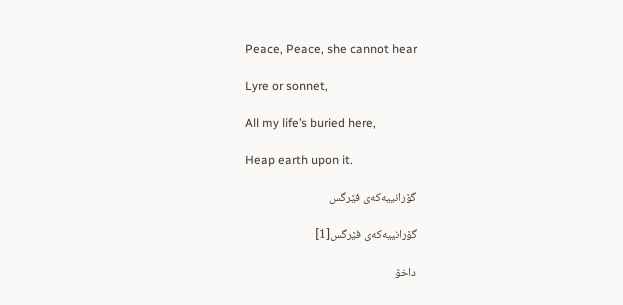Peace, Peace, she cannot hear

Lyre or sonnet,

All my life’s buried here,

Heap earth upon it.

گۆرانییەکەی فێرگس

گۆرانییەکەی فێرگس[1]

داخۆ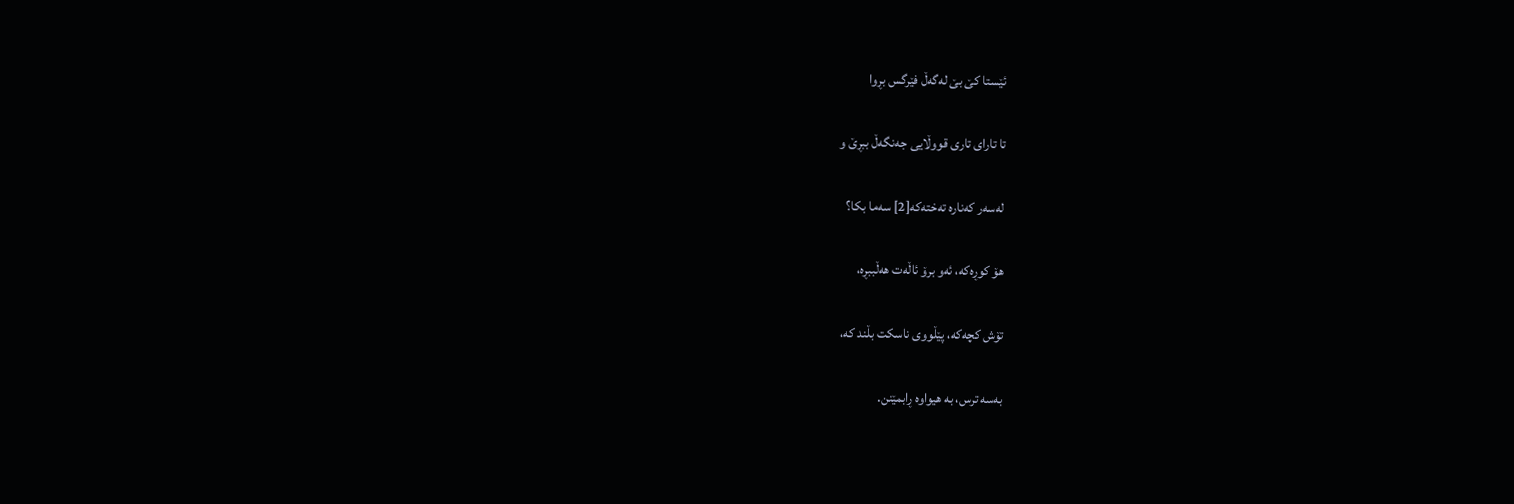ئێستا کێ بێ لەگەڵ فێرگس بڕوا

تا تارای تاری قووڵایی جەنگەڵ ببڕێ و

لەسەر کەنارە تەختەکە[2] سەما بکا؟

هۆ کوڕەکە، ئەو برۆ ئاڵەت هەڵببڕە،

تۆش کچەکە، پێڵووی ناسکت بڵند کە،

بەسە ترس، بە هیواوە ڕابمێنن.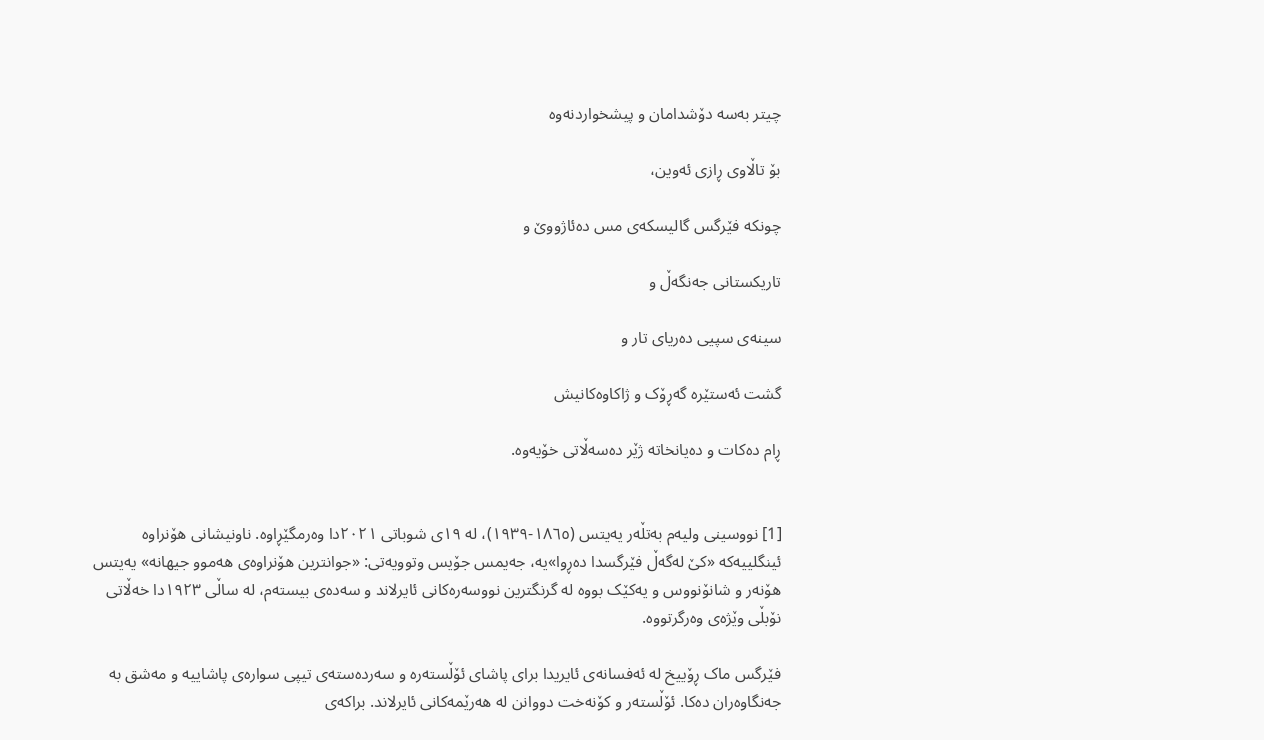چیتر بەسە دۆشدامان و پیشخواردنەوە

بۆ تاڵاوی ڕازی ئەوین،

چونکە فێرگس گالیسکەی مس دەئاژووێ و

تاریکستانی جەنگەڵ و

سینەی سپیی دەریای تار و

گشت ئەستێرە گەڕۆک و ژاکاوەکانیش

ڕام دەکات و دەیانخاتە ژێر دەسەڵاتی خۆیەوە.


[1] نووسینی ولیەم بەتڵەر یەیتس (١٨٦٥-١٩٣٩)، لە ١٩ی شوباتی ٢٠٢١دا وەرمگێڕاوە. ناونیشانی هۆنراوە ئینگلییەکە «کێ لەگەڵ فێرگسدا دەڕوا»یە، جەیمس جۆیس وتوویەتی: «جوانترین هۆنراوەی هەموو جیهانە» یەیتس هۆنەر و شانۆنووس و یەکێک بووە لە گرنگترین نووسەرەکانی ئایرلاند و سەدەی بیستەم، لە ساڵی ١٩٢٣دا خەڵاتی نۆبڵی وێژەی وەرگرتووە.

فێرگس ماک ڕۆییخ لە ئەفسانەی ئایریدا برای پاشای ئۆڵستەرە و سەردەستەی تیپی سوارەی پاشاییە و مەشق بە جەنگاوەران دەکا. ئۆڵستەر و کۆنەخت دووانن لە هەرێمەکانی ئایرلاند. براکەی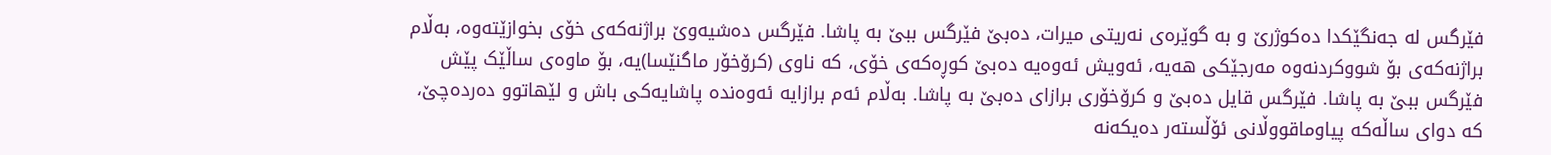فێرگس لە جەنگێکدا دەکوژرێ و بە گوێرەی نەریتی میرات، دەبێ فێرگس ببێ بە پاشا. فێرگس دەشیەوێ براژنەکەی خۆی بخوازێتەوە، بەڵام براژنەکەی بۆ شووکردنەوە مەرجێکی هەیە، ئەویش ئەوەیە دەبێ کوڕەکەی خۆی، کە ناوی (کرۆخۆر ماگنێسا)یە، بۆ ماوەی ساڵێک پێش فێرگس ببێ بە پاشا. فێرگس قایل دەبێ و کرۆخۆری برازای دەبێ بە پاشا. بەڵام ئەم برازایە ئەوەندە پاشایەکی باش و لێهاتوو دەردەچێ، کە دوای ساڵەکە پیاوماقووڵانی ئۆڵستەر دەیکەنە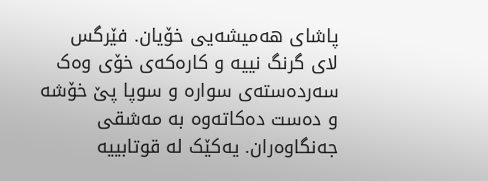پاشای هەمیشەیی خۆیان. فێرگس لای گرنگ نییە و کارەکەی خۆی وەک سەردەستەی سوارە و سوپا پێ خۆشە و دەست دەکاتەوە بە مەشقی جەنگاوەران. یەکێک لە قوتابییە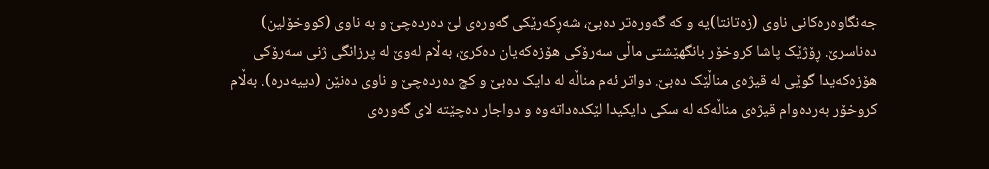جەنگاوەرەکانی ناوی (زەتانتا)یە و کە گەورەتر دەبێ، شەڕکەرێکی گەورەی لێ دەردەچێ و بە ناوی (کووخۆلین) دەناسرێ. ڕۆژێک پاشا کروخۆر بانگهێشتی ماڵی سەرۆکی هۆزەکەیان دەکرێ، بەڵام لەوێ لە پرزانگی ژنی سەرۆکی هۆزەکەیدا گوێی لە قیژەی مناڵێک دەبێ. دواتر ئەم مناڵە لە دایک دەبێ و کچ دەردەچێ و ناوی دەنێن (دییەدرە). بەڵام کروخۆر بەردەوام قیژەی مناڵەکە لە سکی دایکیدا لێکدەداتەوە و دواجار دەچێتە لای گەورەی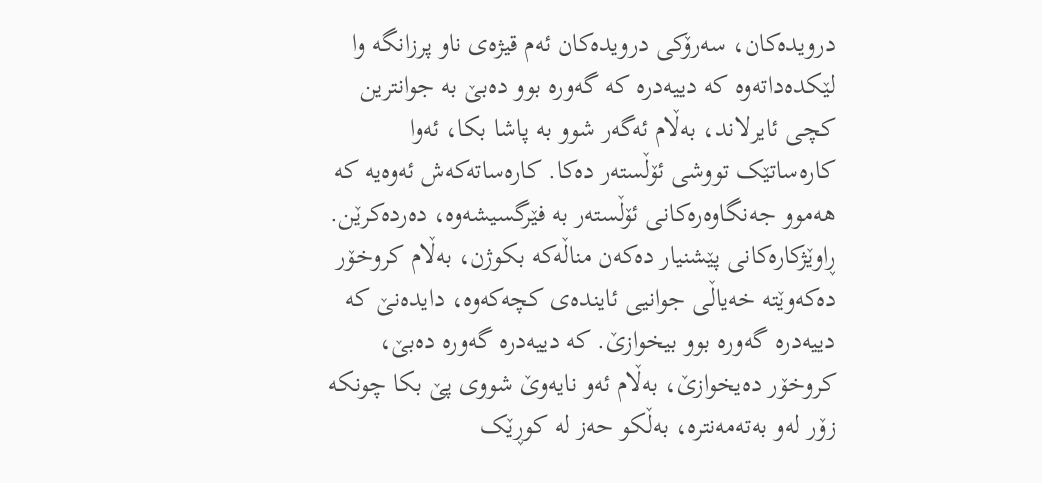درویدەکان، سەرۆکی درویدەکان ئەم قیژەی ناو پرزانگە وا لێکدەداتەوە کە دییەدرە کە گەورە بوو دەبێ بە جوانترین کچی ئایرلاند، بەڵام ئەگەر شوو بە پاشا بکا، ئەوا کارەساتێک تووشی ئۆڵستەر دەکا. کارەساتەکەش ئەوەیە کە هەموو جەنگاوەرەکانی ئۆڵستەر بە فێرگسیشەوە، دەردەکرێن. ڕاوێژکارەکانی پێشنیار دەکەن مناڵەکە بکوژن، بەڵام کروخۆر دەکەوێتە خەیاڵی جوانیی ئایندەی کچەکەوە، دایدەنێ کە دییەدرە گەورە بوو بیخوازێ. کە دییەدرە گەورە دەبێ، کروخۆر دەیخوازێ، بەڵام ئەو نایەوێ شووی پێ بکا چونکە زۆر لەو بەتەمەنترە، بەڵکو حەز لە کوڕێک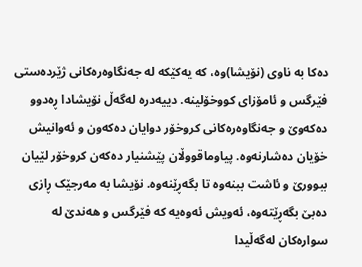دەکا بە ناوی (نۆیشا)وە، کە یەکێکە لە جەنگاوەرەکانی ژێردەستی فێرگس و ئامۆزای کووخۆلینە. دییەدرە لەگەڵ نۆیشادا ڕەدوو دەکەوێ و جەنگاوەرەکانی کروخۆر دوایان دەکەون و ئەوانیش خۆیان دەشارنەوە. پیاوماقووڵان پێشنیار دەکەن کروخۆر لێیان ببوورێ و ئاشت ببنەوە تا بگەڕێنەوە. نۆیشا بە مەرجێک ڕازی دەبێ بگەڕێتەوە، ئەویش ئەوەیە کە فێرگس و هەندێ لە سوارەکان لەگەڵیدا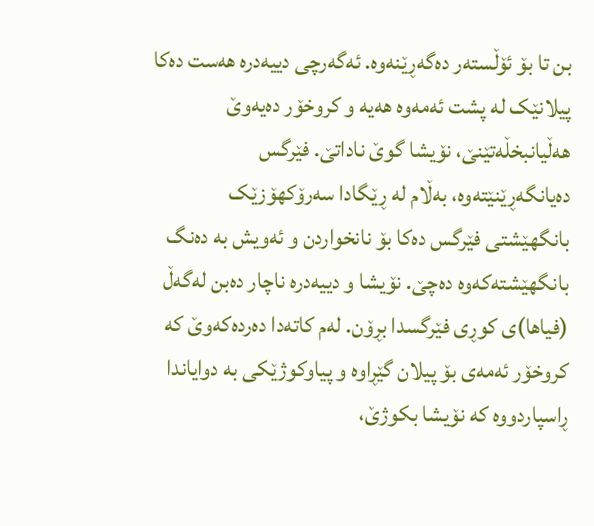بن تا بۆ ئۆڵستەر دەگەڕێنەوە. ئەگەرچی دییەدرە هەست دەکا پیلانێک لە پشت ئەمەوە هەیە و کروخۆر دەیەوێ هەڵیانبخڵەتێنێ، نۆیشا گوێ ناداتێ. فێرگس دەیانگەڕێنێتەوە، بەڵام لە ڕێگادا سەرۆکهۆزێک بانگهێشتی فێرگس دەکا بۆ نانخواردن و ئەویش بە دەنگ بانگهێشتەکەوە دەچێ. نۆیشا و دییەدرە ناچار دەبن لەگەڵ (فیاها)ی کوڕی فێرگسدا بڕۆن. لەم کاتەدا دەردەکەوێ کە کروخۆر ئەمەی بۆ پیلان گێڕاوە و پیاوکوژێکی بە دوایاندا ڕاسپاردووە کە نۆیشا بکوژێ،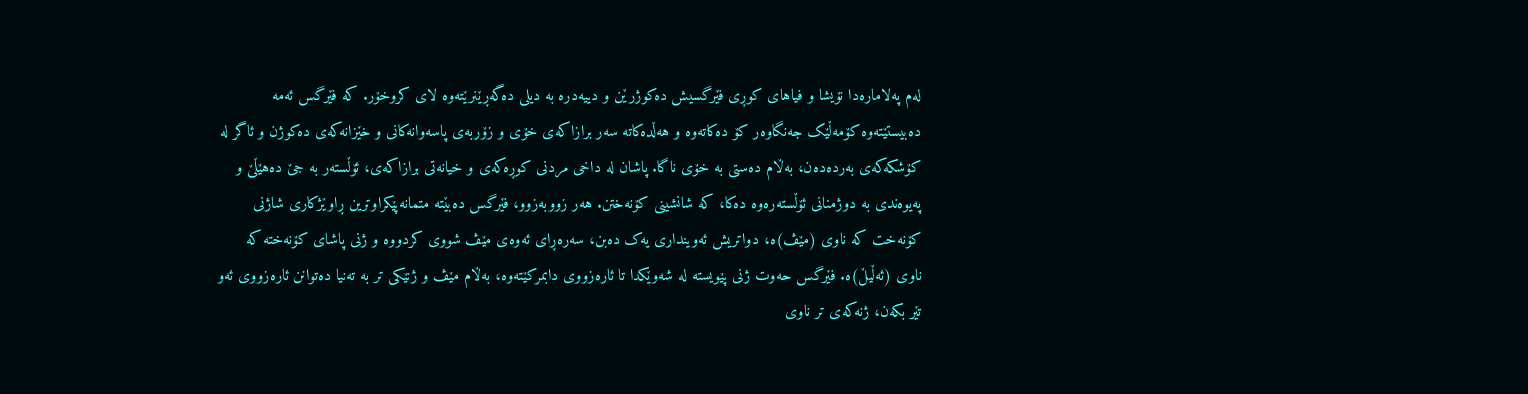لەم پەلامارەدا نۆیشا و فیاهای کوڕی فێرگسیش دەکوژرێن و دییەدرە بە دیلی دەگەڕێنرێتەوە لای کروخۆر. کە فێرگس ئەمە دەبیستێتەوە کۆمەڵێک جەنگاوەر کۆ دەکاتەوە و هەڵدەکاتە سەر برازاکەی خۆی و زۆربەی پاسەوانەکانی و خێزانەکەی دەکوژن و ئاگر لە کۆشکەکەی بەردەدەن، بەڵام دەستی بە خۆی ناگا. پاشان لە داخی مردنی کوڕەکەی و خیانەتی برازاکەی، ئۆڵستەر بە جێ دەهێڵێ و پەیوەندی بە دوژمنانی ئۆڵستەرەوە دەکا، کە شانشینی کۆنەختن. هەر زووبەزوو، فێرگس دەبێتە متمانەپێکراوترین ڕاوێژکاری شاژنی کۆنەخت کە ناوی (مێڤ)ە، دواتریش ئەوینداری یەک دەبن، سەرەڕای ئەوەی مێڤ شووی کردووە و ژنی پاشای کۆنەختە کە ناوی (ئەڵیڵ)ە. فێرگس حەوت ژنی پێویستە لە شەوێکدا تا ئارەزووی دابمرکێتەوە، بەڵام مێڤ و ژنێکی تر بە تەنیا دەتوانن ئارەزووی ئەو تێر بکەن، ژنەکەی تر ناوی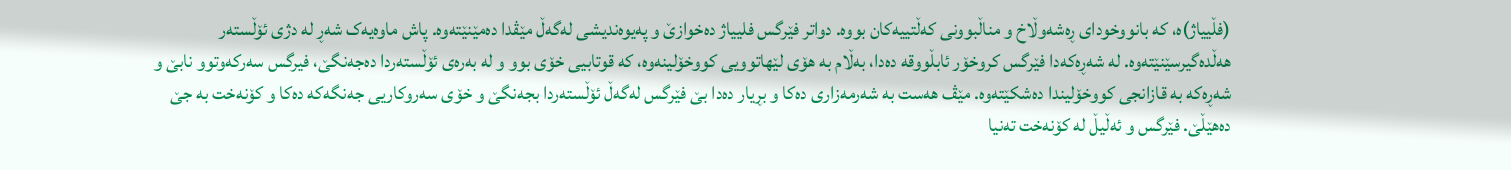(فڵییاژ)ە، کە بانووخودای ڕەشەوڵاخ و مناڵبوونی کەڵتییەکان بووە. دواتر فێرگس فلییاژ دەخوازێ و پەیوەندیشی لەگەڵ مێڤدا دەمێنێتەوە. پاش ماوەیەک شەڕ لە دژی ئۆڵستەر هەڵدەگیرسێنێتەوە. لە شەڕەکەدا فێرگس کروخۆر ئابڵووقە دەدا، بەڵام بە هۆی لێهاتوویی کووخۆلینەوە، کە قوتابیی خۆی بوو و لە بەرەی ئۆڵستەردا دەجەنگێ، فیرگس سەرکەوتوو نابێ و شەڕەکە بە قازانجی کووخۆلیندا دەشکێتەوە. مێڤ هەست بە شەرمەزاری دەکا و بڕیار دەدا بێ فێرگس لەگەڵ ئۆڵستەردا بجەنگێ و خۆی سەروکاریی جەنگەکە دەکا و کۆنەخت بە جێ دەهێڵێ. فێرگس و ئەڵیڵ لە کۆنەخت تەنیا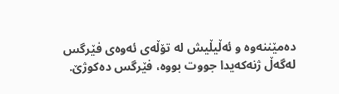دەمێننەوە و ئەڵیڵیش لە تۆڵەی ئەوەی فێرگس لەگەڵ ژنەکەیدا جووت بووە، فێرگس دەکوژێ.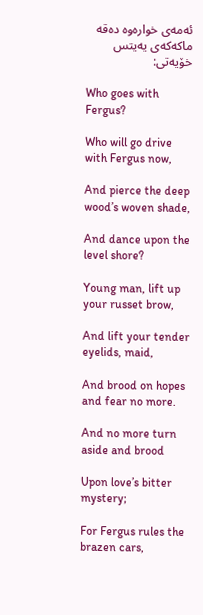ئەمەی خوارەوە دەقە ماکەکەی یەیتس خۆیەتی:

Who goes with Fergus?

Who will go drive with Fergus now,

And pierce the deep wood’s woven shade,

And dance upon the level shore?

Young man, lift up your russet brow,

And lift your tender eyelids, maid,

And brood on hopes and fear no more.

And no more turn aside and brood

Upon love’s bitter mystery;

For Fergus rules the brazen cars,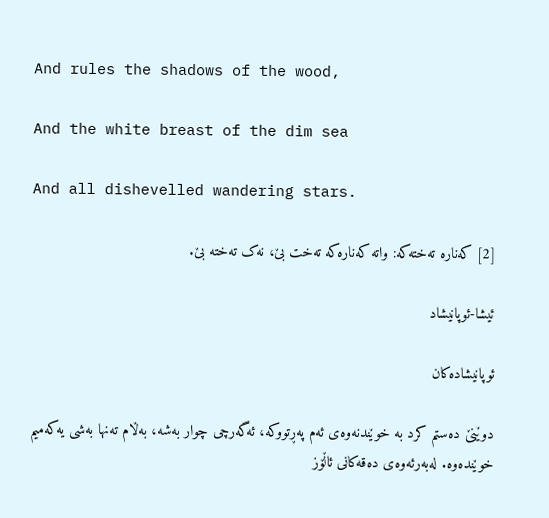And rules the shadows of the wood,

And the white breast of the dim sea

And all dishevelled wandering stars.

[2] کەنارە تەختەکە: واتە کەنارەکە تەخت بێ، نەک تەختە بێ.

ئیشا-ئوپانیشاد

ئوپانیشادەکان

دوێنێ دەستم کرد بە خوێندنەوەی ئەم پەڕتووکە، ئەگەرچی چوار بەشە، بەڵام تەنها بەشی یەکەمیم خوێندەوە. لەبەرئەوەی دەقەکانی ئاڵۆز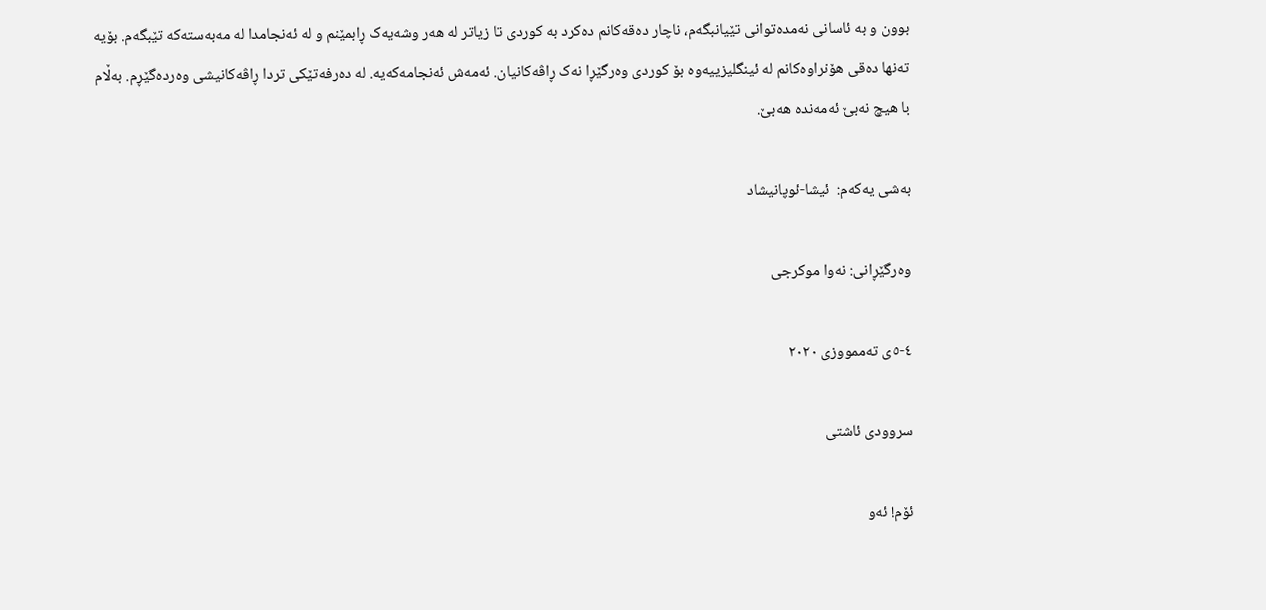بوون و بە ئاسانی نەمدەتوانی تێیانبگەم، ناچار دەقەکانم دەکرد بە کوردی تا زیاتر لە هەر وشەیەک ڕابمێنم و لە ئەنجامدا لە مەبەستەکە تێبگەم. بۆیە تەنها دەقی هۆنراوەکانم لە ئینگلیزییەوە بۆ کوردی وەرگێڕا نەک ڕاڤەکانیان. ئەمەش ئەنجامەکەیە. لە دەرفەتێکی تردا ڕاڤەکانیشی وەردەگێڕم. بەڵام با هیچ نەبێ ئەمەندە هەبێ.

بەشی یەکەم:  ئیشا-ئوپانیشاد

وەرگێڕانی: نەوا موکرجی

٤-٥ی تەممووزی ٢٠٢٠

سروودی ئاشتی

ئۆم! ئەو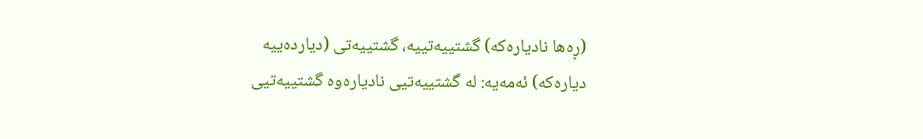(ڕەها نادیارەکە) گشتییەتییە، گشتییەتی (دیاردەییە دیارەکە) ئەمەیە: لە گشتییەتیی نادیارەوە گشتییەتیی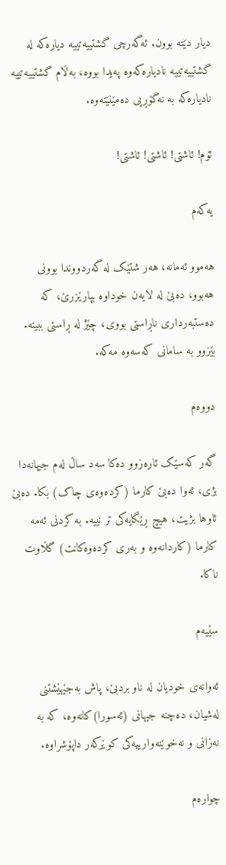دیار دێتە بوون. ئەگەرچی گشتییەتییە دیارەکە لە گشتییەتییە نادیارەکەوە پەیدا بووە، بەڵام گشتییەتییە نادیارەکە بە نەگۆڕیی دەمێنێتەوە.

ئۆم! ئاشتی! ئاشتی! ئاشتی!

یەکەم

هەموو ئەمانە، هەر شتێک لە گەردووندا بوونی هەبوو، دەبێ لە لایەن خوداوە بپارێزرێ، کە دەستبەرداری ناڕاستی بووی، چێژ لە ڕاستی ببینە. بێزوو بە سامانی کەسەوە مەکە.

دووەم

گەر کەسێک ئارەزوو دەکا سەد ساڵ لەم جیهانەدا بژی، ئەوا دەبێ کارما (کردەوەی چاک) بکا. دەبێ ئاوها بژیت، هیچ ڕێگایەکی تر نییە. بە کردنی ئەمە کارما (کاردانەوە و بەری کردەوەکانت) گڵاوت ناکا.

سێیەم

ئەوانەی خودیان لە ناو بردبێ، پاش بەجێهێشتنی لەشیان، دەچنە جیهانی (ئەسورا)کانەوە، کە بە نەزانی و نەخوێنەوارییەکی کوێرکەر داپۆشراوە.

چوارەم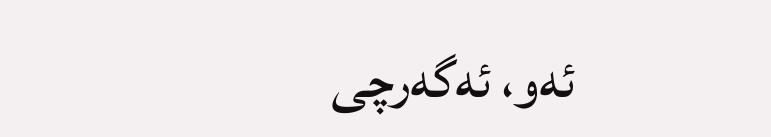ئەو، ئەگەرچی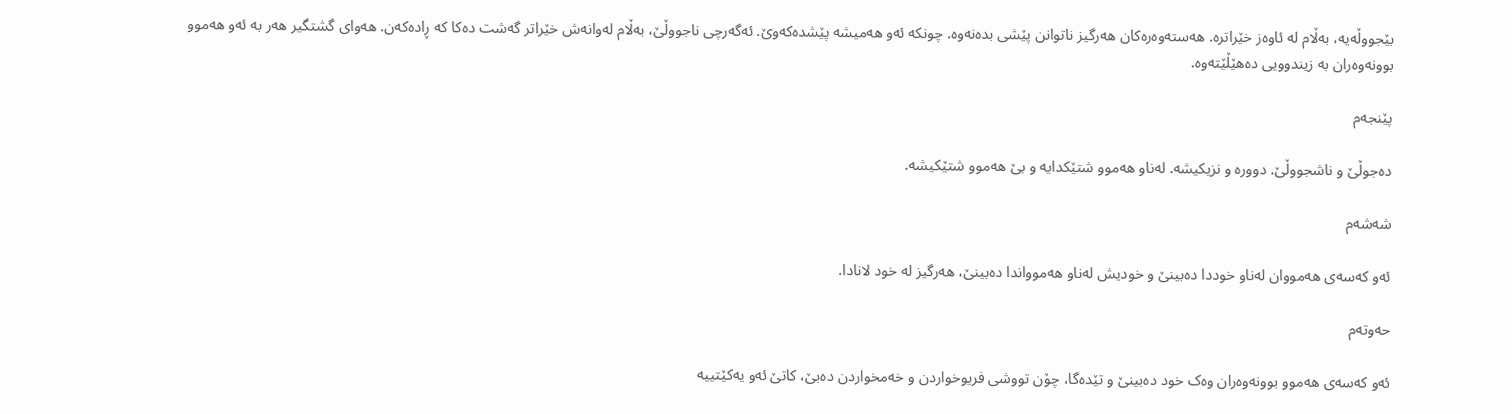بێجووڵەیە، بەڵام لە ئاوەز خێراترە. هەستەوەرەکان هەرگیز ناتوانن پێشی بدەنەوە. چونکە ئەو هەمیشە پێشدەکەوێ. ئەگەرچی ناجووڵێ، بەڵام لەوانەش خێراتر گەشت دەکا کە ڕادەکەن. هەوای گشتگیر هەر بە ئەو هەموو بوونەوەران بە زیندوویی دەهێڵێتەوە.

پێنجەم

دەجوڵێ و ناشجووڵێ. دوورە و نزیکیشە. لەناو هەموو شتێکدایە و بێ هەموو شتێکیشە.

شەشەم

ئەو کەسەی هەمووان لەناو خوددا دەبینێ و خودیش لەناو هەموواندا دەبینێ، هەرگیز لە خود لانادا.

حەوتەم

ئەو کەسەی هەموو بوونەوەران وەک خود دەبینێ و تێدەگا، چۆن تووشی فریوخواردن و خەمخواردن دەبێ، کاتێ ئەو یەکێتییە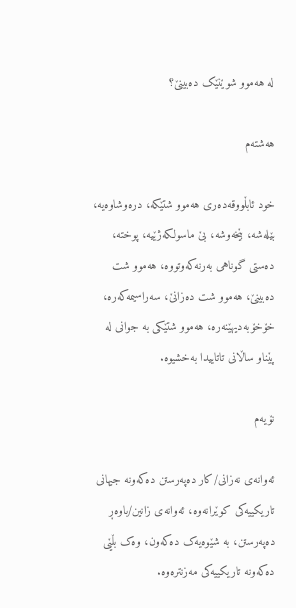لە هەموو شوێنێک دەبینێ؟

هەشتەم

خود ئابڵووقەدەری هەموو شتێکە، درەوشاوەیە، بێلەشە، بێخەوشە، بێ ماسولکەژێیە، پوختە، دەستی گوناهی بەرنەکەوتووە، هەموو شت دەبینێ، هەموو شت دەزانێ، سەراسیمەکەرە، خۆخۆبەدیهێنەرە، هەموو شتێکی بە جوانی لە پێناو ساڵانی تاتاییدا بەخشیوە.

نۆیەم

ئەوانەی نەزانی/کار دەپەرستن دەکەونە جیهانی تاریکییەکی کوێرانەوە، ئەوانەی زانین/باوەڕ دەپەرستن، بە شێوەیەک دەکەون، وەک بڵێی دەکەونە تاریکییەکی مەزنترەوە.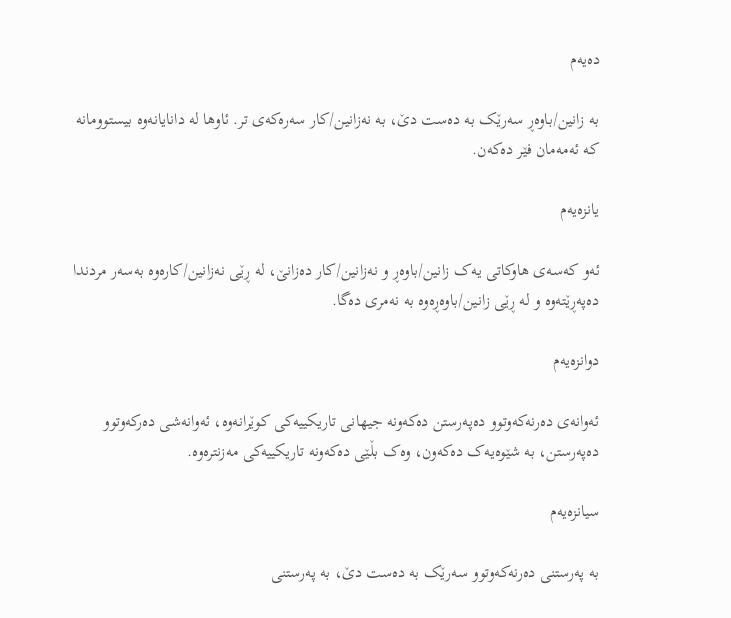دەیەم

بە زانین/باوەڕ سەرێک بە دەست دێ، بە نەزانین/کار سەرەکەی تر. ئاوها لە دانایانەوە بیستوومانە کە ئەمەمان فێر دەکەن.

یانزەیەم

ئەو کەسەی هاوکاتی یەک زانین/باوەڕ و نەزانین/کار دەزانێ، لە ڕێی نەزانین/کارەوە بەسەر مردندا دەپەڕێتەوە و لە ڕێی زانین/باوەڕەوە بە نەمری دەگا.

دوانزەیەم

ئەوانەی دەرنەکەوتوو دەپەرستن دەکەونە جیهانی تاریکییەکی کوێرانەوە، ئەوانەشی دەرکەوتوو دەپەرستن، بە شێوەیەک دەکەون، وەک بڵێی دەکەونە تاریکییەکی مەزنترەوە.

سیانزەیەم

بە پەرستنی دەرنەکەوتوو سەرێک بە دەست دێ، بە پەرستنی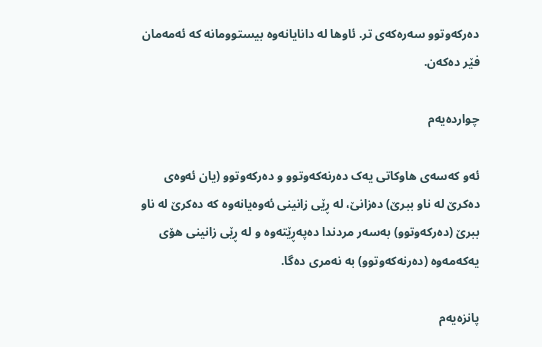دەرکەوتوو سەرەکەی تر. ئاوها لە دانایانەوە بیستوومانە کە ئەمەمان فێر دەکەن.

چواردەیەم

ئەو کەسەی هاوکاتی یەک دەرنەکەوتوو و دەرکەوتوو (یان ئەوەی دەکرێ لە ناو ببرێ) دەزانێ، لە ڕێی زانینی ئەوەیانەوە کە دەکرێ لە ناو ببرێ (دەرکەوتوو) بەسەر مردندا دەپەڕێتەوە و لە ڕێی زانینی هۆی یەکەمەوە (دەرنەکەوتوو) بە نەمری دەگا.

پانزەیەم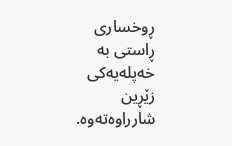ڕوخساری ڕاستی بە خەپلەیەکی زێڕین شارراوەتەوە.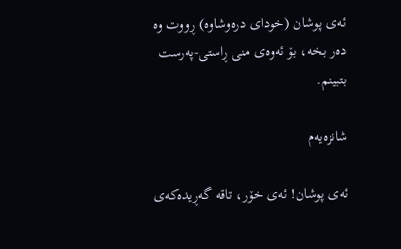ئەی پوشان (خودای درەوشاوە) ڕووت وە دەر بخە، بۆ ئەوەی منی ڕاستی-پەرست بتبینم.

شانزەیەم

ئەی پوشان! ئەی خۆر، تاقە گەڕیدەکەی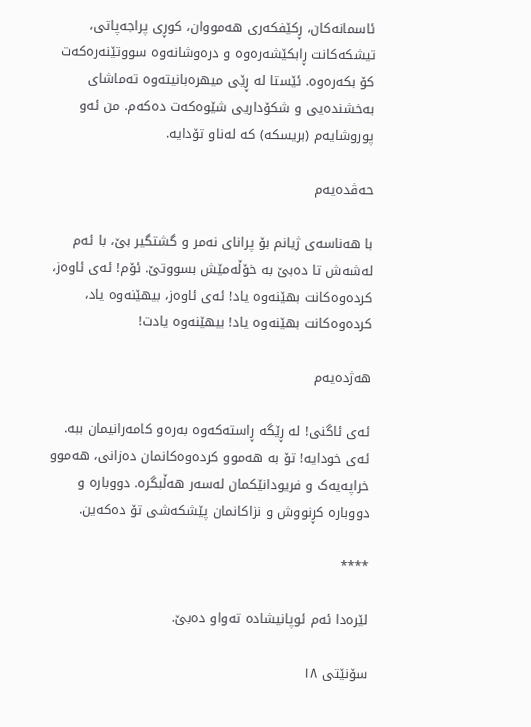ئاسمانەکان، ڕکێفکەری هەمووان، کوڕی پراجەپاتی، تیشکەکانت ڕابکێشەرەوە و درەوشانەوە سووتێنەرەکەت کۆ بکەرەوە. ئێستا لە ڕێی میهرەبانیتەوە تەماشای بەخشندەیی و شکۆداریی شێوەکەت دەکەم. من ئەو پوروشایەم (بریسکە) کە لەناو تۆدایە.

حەڤدەیەم

با هەناسەی ژیانم بۆ پرانای نەمر و گشتگیر بێ، با ئەم لەشەش تا دەبێ بە خۆڵەمێش بسووتێ. ئۆم! ئەی ئاوەز، کردەوەکانت بهێنەوە یاد! ئەی ئاوەز، بیهێنەوە یاد، کردەوەکانت بهێنەوە یاد! بیهێنەوە یادت!

هەژدەیەم

ئەی ئاگنی! لە ڕێگە ڕاستەکەوە بەرەو کامەرانیمان ببە. ئەی خودایە! تۆ بە هەموو کردەوەکانمان دەزانی، هەموو خراپەیەک و فریودانێکمان لەسەر هەڵبگرە. دووبارە و دووبارە کڕنووش و نزاکانمان پێشکەشی تۆ دەکەین.

****

لێرەدا ئەم ئوپانیشادە تەواو دەبێ.

سۆنێتی ١٨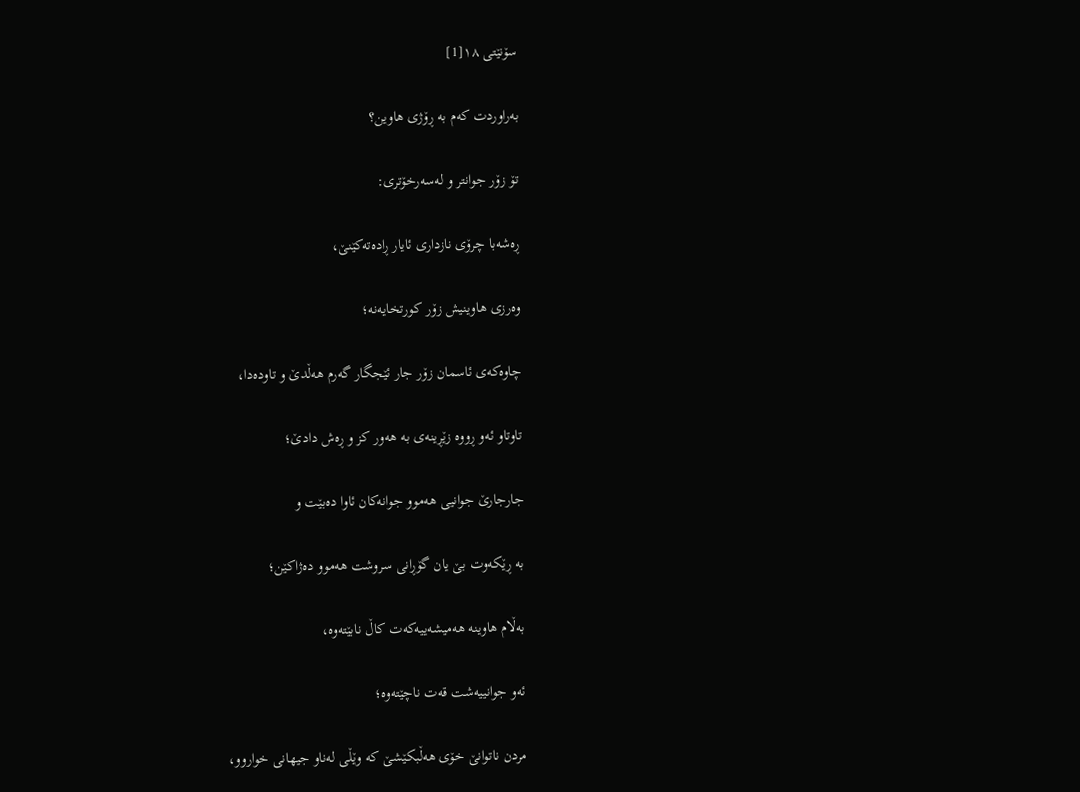سۆنێتی ١٨[1]

بەراوردت کەم بە ڕۆژی هاوین؟

تۆ زۆر جوانتر و لەسەرخۆتری:

ڕەشەبا چرۆی نازداری ئایار ڕادەتەکێنێ،

وەرزی هاوینیش زۆر کورتخایەنە؛

چاوەکەی ئاسمان زۆر جار ئێجگار گەرم هەڵدێ و تاودەدا،

تاوتاو ئەو ڕووە زێڕینەی بە هەور کز و ڕەش دادێ؛

جارجارێ جوانیی هەموو جوانەکان ئاوا دەبێت و

بە ڕێکەوت بێ یان گۆڕانی سروشت هەموو دەژاکێن؛

بەڵام هاوینە هەمیشەییەکەت کاڵ نابێتەوە،

ئەو جوانییەشت قەت ناچێتەوە؛

مردن ناتوانێ خۆی هەڵبکێشێ کە وێڵی لەناو جیهانی خواروو،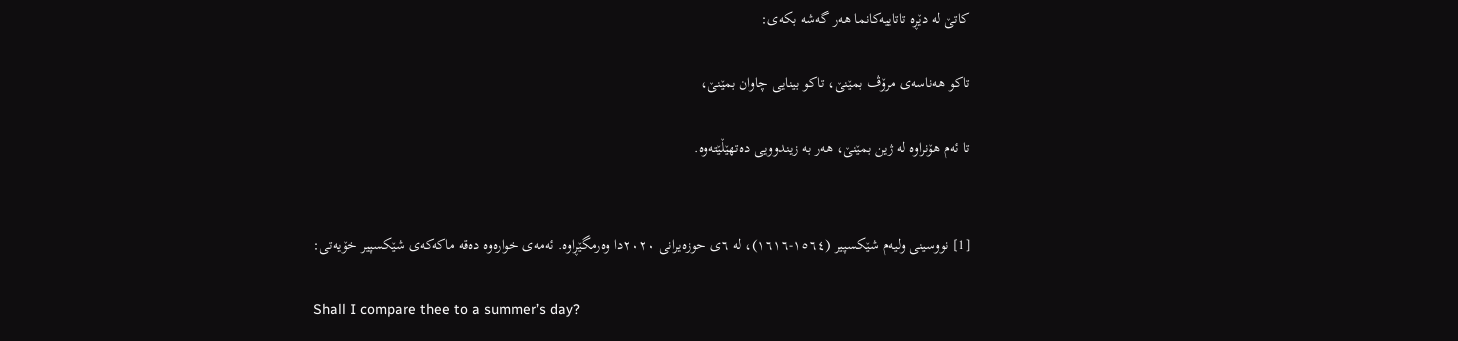کاتێ لە دێڕە تاتاییەکانما هەر گەشە بکەی:

تاکو هەناسەی مرۆڤ بمێنێ، تاکو بینایی چاوان بمێنێ،

تا ئەم هۆنراوە لە ژین بمێنێ، هەر بە زیندوویی دەتهێڵێتەوە.


[1] نووسینی ولیەم شێکسپیر (١٥٦٤-١٦١٦)، لە ٦ی حوزەیرانی ٢٠٢٠دا وەرمگێڕاوە. ئەمەی خوارەوە دەقە ماکەکەی شێکسپیر خۆیەتی:

Shall I compare thee to a summer’s day?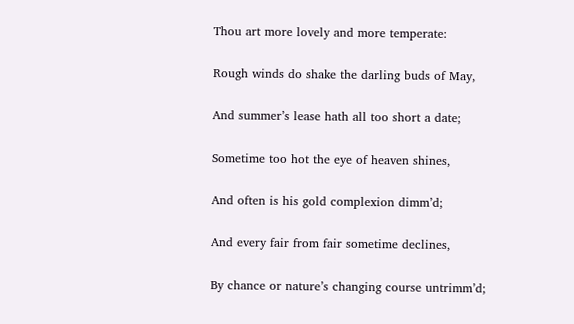Thou art more lovely and more temperate:

Rough winds do shake the darling buds of May,

And summer’s lease hath all too short a date;

Sometime too hot the eye of heaven shines,

And often is his gold complexion dimm’d;

And every fair from fair sometime declines,

By chance or nature’s changing course untrimm’d;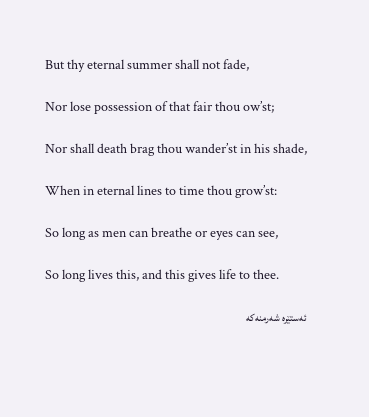But thy eternal summer shall not fade,

Nor lose possession of that fair thou ow’st;

Nor shall death brag thou wander’st in his shade,

When in eternal lines to time thou grow’st:

So long as men can breathe or eyes can see,

So long lives this, and this gives life to thee.

ئەستێرە شەرمنەکە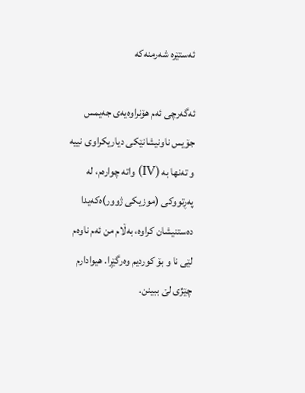ئەستێرە شەرمنەکە

ئەگەرچی ئەم هۆنراوەیەی جەیمس جۆیس ناونیشانێکی دیاریکراوی نییە و تەنها بە (IV) واتە چوارەم، لە پەڕتووکی (موزیکی ژوور)ەکەیدا دەستنیشان کراوە، بەڵام من ئەم ناوەم لێی نا و بۆ کوردیم وەرگێڕا. هیوادارم چێژی لێ ببینن.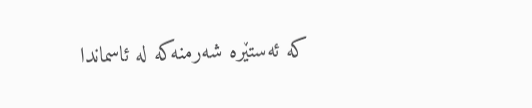کە ئەستێرە شەرمنەکە لە ئاسماندا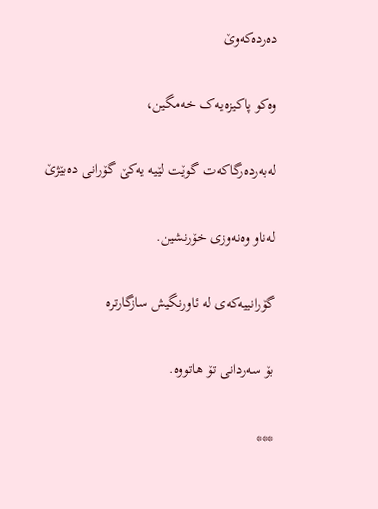دەردەکەوێ

وەکو پاکیزەیەک خەمگین،

لەبەردەرگاکەت گوێت لێیە یەکێ گۆرانی دەبێژێ

لەناو وەنەوزی خۆرنشین.

گۆرانییەکەی لە ئاورنگیش سازگارترە

بۆ سەردانی تۆ هاتووە.

***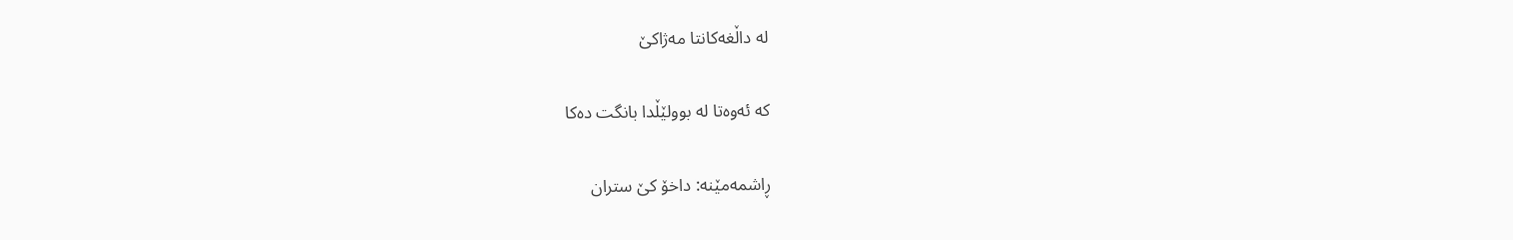لە داڵغەکانتا مەژاکێ

کە ئەوەتا لە بوولێڵدا بانگت دەکا

ڕاشمەمێنە: داخۆ کێ ستران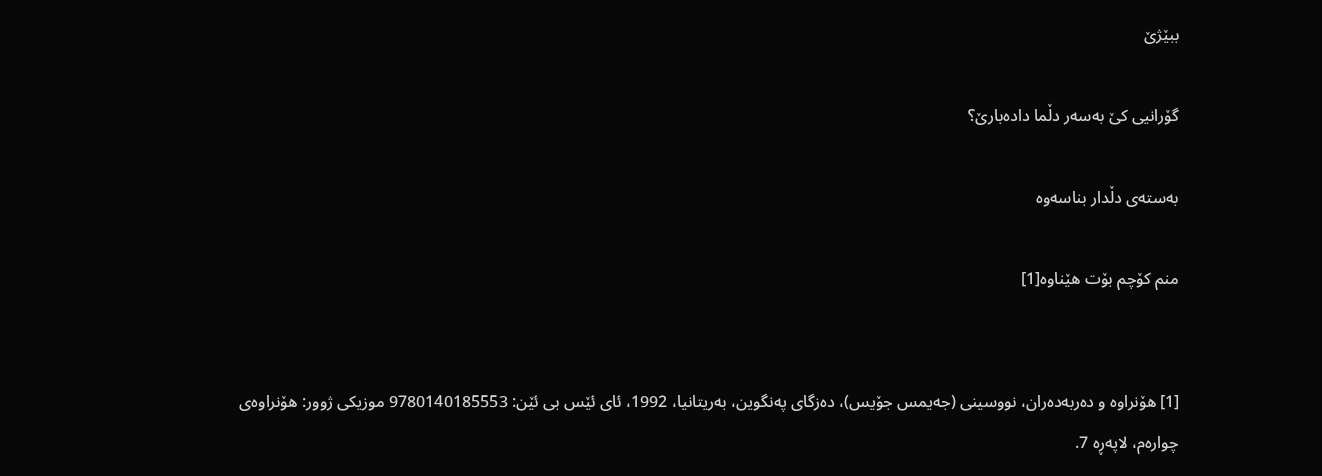ببێژێ

گۆرانیی کێ بەسەر دڵما دادەبارێ؟

بەستەی دڵدار بناسەوە

منم کۆچم بۆت هێناوە[1]


[1] هۆنراوە و دەربەدەران، نووسینی (جەیمس جۆیس)، دەزگای پەنگوین، بەریتانیا، 1992، ئای ئێس بی ئێن: 9780140185553 موزیکی ژوور: هۆنراوەی چوارەم، لاپەڕە 7.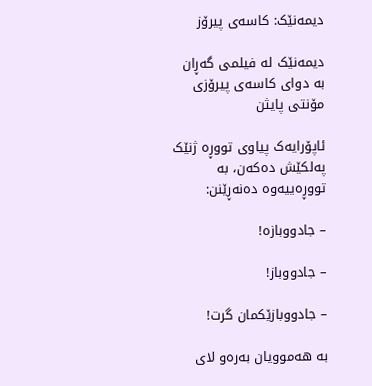دیمەنێک: کاسەی پیرۆز

دیمەنێک لە فیلمی گەڕان بە دوای کاسەی پیرۆزی مۆنتی پایثن

ئاپۆرایەک پیاوی تووڕە ژنێک پەلکێش دەکەن، بە تووڕەییەوە دەنەڕێنن:

– جادووبازە!

– جادووباز!

– جادووبازێکمان گرت!

بە هەموویان بەرەو لای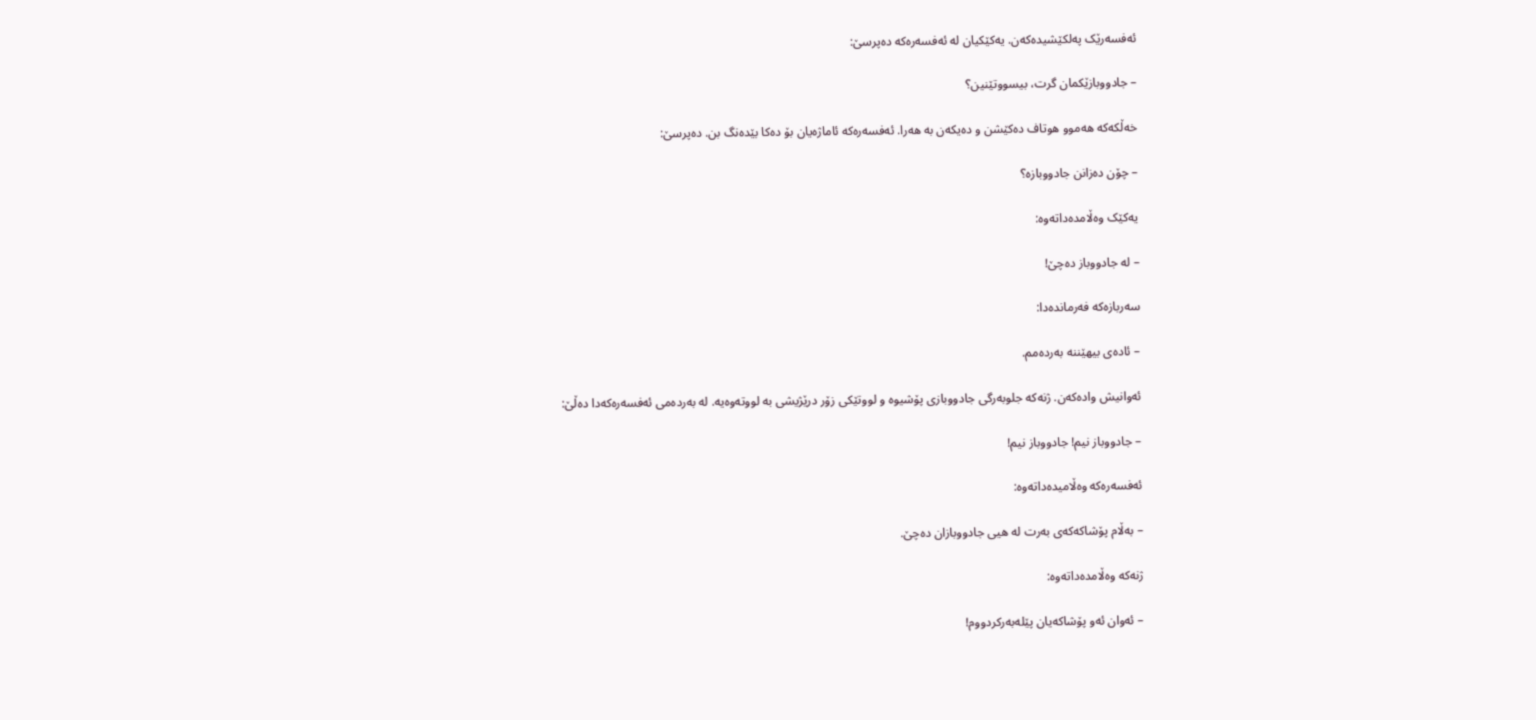ئەفسەرێک پەلکێشیدەکەن. یەکێکیان لە ئەفسەرەکە دەپرسێ:

– جادووبازێکمان گرت، بیسووتێنین؟

خەڵکەکە هەموو هوتاف دەکێشن و دەیکەن بە هەرا. ئەفسەرەکە ئاماژەیان بۆ دەکا بێدەنگ بن. دەپرسێ:

– چۆن دەزانن جادووبازە؟

یەکێک وەڵامدەداتەوە:

– لە جادووباز دەچێ!

سەربازەکە فەرماندەدا:

– ئادەی بیهێننە بەردەمم.

ئەوانیش وادەکەن. ژنەکە جلوبەرگی جادووبازی پۆشیوە و لووتێکی زۆر درێژیشی بە لووتەوەیە. لە بەردەمی ئەفسەرەکەدا دەڵێ:

– جادووباز نیم! جادووباز نیم!

ئەفسەرەکە وەڵامیدەداتەوە:

– بەڵام پۆشاکەکەی بەرت لە هیی جادووبازان دەچێ.

ژنەکە وەڵامدەداتەوە:

– ئەوان ئەو پۆشاکەیان پێلەبەرکردووم!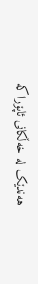هەندێک لە خەڵکانی ئاپۆراکە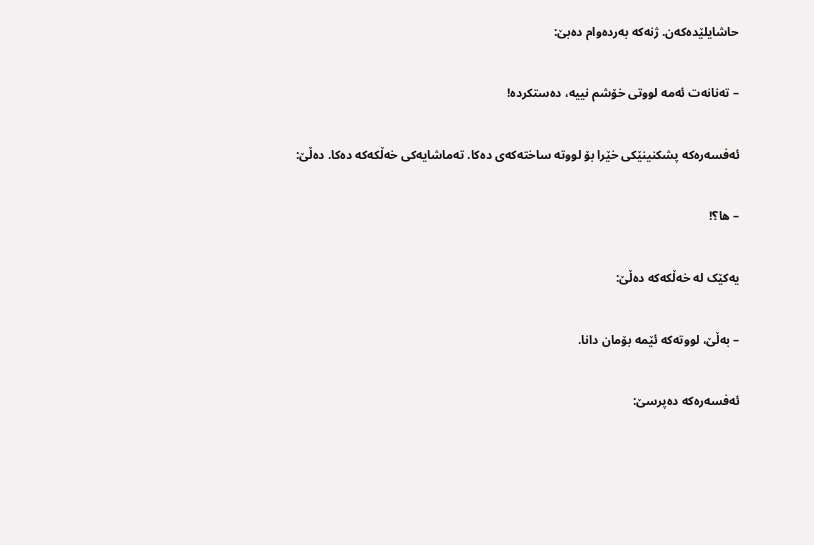حاشایلێدەکەن. ژنەکە بەردەوام دەبێ:

– تەنانەت ئەمە لووتی خۆشم نییە، دەستکردە!

ئەفسەرەکە پشکنینێکی خێرا بۆ لووتە ساختەکەی دەکا. تەماشایەکی خەڵکەکە دەکا. دەڵێ:

– ها؟!

یەکێک لە خەڵکەکە دەڵێ:

– بەڵێ، لووتەکە ئێمە بۆمان دانا.

ئەفسەرەکە دەپرسێ: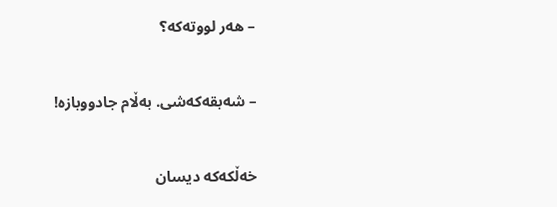– هەر لووتەکە؟

– شەبقەکەشی. بەڵام جادووبازە!

خەڵکەکە دیسان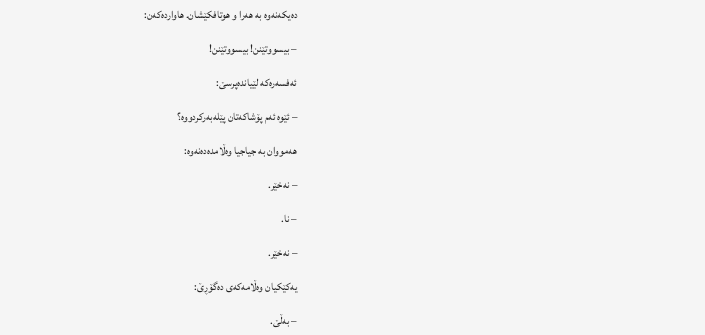دەیکەنەوە بە هەرا و هوتافکێشان. هاواردەکەن:

– بیسووتێنن! بیسووتێنن!

ئەفسەرەکە لێیاندەپرسێ:

– ئێوە ئەم پۆشاکەتان پێلەبەرکردووە؟

هەمووان بە جیاجیا وەڵامدەدەنەوە:

– نەخێر.

– نا.

– نەخێر.

یەکێکیان وەڵامەکەی دەگۆڕێ:

– بەڵێ.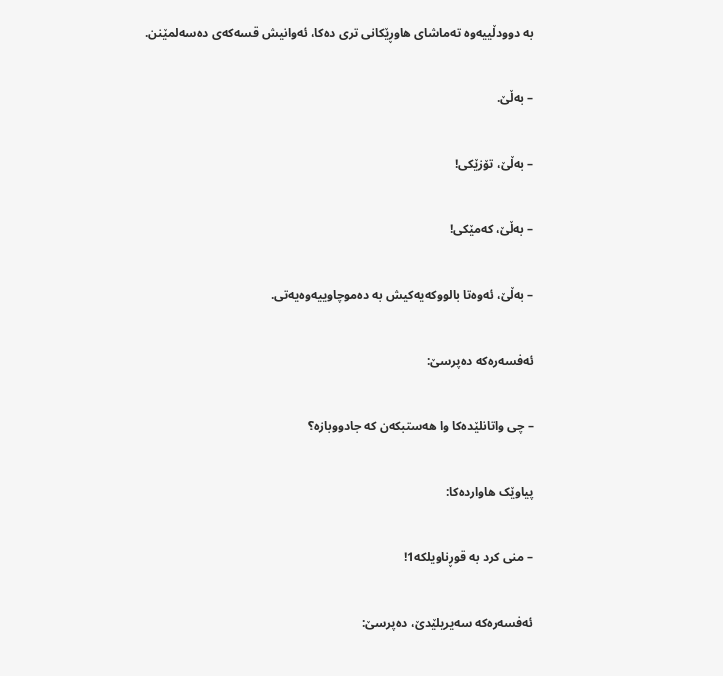بە دوودڵییەوە تەماشای هاوڕێکانی تری دەکا، ئەوانیش قسەکەی دەسەلمێنن.

– بەڵێ.

– بەڵێ، تۆزێکی!

– بەڵێ، کەمێکی!

– بەڵێ، ئەوەتا بالووکەیەکیش بە دەموچاوییەوەیەتی.

ئەفسەرەکە دەپرسێ:

– چی واتانلێدەکا وا هەستبکەن کە جادووبازە؟

پیاوێک هاواردەکا:

– منی کرد بە قوڕناویلکە1!

ئەفسەرەکە سەیریلێدێ، دەپرسێ: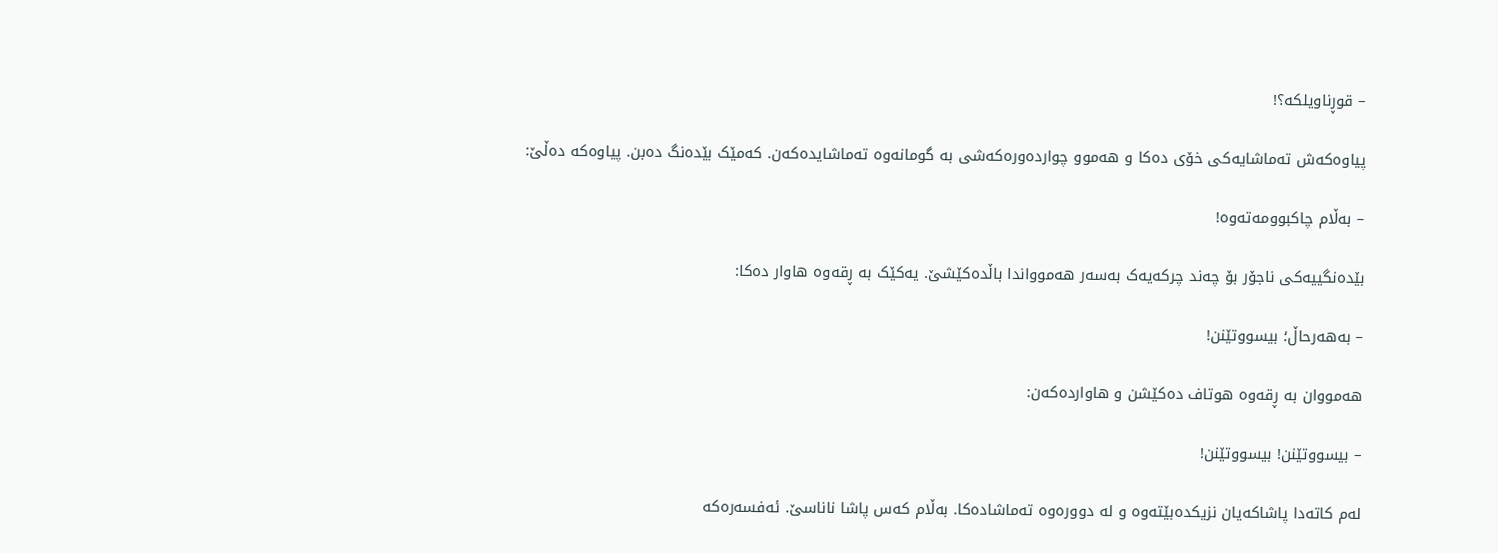– قوڕناویلکە؟!

پیاوەکەش تەماشایەکی خۆی دەکا و هەموو چواردەورەکەشی بە گومانەوە تەماشایدەکەن. کەمێک بێدەنگ دەبن. پیاوەکە دەڵێ:

– بەڵام چاکبوومەتەوە!

بێدەنگییەکی ناجۆر بۆ چەند چرکەیەک بەسەر هەموواندا باڵدەکێشێ. یەکێک بە ڕقەوە هاوار دەکا:

– بەهەرحاڵ؛ بیسووتێنن!

هەمووان بە ڕقەوە هوتاف دەکێشن و هاواردەکەن:

– بیسووتێنن! بیسووتێنن!

لەم کاتەدا پاشاکەیان نزیکدەبێتەوە و لە دوورەوە تەماشادەکا. بەڵام کەس پاشا ناناسێ. ئەفسەرەکە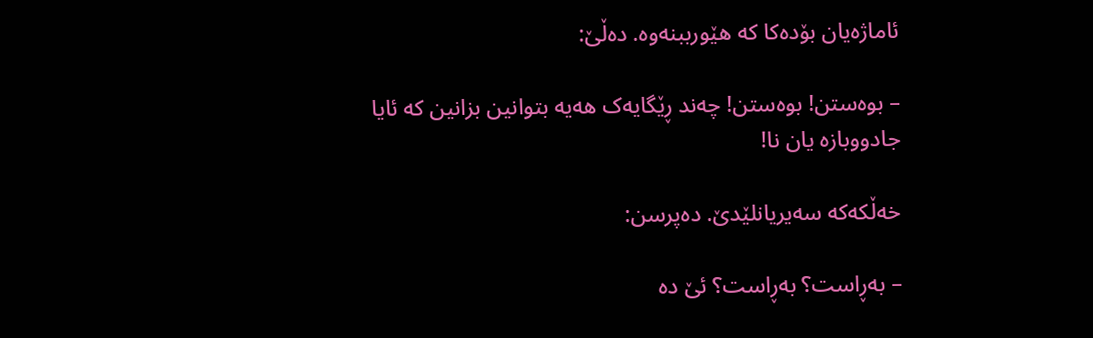ئاماژەیان بۆدەکا کە هێورببنەوە. دەڵێ:

– بوەستن! بوەستن! چەند ڕێگایەک هەیە بتوانین بزانین کە ئایا جادووبازە یان نا!

خەڵکەکە سەیریانلێدێ. دەپرسن:

– بەڕاست؟ بەڕاست؟ ئێ دە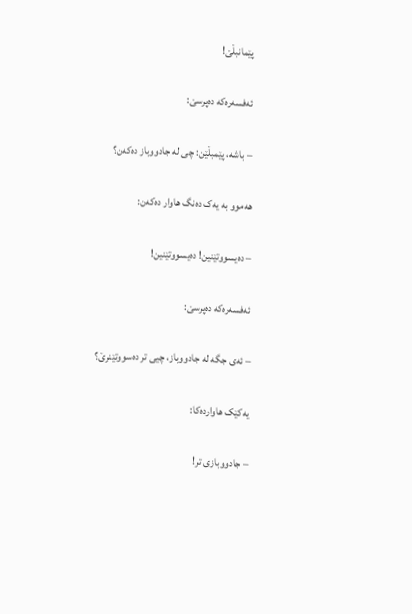پێمانبڵێ!

ئەفسەرەکە دەپرسێ:

– باشە، پێمبڵێن: چی لە جادووباز دەکەن؟

هەموو بە یەک دەنگ هاوار دەکەن:

– دەیسووتێنین! دەیسووتێنین!

ئەفسەرەکە دەپرسێ:

– ئەی جگە لە جادووباز، چیی تر دەسووتێنرێ؟

یەکێک هاواردەکا:

– جادووبازی تر!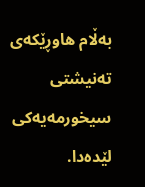بەڵام هاوڕێکەی تەنیشتی سیخورمەیەکی لێدەدا.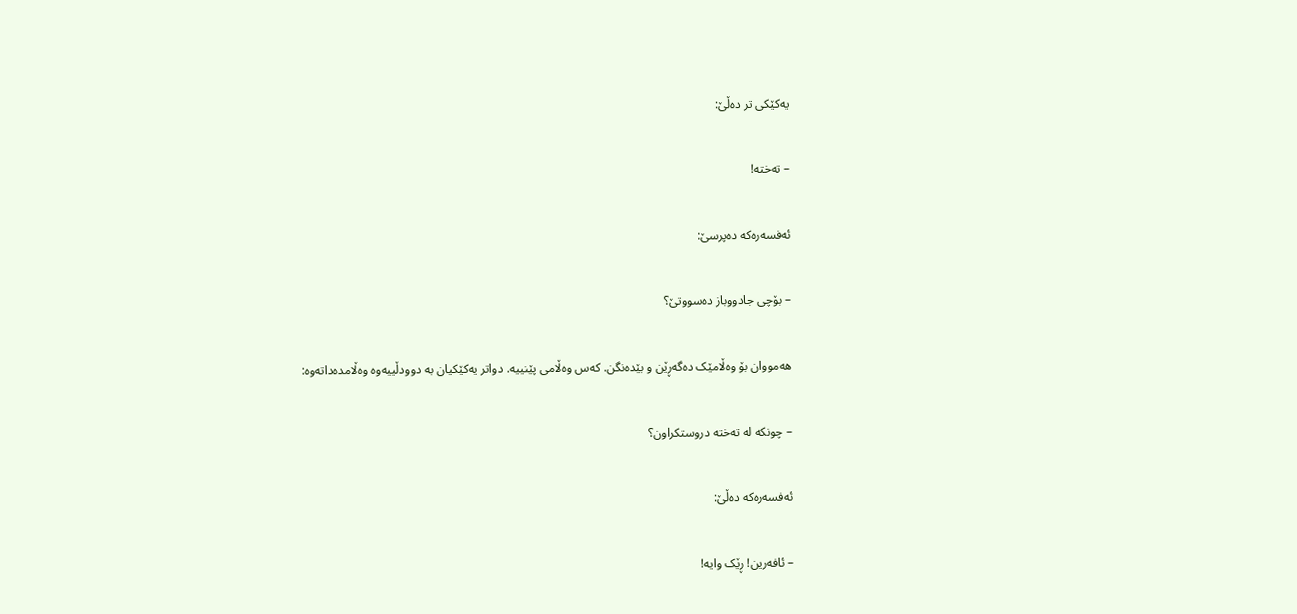یەکێکی تر دەڵێ:

– تەختە!

ئەفسەرەکە دەپرسێ:

– بۆچی جادووباز دەسووتێ؟

هەمووان بۆ وەڵامێک دەگەڕێن و بێدەنگن. کەس وەڵامی پێنییە. دواتر یەکێکیان بە دوودڵییەوە وەڵامدەداتەوە:

– چونکە لە تەختە دروستکراون؟

ئەفسەرەکە دەڵێ:

– ئافەرین! ڕێک وایە!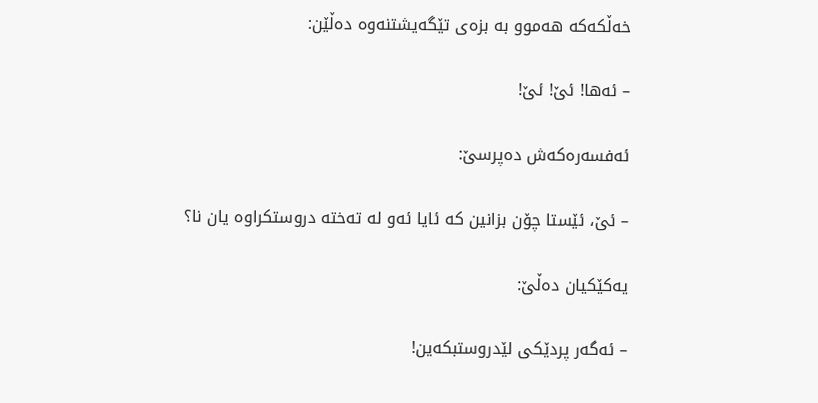خەڵکەکە هەموو بە بزەی تێگەیشتنەوە دەڵێن:

– ئەها! ئێ! ئێ!

ئەفسەرەکەش دەپرسێ:

– ئێ، ئێستا چۆن بزانین کە ئایا ئەو لە تەختە دروستکراوە یان نا؟

یەکێکیان دەڵێ:

– ئەگەر پردێکی لێدروستبکەین!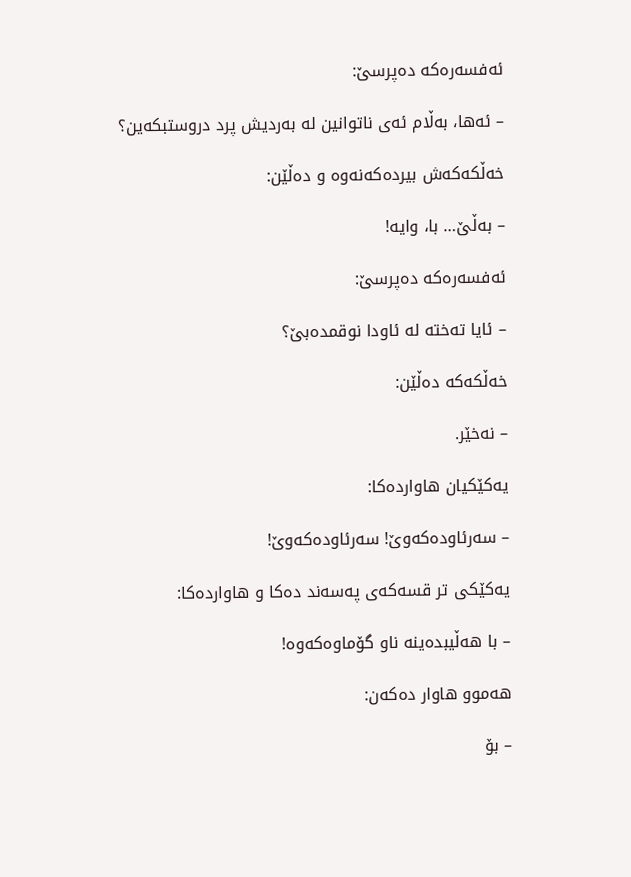ئەفسەرەکە دەپرسێ:

– ئەها، بەڵام ئەی ناتوانین لە بەردیش پرد دروستبکەین؟

خەڵکەکەش بیردەکەنەوە و دەڵێن:

– بەڵێ… با، وایە!

ئەفسەرەکە دەپرسێ:

– ئایا تەختە لە ئاودا نوقمدەبێ؟

خەڵکەکە دەڵێن:

– نەخێر.

یەکێکیان هاواردەکا:

– سەرئاودەکەوێ! سەرئاودەکەوێ!

یەکێکی تر قسەکەی پەسەند دەکا و هاواردەکا:

– با هەڵیبدەینە ناو گۆماوەکەوە!

هەموو هاوار دەکەن:

– بۆ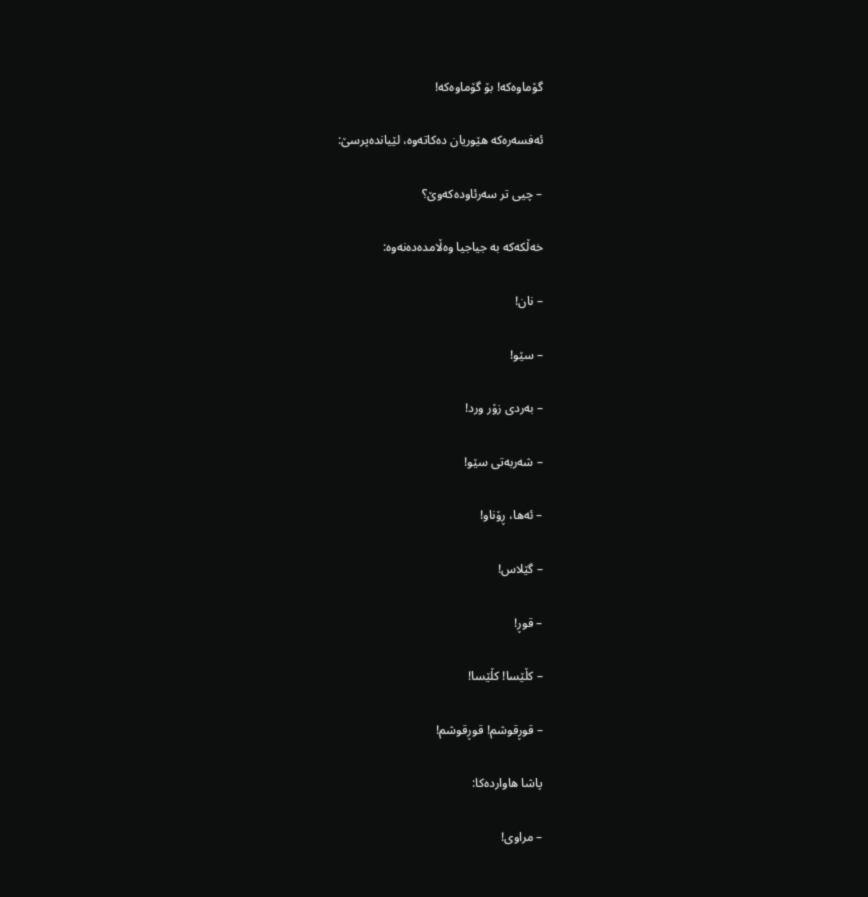گۆماوەکە! بۆ گۆماوەکە!

ئەفسەرەکە هێوریان دەکاتەوە، لێیاندەپرسێ:

– چیی تر سەرئاودەکەوێ؟

خەڵکەکە بە جیاجیا وەڵامدەدەنەوە:

– نان!

– سێو!

– بەردی زۆر ورد!

– شەربەتی سێو!

– ئەها، ڕۆناو!

– گێلاس!

– قوڕ!

– کڵێسا! کڵێسا!

– قوڕقوشم! قوڕقوشم!

پاشا هاواردەکا:

– مراوی!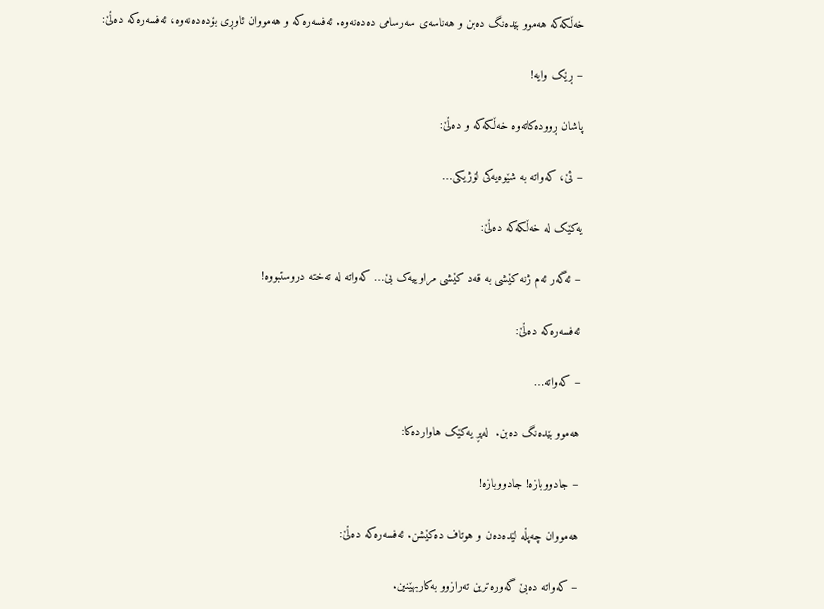خەڵکەکە هەموو بێدەنگ دەبن و هەناسەی سەرسامی دەدەنەوە. ئەفسەرەکە و هەمووان ئاوڕی بۆدەدەنەوە، ئەفسەرەکە دەڵێ:

– ڕێک وایە!

پاشان ڕوودەکاتەوە خەڵکەکە و دەڵێ:

– ئێ، کەواتە بە شێوەیەکی لۆژیکی…

یەکێک لە خەڵکەکە دەڵێ:

– ئەگەر ئەم ژنە کێشی بە قەد کێشی مراوییەک بێ… کەواتە لە تەختە دروستبووە!

ئەفسەرەکە دەڵێ:

– کەواتە…

هەموو بێدەنگ دەبن.  لەپڕ یەکێک هاواردەکا:

– جادووبازە! جادووبازە!

هەمووان چەپڵە لێدەدەن و هوتاف دەکێشن. ئەفسەرەکە دەڵێ:

– کەواتە دەبێ گەورەترین تەرازوو بەکاربهێنین.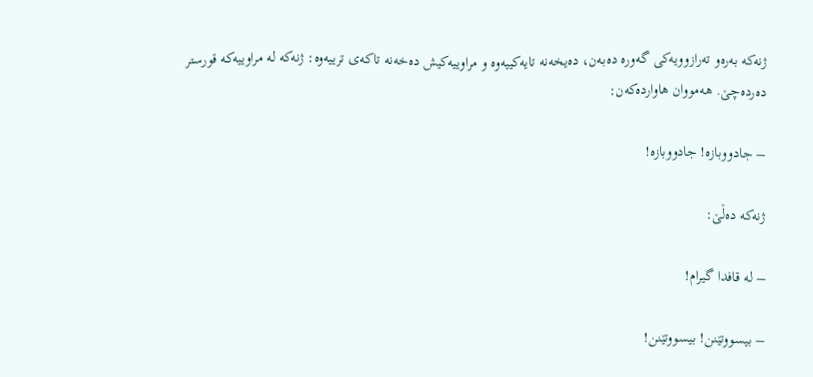ژنەکە بەرەو تەرازوویەکی گەورە دەبەن، دەیخەنە تایەکییەوە و مراوییەکیش دەخەنە تاکەی ترییەوە: ژنەکە لە مراوییەکە قورستر دەردەچێ. هەمووان هاواردەکەن:

– جادووبازە! جادووبازە!

ژنەکە دەڵێ:

– لە قافدا گیرام!

– بیسووتێنن! بیسووتێنن!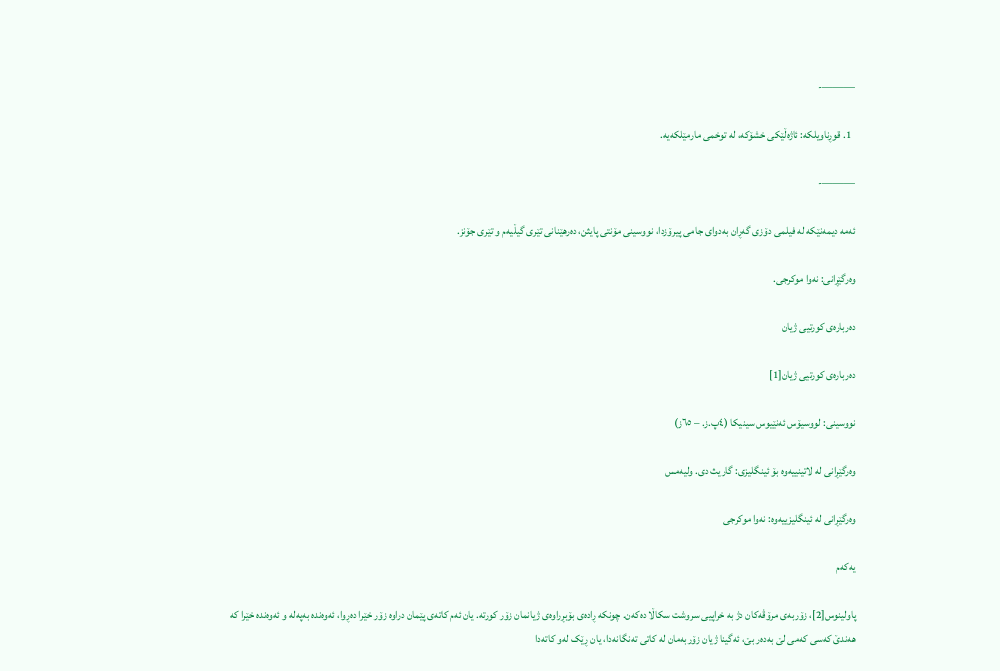———-

  1. قوڕناویلکە: ئاژەڵێکی خشۆکە، لە توخمی مارمێلکەیە.

———-

ئەمە دیمەنێکە لە فیلمی دۆزی گەڕان بەدوای جامی پیرۆزدا، نووسینی مۆنتی پایثن، دەرهێنانی تێری گیڵیەم و تێری جۆنز.

وەرگێڕانی: نەوا موکرجی.

دەربارەی کورتیی ژیان

دەربارەی کورتیی ژیان[1]

نووسینی: لووسیۆس ئەنێیوس سینیکا (٤پ.ز. – ٦٥ز)

وەرگێڕانی لە لاتینییەوە بۆ ئینگلیزی: گاریث دی. ولیەمس

وەرگێڕانی لە ئینگلیزییەوە: نەوا موکرجی

یەکەم

پاولینوس[2]، زۆربەی مرۆڤەکان دژ بە خراپیی سروشت سکاڵا دەکەن. چونکە ڕادەی بۆبڕراوەی ژیانمان زۆر کورتە. یان ئەم کاتەی پێمان دراوە زۆر خێرا دەڕوا، ئەوەندە بەپەلە و ئەوەندە خێرا کە هەندێ کەسی کەمی لێ بەدەر بێ، ئەگینا ژیان زۆربەمان لە کاتی تەنگانەدا، یان ڕێک لەو کاتەدا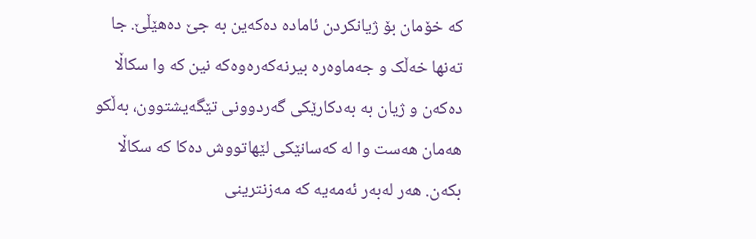کە خۆمان بۆ ژیانکردن ئامادە دەکەین بە جێ دەهێڵێ. جا تەنها خەڵک و جەماوەرە بیرنەکەرەوەکە نین کە وا سکاڵا دەکەن و ژیان بە بەدکارێکی گەردوونی تێگەیشتوون، بەڵکو هەمان هەست وا لە کەسانێکی لێهاتووش دەکا کە سکاڵا بکەن. هەر لەبەر ئەمەیە کە مەزنترینی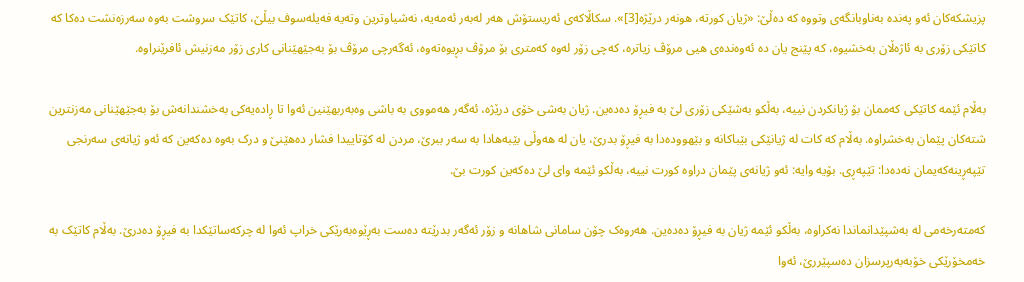پزیشکەکان ئەو پەندە بەناوبانگەی وتووە کە دەڵێ: «ژیان کورتە، هونەر درێژە[3]». سکاڵاکەی ئەریستۆش هەر لەبەر ئەمەیە، نەشیاوترین وتەیە فەیلەسوف بیڵێ، کاتێک سروشت بەوە سەرزەنشت دەکا کە کاتێکی زۆری بە ئاژەڵان بەخشیوە، کە پێنج یان دە ئەوەندەی هیی مرۆڤ زیاترە، کەچی زۆر لەوە کەمتری بۆ مرۆڤ بڕیوەتەوە، ئەگەرچی مرۆڤ بۆ بەجێهێنانی کاری زۆر مەزنیش ئافرێنراوە.

بەڵام ئێمە کاتێکی کەممان بۆ ژیانکردن نییە، بەڵکو بەشێکی زۆری لێ بە فیڕۆ دەدەین. ژیان بەشی خۆی درێژە، ئەگەر هەمووی بە باشی وەبەربهێنین ئەوا تا ڕادەیەکی بەخشندانەش بۆ بەجێهێنانی مەزنترین شتەکان پێمان بەخشراوە. بەڵام کە کات لە ژیانێکی بێباکانە و بێهوودەدا بە فیڕۆ بدرێ، یان لە هەوڵی بێبەهادا بە سەر ببرێ، مردن لە کۆتاییدا فشار دەهێنێ و درک بەوە دەکەین کە ئەو ژیانەی سەرنجی تێپەڕینەکەیمان نەدەدا: تێپەڕی. بۆیە وایە: ئەو ژیانەی پێمان دراوە کورت نییە، بەڵکو ئێمە وای لێ دەکەین کورت بێ.

کەمتەرخەمی لە بەشپێدانماندا نەکراوە، بەڵکو ئێمە ژیان بە فیڕۆ دەدەین. هەروەک چۆن سامانی شاهانە و زۆر ئەگەر بدرێتە دەست بەڕێوەبەرێکی خراپ ئەوا لە چرکەساتێکدا بە فیڕۆ دەدرێ. بەڵام کاتێک بە خەمخۆرێکی خۆبەبەرپرسزان دەسپێررێ، ئەوا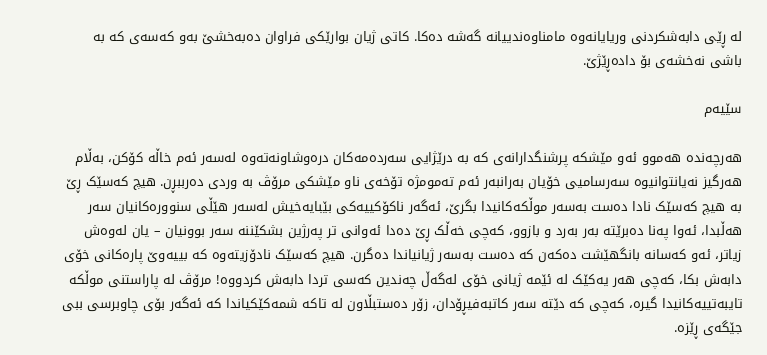لە ڕێی دابەشکردنی وریایانەوە مامناوەندییانە گەشە دەکا. کاتی ژیان بوارێکی فراوان دەبەخشێ بەو کەسەی کە بە باشی نەخشەی بۆ دادەڕێژێ.

سێیەم

هەرچەندە هەموو ئەو مێشکە پرشنگدارانەی کە بە درێژایی سەردەمەکان درەوشاونەتەوە لەسەر ئەم خاڵە کۆکن، بەڵام هەرگیز نەیانتوانیوە سەرسامیی خۆیان بەرانبەر ئەم تەمومژە تۆخەی ناو مێشکی مرۆڤ بە وردی دەرببڕن. هیچ کەسێک ڕێ بە هیچ کەسێک نادا دەست بەسەر موڵکەکانیدا بگرێ، ئەگەر ناکۆکییەکی بێبایەخیش لەسەر هێڵی سنوورەکانیان سەر هەڵبدا، ئەوا پەنا دەبرێتە بەر بەرد و بازوو، کەچی خەڵک ڕێ دەدا ئەوانی تر پەرژین بشکێننە سەر بوونیان – یان لەوەش زیاتر، ئەو کەسانە بانگهێشت دەکەن کە دەست بەسەر ژیانیاندا دەگرن. هیچ کەسێک نادۆزیتەوە کە بییەوێ پارەکانی خۆی دابەش بکا، کەچی هەر یەکێک لە ئێمە ژیانی خۆی لەگەڵ چەندین کەسی تردا دابەش کردووە! مرۆڤ لە پاراستنی موڵکە تایبەتییەکانیدا گیرە، کەچی کە دێتە سەر کاتبەفیڕۆدان، زۆر دەستبڵاون لە تاکە شمەکێکیاندا کە ئەگەر بۆی چاوبرسی ببی جێگەی ڕێزە.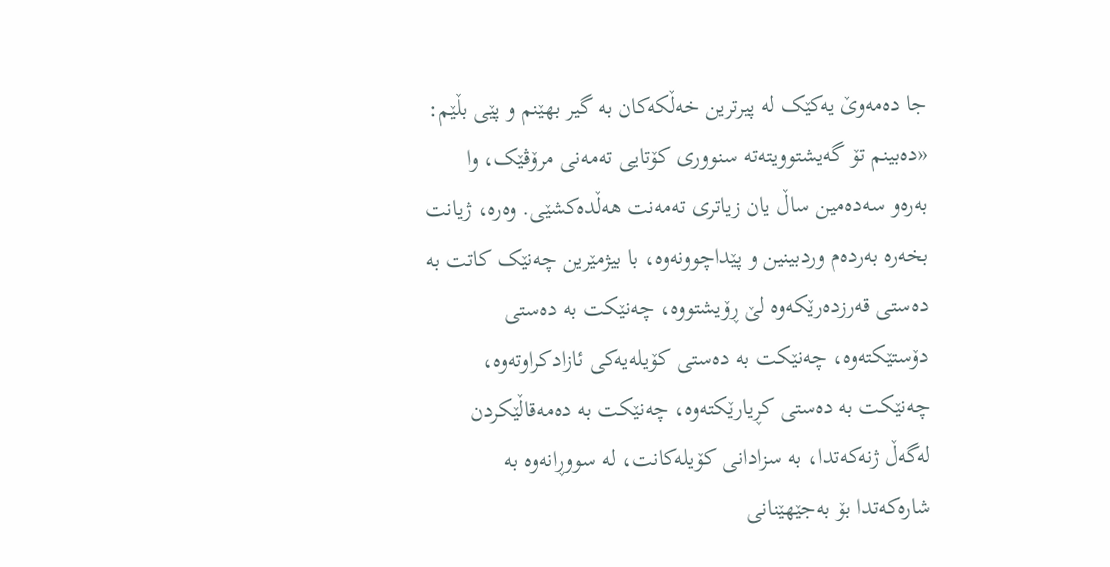جا دەمەوێ یەکێک لە پیرترین خەڵکەکان بە گیر بهێنم و پێی بڵێم: «دەبینم تۆ گەیشتوویتەتە سنووری کۆتایی تەمەنی مرۆڤێک، وا بەرەو سەدەمین ساڵ یان زیاتری تەمەنت هەڵدەکشێی. وەرە، ژیانت بخەرە بەردەم وردبینین و پێداچوونەوە، با بیژمێرین چەنێک کاتت بە دەستی قەرزدەرێکەوە لێ ڕۆیشتووە، چەنێکت بە دەستی دۆستێکتەوە، چەنێکت بە دەستی کۆیلەیەکی ئازادکراوتەوە، چەنێکت بە دەستی کڕیارێکتەوە، چەنێکت بە دەمەقاڵێکردن لەگەڵ ژنەکەتدا، بە سزادانی کۆیلەکانت، لە سووڕانەوە بە شارەکەتدا بۆ بەجێهێنانی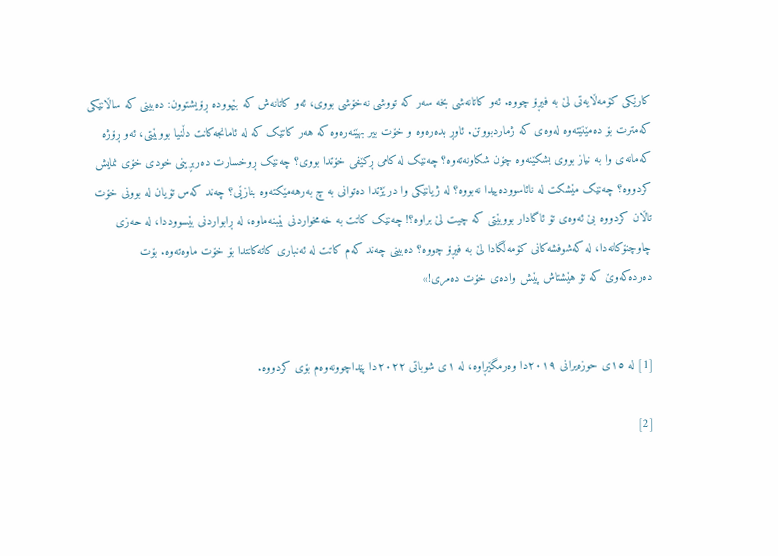کارێکی کۆمەڵایەتی لێ بە فیڕۆ چووە. ئەو کاتانەشی بخە سەر کە تووشی نەخۆشی بووی، ئەو کاتانەش کە بێهوودە ڕۆیشتوون: دەبینی کە ساڵانێکی کەمترت بۆ دەمێنێتەوە لەوەی کە ژماردبووتن. ئاوڕ بدەرەوە و خۆت بیر بهێنەرەوە کە هەر کاتێک کە لە ئامانجەکانت دڵنیا بووبێتی، ئەو ڕۆژە کەمانەی وا بە نیاز بووی بشکێنەوە چۆن شکاونەتەوە؟ چەنێک لە کامی ڕکێفی خۆتدا بووی؟ چەنێک ڕوخسارت دەربڕینی خودی خۆی نمایش کردووە؟ چەنێک مێشکت لە نائاسوودەییدا نەبووە؟ لە ژیانێکی وا درێژتدا دەتوانی بە چ بەرهەمێکتەوە بنازێی؟ چەند کەس تۆیان لە بوونی خۆت تاڵان کردووە بێ ئەوەی تۆ ئاگادار بووبێتی کە چیت لێ براوە؟! چەنێک کاتت بە خەمخواردنی بێبنەماوە، لە ڕابواردنی بێسووددا، لە حەزی چاوچنۆکانەدا، لە کەشوفشەکانی کۆمەڵگادا لێ بە فیڕۆ چووە؟ دەبینی چەند کەم کاتت لە ئەنباری کاتەکانتدا بۆ خۆت ماوەتەوە. بۆت دەردەکەوێ کە تۆ هێشتاش پێش وادەی خۆت دەمری!»


[1] لە ١٥ی حوزەیرانی ٢٠١٩دا وەرمگێڕاوە، لە ١ی شوباتی ٢٠٢٢دا پێداچوونەوەم بۆی کردووە.

[2]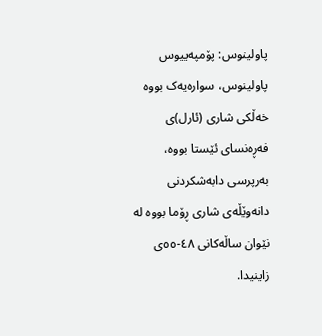پاولینوس: پۆمپەییوس پاولینوس، سوارەیەک بووە خەڵکی شاری (ئارل)ی فەڕەنسای ئێستا بووە، بەرپرسی دابەشکردنی دانەوێڵەی شاری ڕۆما بووە لە نێوان ساڵەکانی ٤٨-٥٥ی زاینیدا.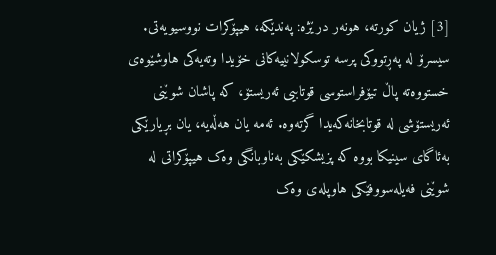[3] ژیان کورتە، هونەر درێژە: پەندێکە، هیپۆکرات نووسیویەتی. سیسرۆ لە پەڕتووکی پرسە توسکولانییەکانی خۆیدا وتەیەکی هاوشێوەی خستووەتە پاڵ تیۆفراستوسی قوتابیی ئەریستۆ، کە پاشان شوێنی ئەریستۆشی لە قوتابخانەکەیدا گرتەوە. ئەمە یان هەڵەیە، یان بڕیارێکی بەئاگای سینیکا بووە کە پزیشکێکی بەناوبانگی وەک هیپۆکراتی لە شوێنی فەیلەسووفێکی هاوپلەی وەک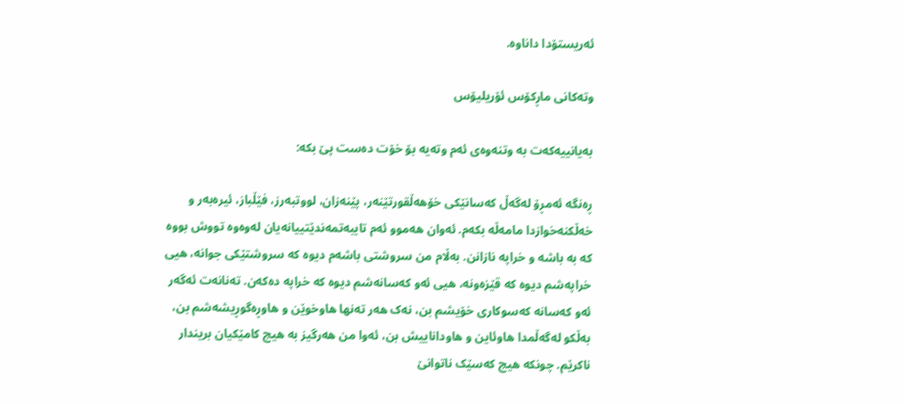ئەریستۆدا داناوە.

وتەکانی ماڕکۆس ئۆریلیۆس

بەیانییەکەت بە وتنەوەی ئەم وتەیە بۆ خۆت دەست پێ بکە:

ڕەنگە ئەمڕۆ لەگەڵ کەسانێکی خۆهەڵقورتێنەر، پێنەزان، لووتبەرز، فێڵباز، ئیرەبەر و خەڵکنەخوازدا مامەڵە بکەم. ئەوان هەموو ئەم تایبەتمەندێتییانەیان لەوەوە تووش بووە کە بە باشە و خراپە نازانن. بەڵام من سروشتی باشەم دیوە کە سروشتێکی جوانە، هیی خراپەشم دیوە کە قێزەونە، هیی ئەو کەسانەشم دیوە کە خراپە دەکەن. تەنانەت ئەگەر ئەو کەسانە کەسوکاری خۆیشم بن، نەک هەر تەنها هاوخوێن و هاوڕەگوڕیشەشم بن، بەڵکو لەگەڵمدا هاوئاین و هاوداناییش بن، ئەوا من هەرگیز بە هیچ کامێکیان بریندار ناکرێم. چونکە هیچ کەسێک ناتوانێ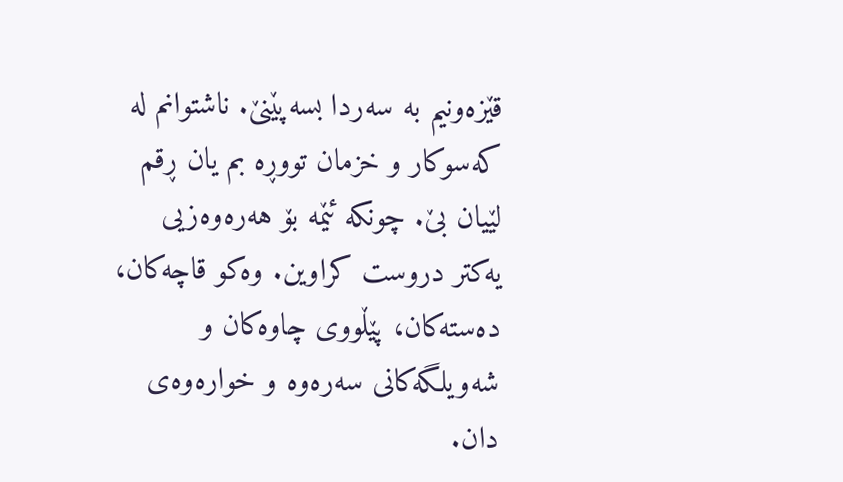قێزەونیم بە سەردا بسەپێنێ. ناشتوانم لە کەسوکار و خزمان تووڕە بم یان ڕقم لێیان بێ. چونکە ئێمە بۆ هەرەوەزیی یەکتر دروست کراوین. وەکو قاچەکان، دەستەکان، پێڵووی چاوەکان و شەویلگەکانی سەرەوە و خوارەوەی دان.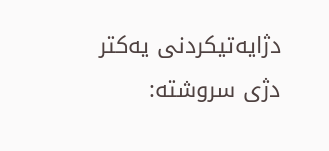دژایەتیکردنی یەکتر دژی سروشتە: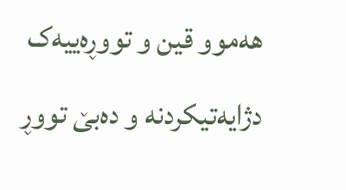هەموو قین و تووڕەییەک دژایەتیکردنە و دەبێ تووڕ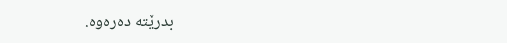بدرێتە دەرەوە.